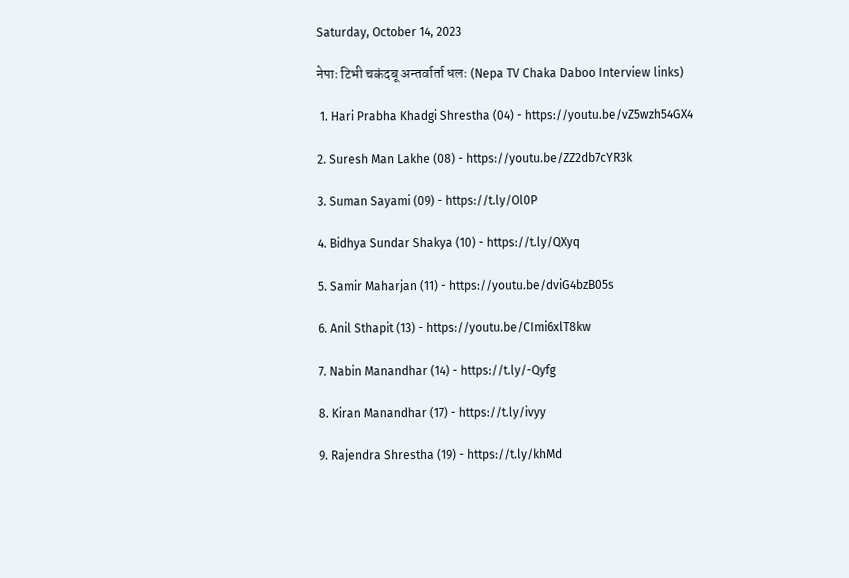Saturday, October 14, 2023

नेपाः टिभी चकंदबू अन्तर्वार्ता धलः (Nepa TV Chaka Daboo Interview links)

 1. Hari Prabha Khadgi Shrestha (04) - https://youtu.be/vZ5wzh54GX4

2. Suresh Man Lakhe (08) - https://youtu.be/ZZ2db7cYR3k

3. Suman Sayami (09) - https://t.ly/Ol0P

4. Bidhya Sundar Shakya (10) - https://t.ly/QXyq

5. Samir Maharjan (11) - https://youtu.be/dviG4bzB05s

6. Anil Sthapit (13) - https://youtu.be/CImi6xlT8kw

7. Nabin Manandhar (14) - https://t.ly/-Qyfg

8. Kiran Manandhar (17) - https://t.ly/ivyy

9. Rajendra Shrestha (19) - https://t.ly/khMd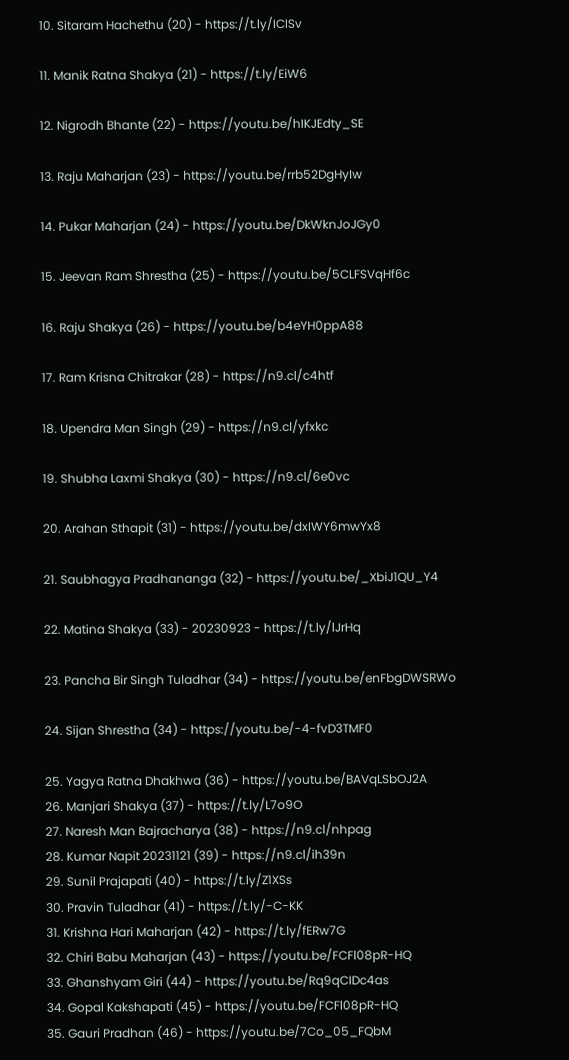10. Sitaram Hachethu (20) - https://t.ly/ICISv

11. Manik Ratna Shakya (21) - https://t.ly/EiW6

12. Nigrodh Bhante (22) - https://youtu.be/hIKJEdty_SE

13. Raju Maharjan (23) - https://youtu.be/rrb52DgHyIw

14. Pukar Maharjan (24) - https://youtu.be/DkWknJoJGy0

15. Jeevan Ram Shrestha (25) - https://youtu.be/5CLFSVqHf6c

16. Raju Shakya (26) - https://youtu.be/b4eYH0ppA88

17. Ram Krisna Chitrakar (28) - https://n9.cl/c4htf

18. Upendra Man Singh (29) - https://n9.cl/yfxkc

19. Shubha Laxmi Shakya (30) - https://n9.cl/6e0vc

20. Arahan Sthapit (31) - https://youtu.be/dxIWY6mwYx8

21. Saubhagya Pradhananga (32) - https://youtu.be/_XbiJ1QU_Y4

22. Matina Shakya (33) - 20230923 - https://t.ly/lJrHq

23. Pancha Bir Singh Tuladhar (34) - https://youtu.be/enFbgDWSRWo

24. Sijan Shrestha (34) - https://youtu.be/-4-fvD3TMF0

25. Yagya Ratna Dhakhwa (36) - https://youtu.be/BAVqLSbOJ2A
26. Manjari Shakya (37) - https://t.ly/L7o9O
27. Naresh Man Bajracharya (38) - https://n9.cl/nhpag
28. Kumar Napit 20231121 (39) - https://n9.cl/ih39n
29. Sunil Prajapati (40) - https://t.ly/Z1XSs
30. Pravin Tuladhar (41) - https://t.ly/-C-KK
31. Krishna Hari Maharjan (42) - https://t.ly/fERw7G
32. Chiri Babu Maharjan (43) - https://youtu.be/FCFl08pR-HQ
33. Ghanshyam Giri (44) - https://youtu.be/Rq9qCIDc4as
34. Gopal Kakshapati (45) - https://youtu.be/FCFl08pR-HQ
35. Gauri Pradhan (46) - https://youtu.be/7Co_05_FQbM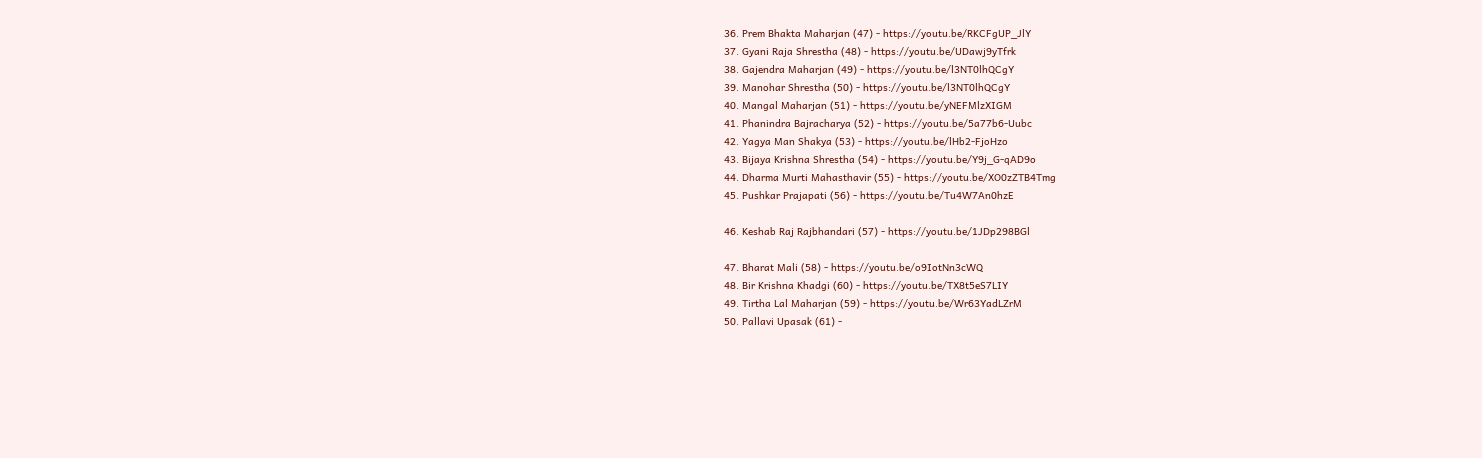36. Prem Bhakta Maharjan (47) - https://youtu.be/RKCFgUP_JlY
37. Gyani Raja Shrestha (48) - https://youtu.be/UDawj9yTfrk
38. Gajendra Maharjan (49) - https://youtu.be/l3NT0lhQCgY
39. Manohar Shrestha (50) - https://youtu.be/l3NT0lhQCgY
40. Mangal Maharjan (51) - https://youtu.be/yNEFMlzXIGM
41. Phanindra Bajracharya (52) - https://youtu.be/5a77b6-Uubc
42. Yagya Man Shakya (53) - https://youtu.be/lHb2-FjoHzo
43. Bijaya Krishna Shrestha (54) - https://youtu.be/Y9j_G-qAD9o
44. Dharma Murti Mahasthavir (55) - https://youtu.be/XO0zZTB4Tmg
45. Pushkar Prajapati (56) - https://youtu.be/Tu4W7An0hzE

46. Keshab Raj Rajbhandari (57) - https://youtu.be/1JDp298BGl

47. Bharat Mali (58) - https://youtu.be/o9IotNn3cWQ
48. Bir Krishna Khadgi (60) - https://youtu.be/TX8t5eS7LIY
49. Tirtha Lal Maharjan (59) - https://youtu.be/Wr63YadLZrM
50. Pallavi Upasak (61) -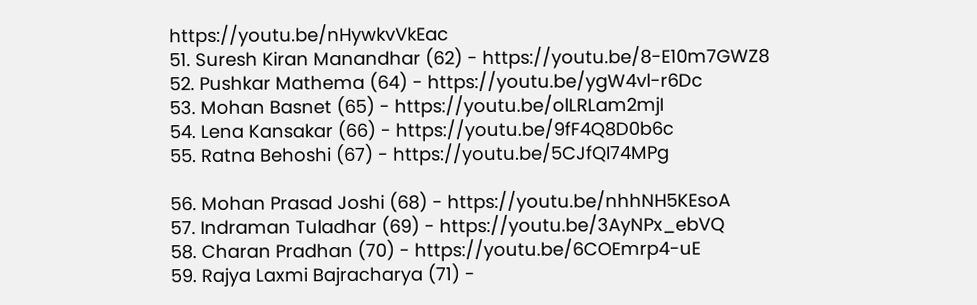https://youtu.be/nHywkvVkEac
51. Suresh Kiran Manandhar (62) - https://youtu.be/8-E10m7GWZ8
52. Pushkar Mathema (64) - https://youtu.be/ygW4vl-r6Dc
53. Mohan Basnet (65) - https://youtu.be/olLRLam2mjI
54. Lena Kansakar (66) - https://youtu.be/9fF4Q8D0b6c
55. Ratna Behoshi (67) - https://youtu.be/5CJfQI74MPg

56. Mohan Prasad Joshi (68) - https://youtu.be/nhhNH5KEsoA
57. Indraman Tuladhar (69) - https://youtu.be/3AyNPx_ebVQ
58. Charan Pradhan (70) - https://youtu.be/6COEmrp4-uE
59. Rajya Laxmi Bajracharya (71) -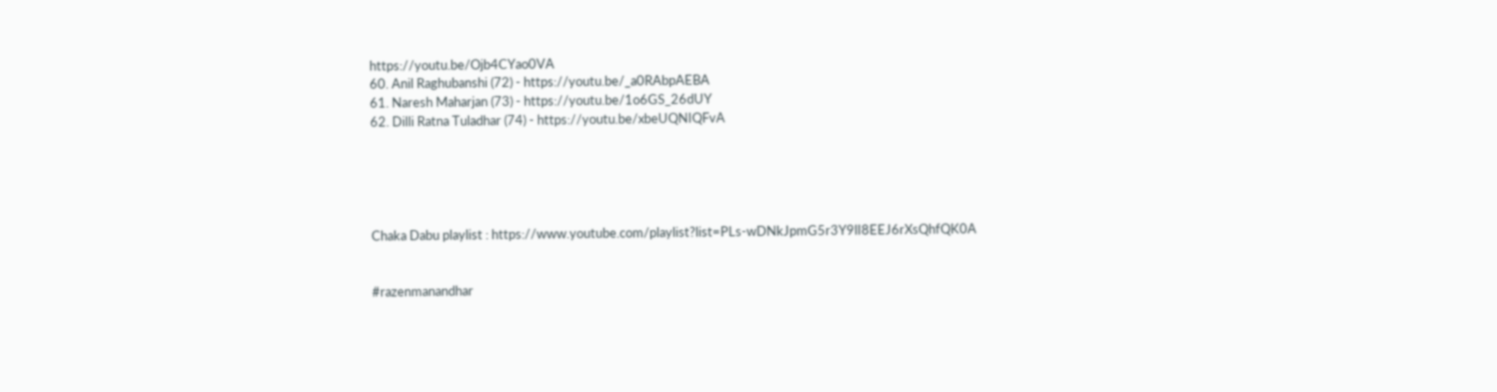https://youtu.be/Ojb4CYao0VA
60. Anil Raghubanshi (72) - https://youtu.be/_a0RAbpAEBA
61. Naresh Maharjan (73) - https://youtu.be/1o6GS_26dUY
62. Dilli Ratna Tuladhar (74) - https://youtu.be/xbeUQNIQFvA





Chaka Dabu playlist : https://www.youtube.com/playlist?list=PLs-wDNkJpmG5r3Y9lI8EEJ6rXsQhfQK0A


#razenmanandhar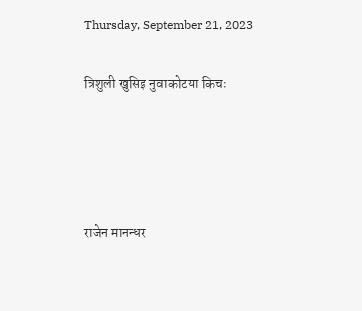Thursday, September 21, 2023

त्रिशुली खुसिइ नुवाकोटया किचः




राजेन मानन्धर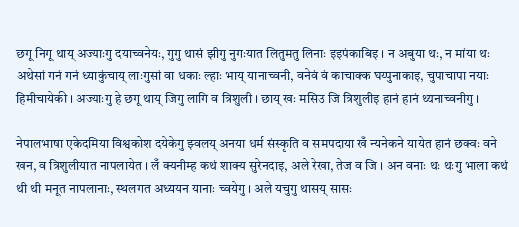छगू निगू थाय् अज्याःगु दयाच्वनेयः, गुगु थासं झीगु नुगःयात लितुमतु लिनाः इइपंकाबिइ । न अबुया थः, न मांया थः अथेसां गनं गनं ध्याकुंचाय् लाःगुसां वा धकाः ल्हाः भाय् यानाच्वनी, वनेवं वं काचाक्क घय्पुनाकाइ, चुपाचापा नयाः हिमीचायेकी । अज्याःगु हे छगू थाय् जिगु लागि व त्रिशुली । छाय् खः मसिउ जि त्रिशुलीइ हानं हानं थ्यनाच्वनीगु ।

नेपालभाषा एकेदमिया विश्वकोश दयेकेगु झ्वलय् अनया धर्म संस्कृति व समपदाया खँ न्यनेकने यायेत हानं छक्वः वने खन, व त्रिशुलीयात नापलायेत । लँ क्यनीम्ह कथं शाक्य सुरेनदाइ, अले रेखा, तेज व जि । अन वनाः थः थःगु भाला कथं थी थी मनूत नापलानाः, स्थलगत अध्ययन यानाः च्वयेगु । अले यचुगु थासय् सासः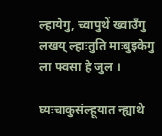ल्हायेगु, च्वापुथें ख्वाउँगु लखय् ल्हाःतुति माःबुइकेगु ला फ्वसा हे जुल ।

घ्यःचाकुसंल्हूयात न्ह्याथे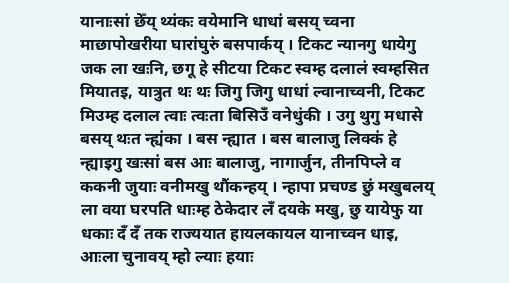यानाःसां छेँय् थ्यंकः वयेमानि धाधां बसय् च्वना माछापोखरीया घारांघुरुं बसपार्कय् । टिकट न्यानगु धायेगु जक ला खःनि, छगू हे सीटया टिकट स्वम्ह दलालं स्वम्हसित मियातइ, यात्रुत थः थः जिगु जिगु धाधां ल्वानाच्वनी, टिकट मिउम्ह दलाल त्वाः त्वःता बिसिउँ वनेधुंकी । उगु थुगु मधासे बसय् थःत न्ह्यंका । बस न्ह्यात । बस बालाजु लिक्कं हे न्ह्याइगु खःसां बस आः बालाजु, नागार्जुन, तीनपिप्ले व ककनी जुयाः वनीमखु थौंकन्हय् । न्हापा प्रचण्ड छुं मखुबलय् ला वया घरपति धाःम्ह ठेकेदार लँ दयके मखु, छु यायेफु या धकाः दँ दँ तक राज्ययात हायलकायल यानाच्वन धाइ, आःला चुनावय् म्हो ल्याः हयाः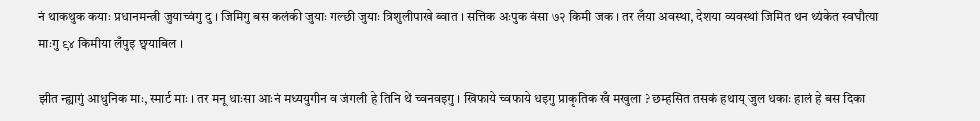नं थाकथुक कयाः प्रधानमन्त्री जुयाच्वंगु दु । जिमिगु बस कलंकी जुयाः गल्छी जुयाः त्रिशुलीपाखे ब्वात । सत्तिक अःपुक वंसा ७२ किमी जक । तर लँया अवस्था, देशया व्यवस्थां जिमित थन थ्यंकेत स्वघौत्या माःगु ९४ किमीया लँपुइ छ्वयाबिल ।

झीत न्ह्यागुं आधुनिक माः, स्मार्ट माः । तर मनू धाःसा आःनं मध्ययुगीन व जंगली हे तिनि थें च्वनवइगु । खिफाये च्वफाये धइगु प्राकृतिक खँ मखुला ? छम्हसित तसकं हथाय् जुल धकाः हालं हे बस दिका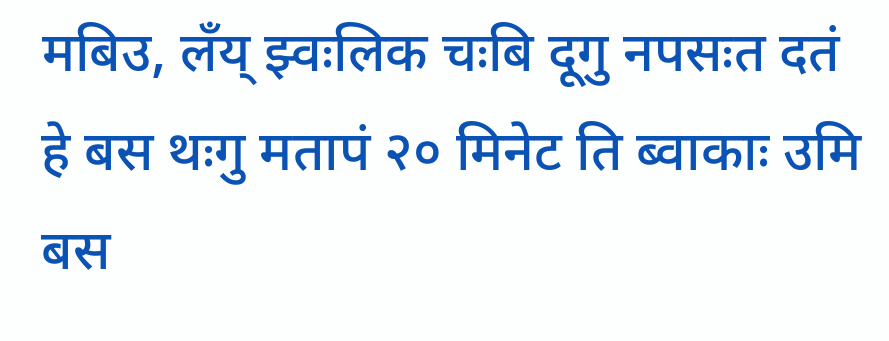मबिउ, लँय् झ्वःलिक चःबि दूगु नपसःत दतं हे बस थःगु मतापं २० मिनेट ति ब्वाकाः उमि बस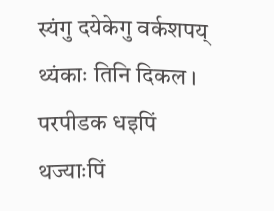स्यंगु दयेकेगु वर्कशपय् थ्यंकाः तिनि दिकल । परपीडक धइपिं थज्याःपिं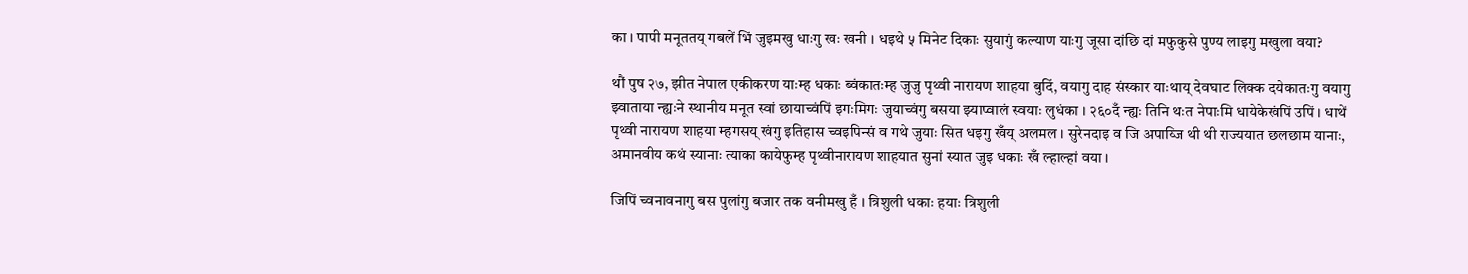का । पापी मनूततय् गबलें भिं जुइमखु धाःगु खः खनी । धइथे ५ मिनेट दिकाः सुयागुं कल्याण याःगु जूसा दांछि दां मफुकुसे पुण्य लाइगु मखुला वया?

थौं पुष २७, झीत नेपाल एकीकरण याःम्ह धकाः ब्वंकातःम्ह जुजु पृथ्वी नारायण शाहया बुदिं, वयागु दाह संस्कार याःथाय् देवघाट लिक्क दयेकातःगु वयागु झ्वाताया न्ह्यःने स्थानीय मनूत स्वां छायाच्वंपिं इगःमिगः जुयाच्वंगु बसया झ्याप्वालं स्वयाः लुधंका । २६०दँ न्ह्यः तिनि थःत नेपाःमि धायेकेखंपिं उपिं । धाथें पृथ्वी नारायण शाहया म्हगसय् खंगु इतिहास च्वइपिन्सं व गथे जुयाः सित धइगु खँय् अलमल । सुरेनदाइ व जि अपाय्जि थी थी राज्ययात छलछाम यानाः, अमानवीय कथं स्यानाः त्याका कायेफुम्ह पृथ्वीनारायण शाहयात सुनां स्यात जुइ धकाः खँ ल्हाल्हां वया ।

जिपिं च्वनावनागु बस पुलांगु बजार तक वनीमखु हँ । त्रिशुली धकाः हयाः त्रिशुली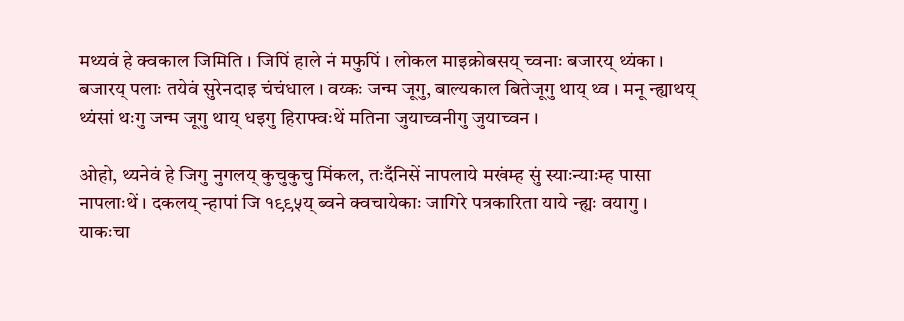मथ्यवं हे क्वकाल जिमिति । जिपिं हाले नं मफुपिं । लोकल माइक्रोबसय् च्वनाः बजारय् थ्यंका । बजारय् पलाः तयेवं सुरेनदाइ चंचंधाल । वय्कः जन्म जूगु, बाल्यकाल बितेजूगु थाय् थ्व । मनू न्ह्याथय् थ्यंसां थःगु जन्म जूगु थाय् धइगु हिराफ्वःथें मतिना जुयाच्वनीगु जुयाच्वन ।

ओहो, थ्यनेवं हे जिगु नुगलय् कुचुकुचु मिंकल, तःदँनिसें नापलाये मखंम्ह सुं स्याःन्याःम्ह पासा नापलाःथें । दकलय् न्हापां जि १९९५य् ब्वने क्वचायेकाः जागिरे पत्रकारिता याये न्ह्यः वयागु । याकःचा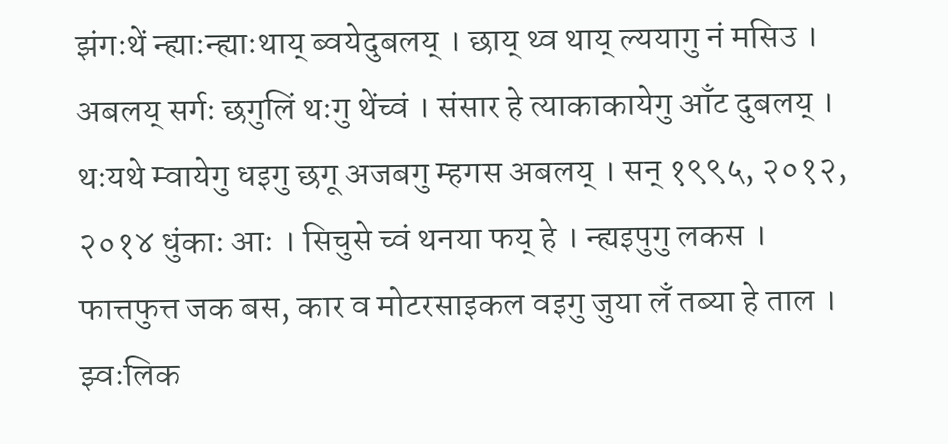झंगःथें न्ह्याःन्ह्याःथाय् ब्वयेदुबलय् । छाय् थ्व थाय् ल्ययागु नं मसिउ । अबलय् सर्गः छगुलिं थःगु थेंच्वं । संसार हे त्याकाकायेगु आँट दुबलय् । थःयथे म्वायेगु धइगु छगू अजबगु म्हगस अबलय् । सन् १९९५, २०१२, २०१४ धुंकाः आः । सिचुसे च्वं थनया फय् हे । न्ह्यइपुगु लकस । फात्तफुत्त जक बस, कार व मोटरसाइकल वइगु जुया लँ तब्या हे ताल । झ्वःलिक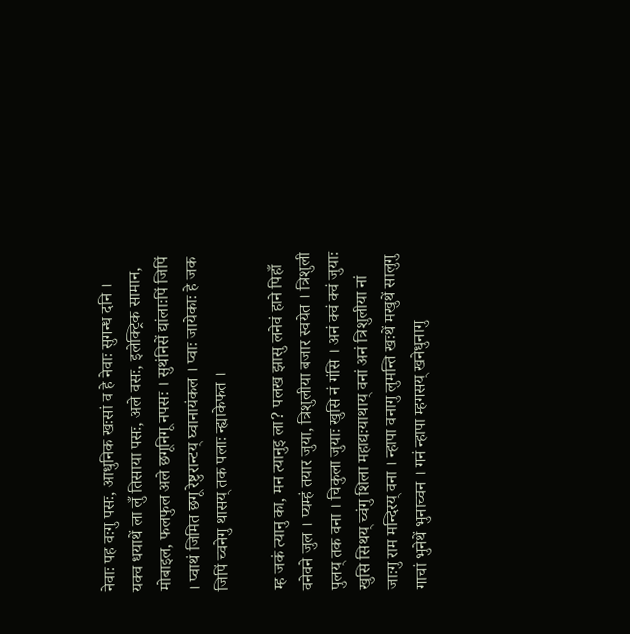नेवाः पह वःगु पसः, आधुनिक खःसां व हे नेवाः सुगन्ध दनि । यक्व धयाथें ला लुँ तिसाया पसः, अले वसः, इलेक्ट्रिक सामान, मोबाइल, फलफुल अले छगूनिगू नपसः । सुथंनिसें द्यांलाःपिं जिपिं । प्वाथं जिमित छगू रेष्टुरान्टय् घ्वानायंकल । प्वाः जायेकाः हे जक जिपिं च्वनेगु थासय् तक पलाः न्ह्याकेफत ।

म्ह जकं त्यानु का, मन त्यानुइ ला? पलख झासु लनेवं हाने पिहाँ वनेवने जुल । प्यम्हं तयार जुया, त्रिशुलीया बजार स्वयेत । त्रिशुली पुलय् तक वना । चिकुला जुयाः खुसि नं गंसि । अनं क्वं क्वं जुयाः खुसि सिथय् च्वंगु शिला महाद्यःयाथाय् वनां अनं त्रिशुलीया नां जाःगु राम मन्दिरय् वना । न्हापा वनागु लुमन्ति खःथें मखुथें सालुगु गाचां भुनेथें भुनाच्वन । गनं न्हापा म्हगसय् खनेधुनागु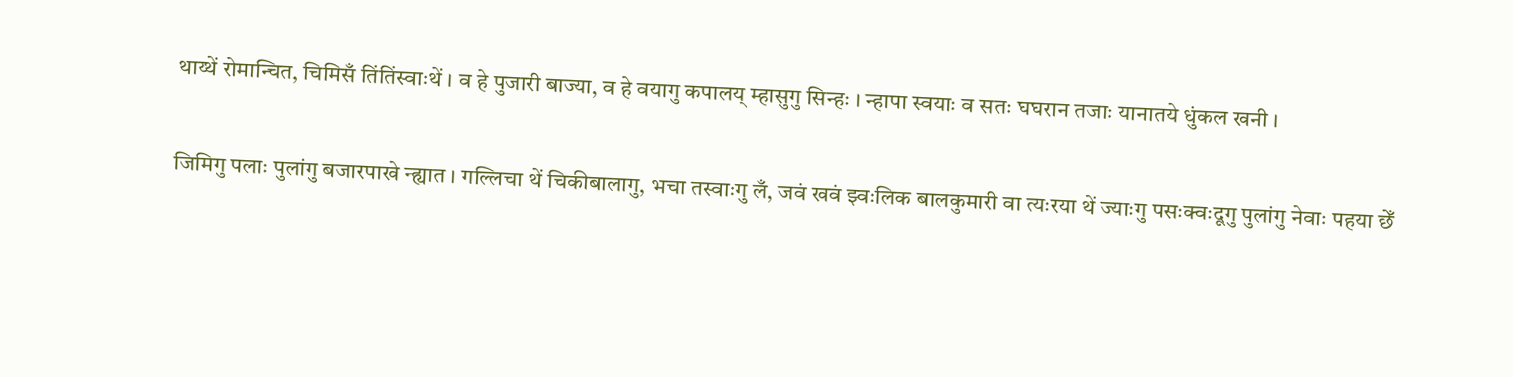थाय्थें रोमान्चित, चिमिसँ तिंतिंस्वाःथें । व हे पुजारी बाज्या, व हे वयागु कपालय् म्हासुगु सिन्हः । न्हापा स्वयाः व सतः घघरान तजाः यानातये धुंकल खनी ।

जिमिगु पलाः पुलांगु बजारपाखे न्ह्यात । गल्लिचा थें चिकीबालागु, भचा तस्वाःगु लँ, जवं खवं झ्वःलिक बालकुमारी वा त्यःरया थें ज्याःगु पसःक्वःदूगु पुलांगु नेवाः पहया छेँ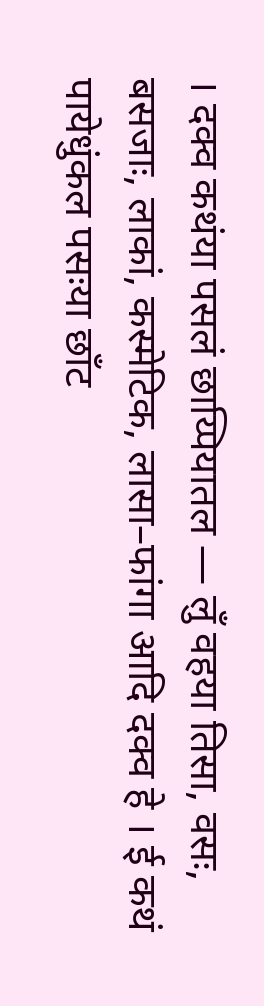। दक्व कथंया पसलं छाय्पियातल — लुँ वहया तिसा, वसः, बसजाः, लाकां, कस्मेटिक, लासा–फांगा आदि दक्व हे । ई कथं पायेधुंकल पसःया छाँट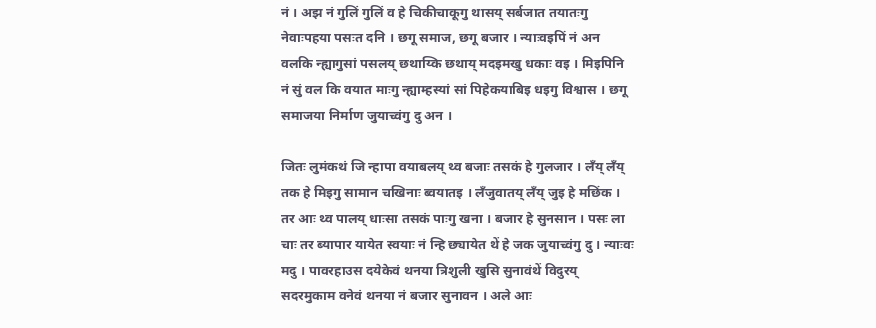नं । अझ नं गुलिं गुलिं व हे चिकीचाकूगु थासय् सर्बजात तयातःगु नेवाःपहया पसःत दनि । छगू समाज, छगू बजार । न्याःवइपिं नं अन वलकि न्ह्यागुसां पसलय् छथाय्कि छथाय् मदइमखु धकाः वइ । मिइपिनि नं सुं वल कि वयात माःगु न्ह्याम्हस्यां सां पिहेकयाबिइ धइगु विश्वास । छगू समाजया निर्माण जुयाच्वंगु दु अन ।

जितः लुमंकथं जि न्हापा वयाबलय् थ्व बजाः तसकं हे गुलजार । लँय् लँय् तक हे मिइगु सामान चखिनाः ब्वयातइ । लँजुवातय् लँय् जुइ हे मछिंक । तर आः थ्व पालय् धाःसा तसकं पाःगु खना । बजार हे सुनसान । पसः ला चाः तर ब्यापार यायेत स्वयाः नं न्हि छ्यायेत थें हे जक जुयाच्वंगु दु । न्याःवः मदु । पावरहाउस दयेकेवं थनया त्रिशुली खुसि सुनावंथें विदुरय् सदरमुकाम वनेवं थनया नं बजार सुनावन । अले आः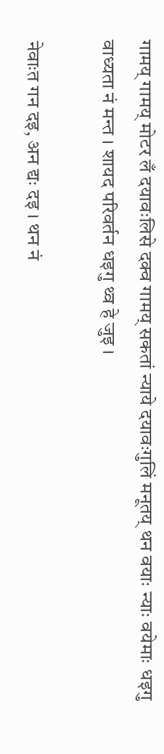गामय् गामय् मोटर लँ दयावःलिसे दक्व गामय् सकतां न्याये दयावःगुलिं मनूतय् थन वयाः न्याः वयेमाः धइगु वाध्यता नं मन्त । शायद परिवर्तन धइगु थ्व हे जुइ ।

नेवाःत गन दइ, अन द्यः दइ । थन नं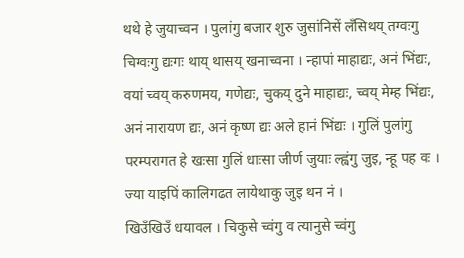थथे हे जुयाच्वन । पुलांगु बजार शुरु जुसांनिसें लँसिथय् तग्वःगु चिग्वःगु द्यःगः थाय् थासय् खनाच्वना । न्हापां माहाद्यः, अनं भिंद्यः, वयां च्वय् करुणमय, गणेद्यः, चुकय् दुने माहाद्यः, च्वय् मेम्ह भिंद्यः, अनं नारायण द्यः, अनं कृष्ण द्यः अले हानं भिंद्यः । गुलिं पुलांगु परम्परागत हे खःसा गुलिं धाःसा जीर्ण जुयाः ल्ह्वंगु जुइ, न्हू पह वः । ज्या याइपिं कालिगढत लायेथाकु जुइ थन नं ।
खिउँखिउँ धयावल । चिकुसे च्वंगु व त्यानुसे च्वंगु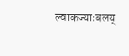ल्वाकज्याःबलय्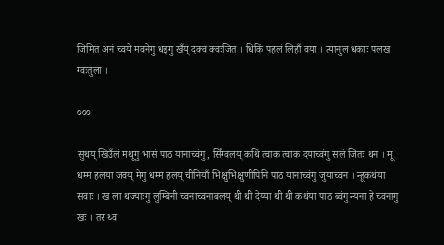जिमित अनं च्वये मवनेगु धइगु खँय् दक्व क्वःजित । धिकिं पहलं लिहाँ वया । त्यानुल धकाः पलख ग्वःतुला ।

०००

सुथय् खिउँलं मथूगु भासं पाठ यानाच्वंगु, सिँग्वलय् कथिं त्वाक त्वाक दयाच्वंगु सलं जितः थन । मू धम्म हलया जवय् मेगु धम्म हलय् चीनियाँ भिक्षुभिक्षुणीपिनि पाठ यानाच्वंगु जुयाच्वन । न्हूकथंया सवाः । ख ला थज्याःगु लुम्बिनी च्वनाच्वनाबलय् थी थी देय्या थी थी कथंया पाठ ब्वंगु न्यना हे च्वनागु खः । तर थ्व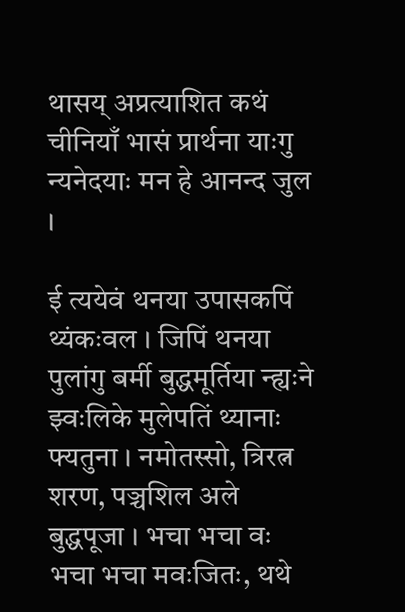थासय् अप्रत्याशित कथं चीनियाँ भासं प्रार्थना याःगु न्यनेदयाः मन हे आनन्द जुल ।

ई त्ययेवं थनया उपासकपिं थ्यंकःवल । जिपिं थनया पुलांगु बर्मी बुद्धमूर्तिया न्ह्यःने झ्वःलिके मुलेपतिं थ्यानाः फ्यतुना । नमोतस्सो, त्रिरत्न शरण, पञ्चशिल अले बुद्धपूजा । भचा भचा वः भचा भचा मवःजितः, थथे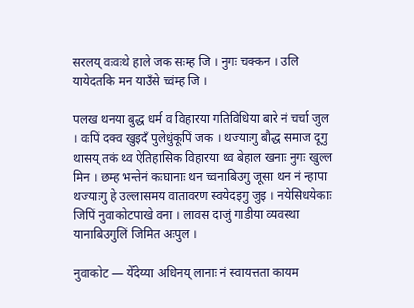सरलय् वःवःथे हाले जक सःम्ह जि । नुगः चक्कन । उलि यायेदतकि मन याउँसे च्वंम्ह जि ।

पलख थनया बुद्ध धर्म व विहारया गतिविधिया बारे नं चर्चा जुल । वःपिं दक्व खुइदँ पुलेधुंकूपिं जक । थज्याःगु बौद्ध समाज दूगु थासय् तकं थ्व ऐतिहासिक विहारया थ्व बेहाल खनाः नुगः खुल्ल मिन । छम्ह भन्तेनं कःघानाः थन च्वनाबिउगु जूसा थन नं न्हापा थज्याःगु हे उल्लासमय वातावरण स्वयेदइगु जुइ । नयेसिधयेकाः जिपिं नुवाकोटपाखे वना । लावस दाजुं गाडीया व्यवस्था यानाबिउगुलिं जिमित अःपुल ।

नुवाकोट — येँदेय्या अधिनय् लानाः नं स्वायत्तता कायम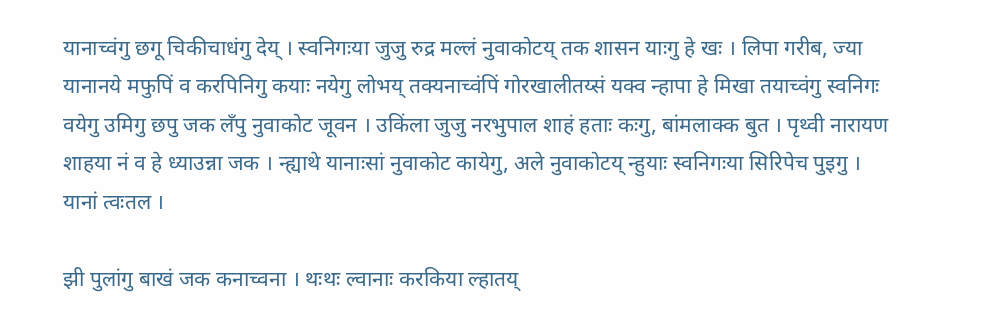यानाच्वंगु छगू चिकीचाधंगु देय् । स्वनिगःया जुजु रुद्र मल्लं नुवाकोटय् तक शासन याःगु हे खः । लिपा गरीब, ज्या यानानये मफुपिं व करपिनिगु कयाः नयेगु लोभय् तक्यनाच्वंपिं गोरखालीतय्सं यक्व न्हापा हे मिखा तयाच्वंगु स्वनिगः वयेगु उमिगु छपु जक लँपु नुवाकोट जूवन । उकिंला जुजु नरभुपाल शाहं हताः कःगु, बांमलाक्क बुत । पृथ्वी नारायण शाहया नं व हे ध्याउन्ना जक । न्ह्याथे यानाःसां नुवाकोट कायेगु, अले नुवाकोटय् न्हुयाः स्वनिगःया सिरिपेच पुइगु । यानां त्वःतल ।

झी पुलांगु बाखं जक कनाच्वना । थःथः ल्वानाः करकिया ल्हातय्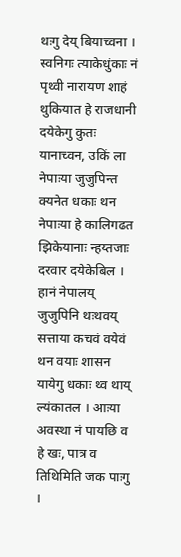थःगु देय् बियाच्वना । स्वनिगः त्याकेधुंकाः नं पृथ्वी नारायण शाहं थुकियात हे राजधानी दयेकेगु कुतः यानाच्वन, उकिं ला नेपाःया जुजुपिन्त क्यनेत धकाः थन नेपाःया हे कालिगढत झिकेयानाः न्हय्तजाः दरवार दयेकेबिल । हानं नेपालय् जुजुपिनि थःथवय् सत्ताया कचवं वयेवं थन वयाः शासन यायेगु धकाः थ्व थाय् ल्यंकातल । आःया अवस्था नं पायछि व हे खः, पात्र व तिथिमिति जक पाःगु ।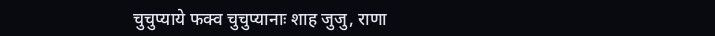चुचुप्याये फक्व चुचुप्यानाः शाह जुजु, राणा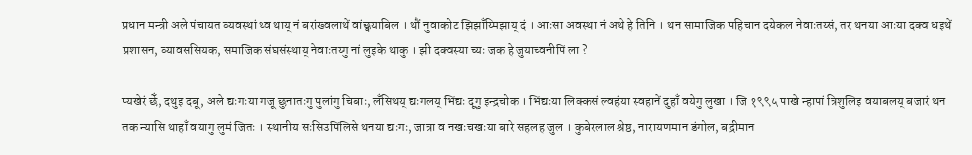प्रधान मन्त्री अले पंचायत व्यवस्थां थ्व थाय् नं बरांख्वलाथें वांछ्वयाबिल । थौं नुवाकोट झिझाँय्मिझाय् दं । आःसा अवस्था नं अथे हे तिनि । थन सामाजिक पहिचान दयेकल नेवाःतय्सं, तर थनया आःया दक्व धइथें प्रशासन, व्यावससियक, समाजिक संघसंस्थाय् नेवाःतय्गु नां लुइके थाकु । झी दक्वस्या च्यः जक हे जुयाच्वनीपिं ला ?

प्यखेरं छेँ, दथुइ दबू, अले द्यःगःया गजू छुनातःगु पुलांगु चिबाः, लँसिथय् द्यःगलय् भिंद्यः दूगु इन्द्रचोक । भिंद्यःया लिक्कसं ल्वहंया स्वहानें दुहाँ वयेगु लुखा । जि १९९५ पाखे न्हापां त्रिशुलिइ वयाबलय् बजारं थन तक न्यासि थाहाँ वयागु लुमं जितः । स्थानीय सःसिउपिंलिसे थनया द्यःगः, जात्रा व नखःचखःया बारे सहलह जुल । कुबेरलाल श्रेष्ठ, नारायणमान डंगोल, बद्रीमान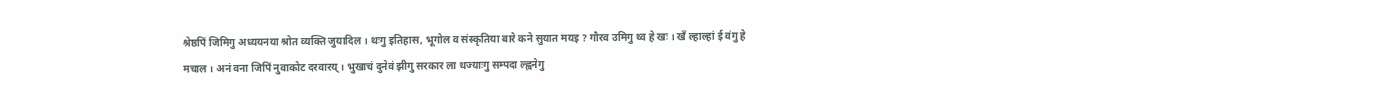श्रेष्ठपिं जिमिगु अध्ययनया श्रोत व्यक्ति जुयादिल । थःगु इतिहास, भूगोल व संस्कृतिया बारे कने सुयात मयइ ? गौरव उमिगु थ्व हे खः । खँ ल्हाल्हां ई वंगु हे मचाल । अनं वना जिपिं नुवाकोट दरवारय् । भुखाचं दुनेवं झीगु सरकार ला थज्याःगु सम्पदा ल्ह्वनेगु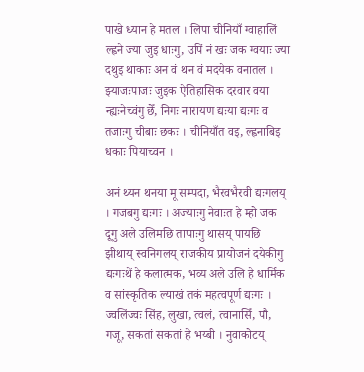पाखे ध्यान हे मतल । लिपा चीनियाँ ग्वाहालिं ल्ह्वने ज्या जुइ धाःगु, उपिं नं खः जक ग्वयाः ज्या दथुइ थाकाः अन वं थन वं मदयेक वनातल । झ्याजःपाजः जुइक ऐतिहासिक दरवार वया न्ह्यःनेच्वंगु छेँ, निगः नारायण द्यःया द्यःगः व तजाःगु चीबाः छकः । चीनियाँत वइ, ल्ह्वनाबिइ धकाः पियाच्वन ।

अनं थ्यन थनया मू सम्पदा, भैरवभैरवी द्यःगलय् । गजबगु द्यःगः । अज्याःगु नेवाःत हे म्हो जक दूगु अले उलिमछि तापाःगु थासय् पायछि झीथाय् स्वनिगलय् राजकीय प्रायोजनं दयेकीगु द्यःगःथें हे कलात्मक, भव्य अले उलि हे धार्मिक व सांस्कृतिक ल्याखं तकं महत्वपूर्ण द्यःगः । ज्वलिंज्वः सिंह, लुखा, त्वलं, त्वानासिँ, पौ, गजू, सकतां सकतां हे भय्बी । नुवाकोटय्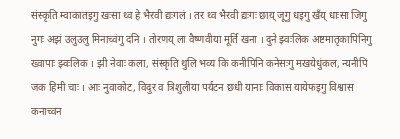संस्कृति म्वाकातइगु खःसा थ्व हे भैरवी द्यःगलं । तर थ्व भैरवी द्यःगः छाय् जूगु धइगु खँय् धाःसा जिगु नुगः अझं उलुउलु मिनाच्वंगु दनि । तोरणय् ला वैष्णवीया मूर्ति खना । दुने झ्वःलिक अष्टमातृकापिनिगु ख्वापाः झ्वःलिक । झी नेवाः कला, संस्कृति थुलि भव्य कि कनीपिनि कनेसःगु मखयेधुंकल, न्यनीपिं जक हिमी चाः । आः नुवाकोट, विदुर व त्रिशुलीया पर्यटन छधी यानाः विकास यायेफइगु विश्वास कनाच्वन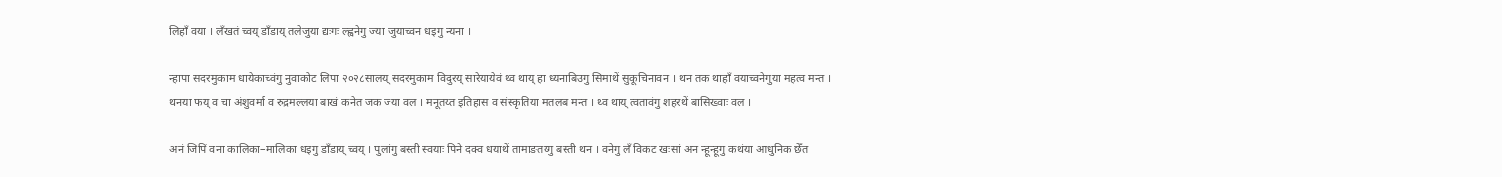लिहाँ वया । लँखतं च्वय् डाँडाय् तलेजुया द्यःगः ल्ह्वनेगु ज्या जुयाच्वन धइगु न्यना ।

न्हापा सदरमुकाम धायेकाच्वंगु नुवाकोट लिपा २०२८सालय् सदरमुकाम विदुरय् सारेयायेवं थ्व थाय् हा ध्यनाबिउगु सिमाथें सुकूचिनावन । थन तक थाहाँ वयाच्वनेगुया महत्व मन्त । थनया फय् व चा अंशुवर्मा व रुद्रमल्लया बाखं कनेत जक ज्या वल । मनूतय्त इतिहास व संस्कृतिया मतलब मन्त । थ्व थाय् त्वतावंगु शहरथें बासिख्वाः वल ।

अनं जिपिं वना कालिका–मालिका धइगु डाँडाय् च्वय् । पुलांगु बस्ती स्वयाः पिने दक्व धयाथें तामाङतय्गु बस्ती थन । वनेगु लँ विकट खःसां अन न्हून्हूगु कथंया आधुनिक छेँत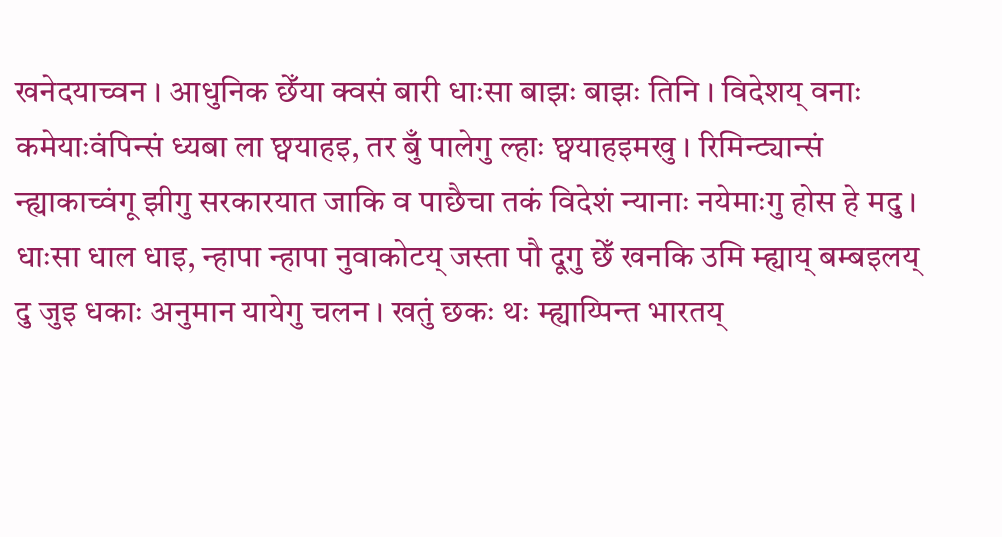खनेदयाच्वन । आधुनिक छेँया क्वसं बारी धाःसा बाझः बाझः तिनि । विदेशय् वनाः कमेयाःवंपिन्सं ध्यबा ला छ्वयाहइ, तर बुँ पालेगु ल्हाः छ्वयाहइमखु । रिमिन्ट्यान्सं न्ह्याकाच्वंगू झीगु सरकारयात जाकि व पाछैचा तकं विदेशं न्यानाः नयेमाःगु होस हे मदु । धाःसा धाल धाइ, न्हापा न्हापा नुवाकोटय् जस्ता पौ दूगु छेँ खनकि उमि म्ह्याय् बम्बइलय् दु जुइ धकाः अनुमान यायेगु चलन । खतुं छकः थः म्ह्याय्पिन्त भारतय्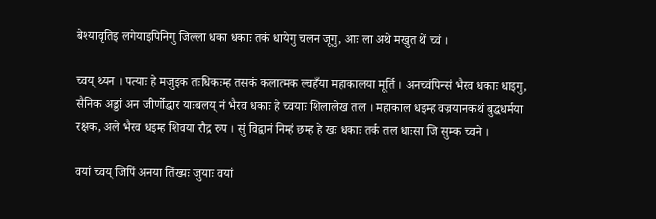बेश्यावृतिइ लगेयाइपिनिगु जिल्ला धका धकाः तकं धायेगु चलन जूगु, आः ला अथे मखुत थें च्वं ।

च्वय् थ्यन । पत्याः हे मजुइक तःधिकःम्ह तसकं कलात्मक ल्वहँया महाकालया मूर्ति । अनच्वंपिन्सं भैरव धकाः धाइगु, सैनिक अड्डां अन जीर्णोद्धार याःबलय् नं भैरव धकाः हे च्वयाः शिलालेख तल । महाकाल धइम्ह वज्रयानकथं बुद्धधर्मया रक्षक, अले भैरव धइम्ह शिवया रौद्र रुप । सुं विद्वानं निम्हं छम्ह हे खः धकाः तर्क तल धाःसा जि सुम्क च्वने ।

वयां च्वय् जिपिं अनया तिंख्यः जुयाः वयां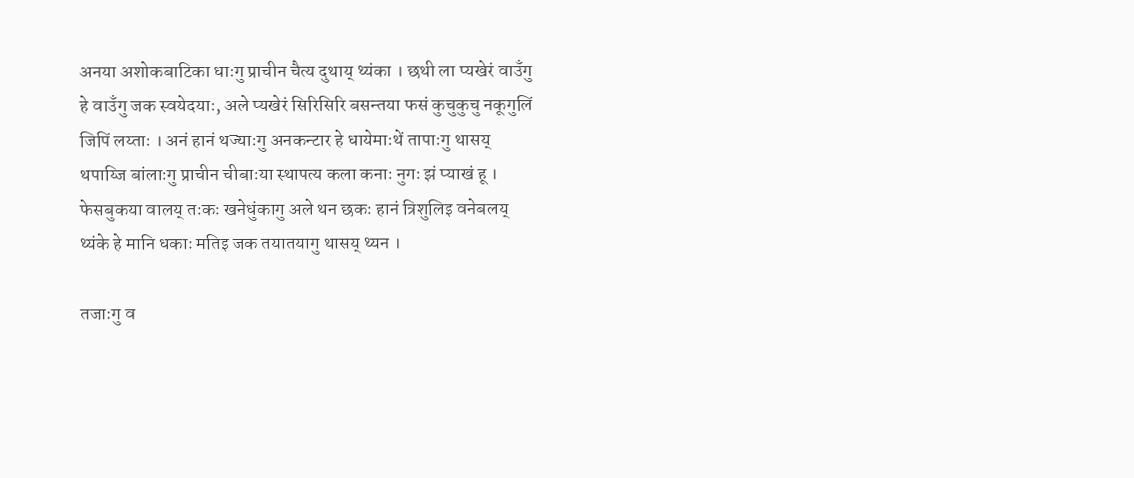अनया अशोकबाटिका धाःगु प्राचीन चैत्य दुथाय् थ्यंका । छथी ला प्यखेरं वाउँगु हे वाउँगु जक स्वयेदयाः, अले प्यखेरं सिरिसिरि बसन्तया फसं कुचुकुचु नकूगुलिं जिपिं लय्ताः । अनं हानं थज्याःगु अनकन्टार हे धायेमाःथें तापाःगु थासय् थपाय्जि बांलाःगु प्राचीन चीबाःया स्थापत्य कला कनाः नुगः झं प्याखं हू । फेसबुकया वालय् तःकः खनेधुंकागु अले थन छकः हानं त्रिशुलिइ वनेबलय् थ्यंके हे मानि धकाः मतिइ जक तयातयागु थासय् थ्यन ।

तजाःगु व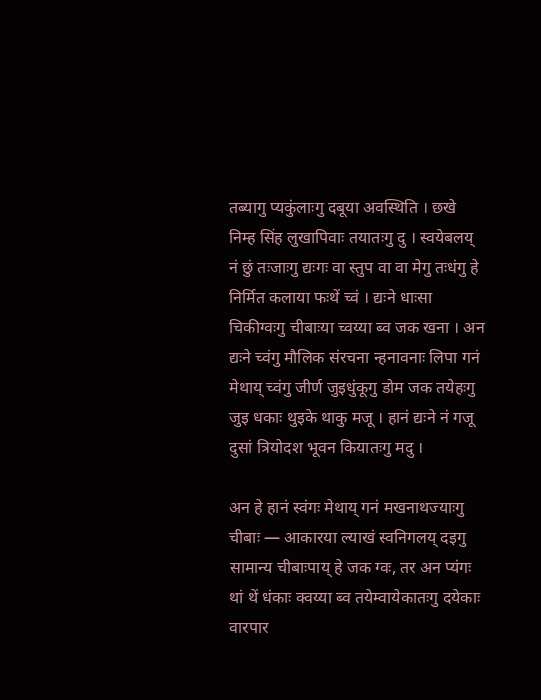तब्यागु प्यकुंलाःगु दबूया अवस्थिति । छखे निम्ह सिंह लुखापिवाः तयातःगु दु । स्वयेबलय् नं छुं तःजाःगु द्यःगः वा स्तुप वा वा मेगु तःधंगु हे निर्मित कलाया फःथें च्वं । द्यःने धाःसा चिकीग्वःगु चीबाःया च्वय्या ब्व जक खना । अन द्यःने च्वंगु मौलिक संरचना न्हनावनाः लिपा गनं मेथाय् च्वंगु जीर्ण जुइधुंकूगु डोम जक तयेहःगु जुइ धकाः थुइके थाकु मजू । हानं द्यःने नं गजू दुसां त्रियोदश भूवन कियातःगु मदु ।

अन हे हानं स्वंगः मेथाय् गनं मखनाथज्याःगु चीबाः — आकारया ल्याखं स्वनिगलय् दइगु सामान्य चीबाःपाय् हे जक ग्वः, तर अन प्यंगः थां थें धंकाः क्वय्या ब्व तयेम्वायेकातःगु दयेकाः वारपार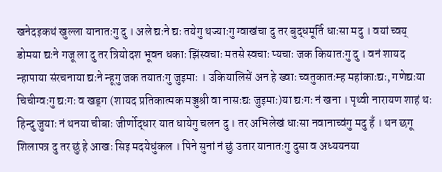खनेदइकथं खुल्ला यानातःगु दु । अले द्यःने द्यः तयेगु थज्याःगु ग्वाखंचा दु तर बुद्धमूर्ति धाःसा मदु । वयां च्वय् डोमया द्यःने गजू ला दु तर त्रियोदश भूवन धकाः झिंस्वचाः मतसे स्वचाः प्यचाः जक कियातःगु दु । वनं शायद न्हापाया संरचनाया द्यःने न्हूगु जक तयातःगु जुइमाः । उकियालिसें अन हे ख्वाः च्वतुकातःम्ह महांकाःद्यः, गणेद्यःया चिचीग्वःगु द्यःगः व खड्ग (शायद प्रतिकात्मक मञ्जुश्री वा नासःद्यः जुइमाः)या द्यःगः नं खना । पृथ्वी नारायण शाहं थः हिन्दु जुयाः नं थनया चीबाः जीर्णोद्धार यात धायेगु चलन दु । तर अभिलेखं धाःसा नवानाच्वंगु मदु हँ । थन छगू शिलापत्र दु तर छुं हे आखः सिइ मदयेधुंकल । पिने सुनां नं छुं उतार यानातःगु दुसा व अध्ययनया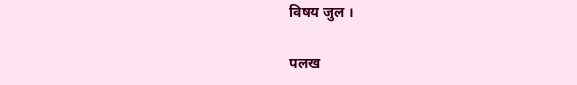विषय जुल ।

पलख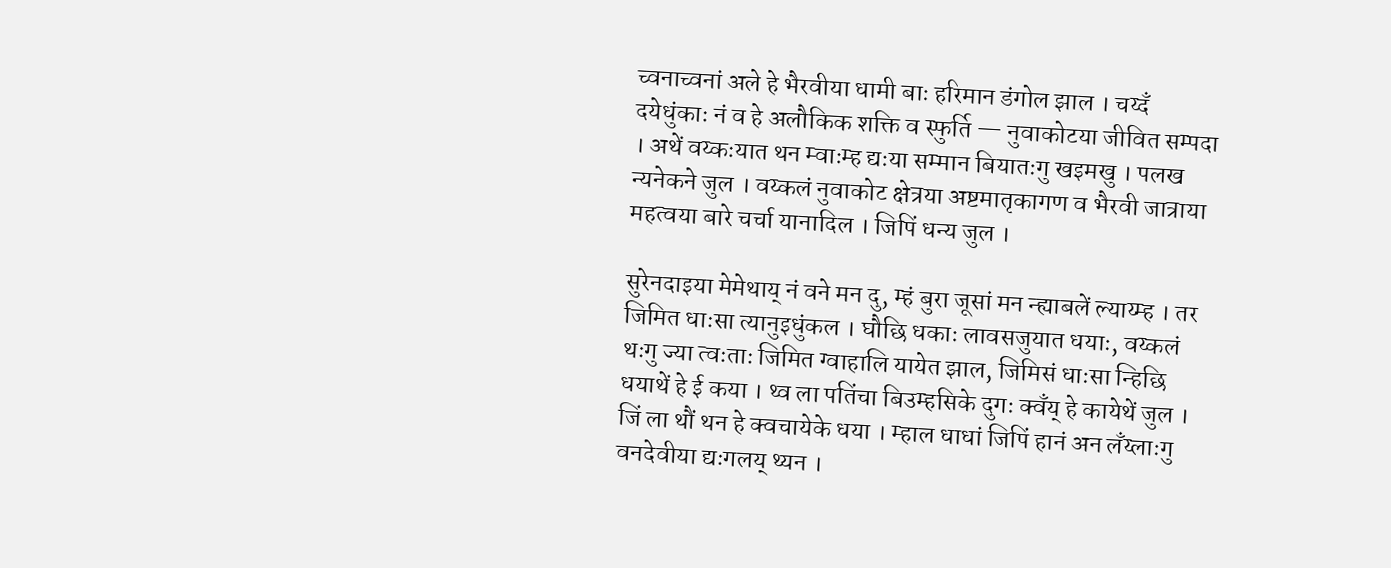च्वनाच्वनां अले हे भैरवीया धामी बाः हरिमान डंगोल झाल । चय्दँ दयेधुंकाः नं व हे अलौकिक शक्ति व स्फुर्ति — नुवाकोटया जीवित सम्पदा । अथें वय्कःयात थन म्वाःम्ह द्यःया सम्मान बियातःगु खइमखु । पलख न्यनेकने जुल । वय्कलं नुवाकोट क्षेत्रया अष्टमातृकागण व भैरवी जात्राया महत्वया बारे चर्चा यानादिल । जिपिं धन्य जुल ।

सुरेनदाइया मेमेथाय् नं वने मन दु, म्हं बुरा जूसां मन न्ह्याबलें ल्याय्म्ह । तर जिमित धाःसा त्यानुइधुंकल । घौछि धकाः लावसजुयात धयाः, वय्कलं थःगु ज्या त्वःताः जिमित ग्वाहालि यायेत झाल, जिमिसं धाःसा न्हिछि धयाथें हे ई कया । थ्व ला पतिंचा बिउम्हसिके दुगः क्वँय् हे कायेथें जुल । जिं ला थौं थन हे क्वचायेके धया । म्हाल धाधां जिपिं हानं अन लँय्लाःगु वनदेवीया द्यःगलय् थ्यन ।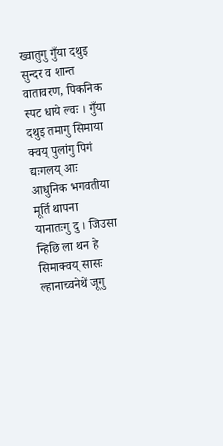ख्वातुगु गुँया दथुइ सुन्दर व शान्त वातावरण, पिकनिक स्पट धाये ल्वः । गुँया दथुइ तमागु सिमाया क्वय् पुलांगु पिगं द्यःगलय् आः आधुनिक भगवतीया मूर्ति थापना यानातःगु दु । जिउसा न्हिछि ला थन हे सिमाक्वय् सासः ल्हानाच्वनेथें जूगु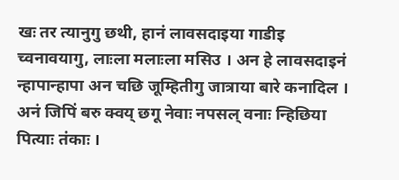खः तर त्यानुगु छथी, हानं लावसदाइया गाडीइ च्वनावयागु, लाःला मलाःला मसिउ । अन हे लावसदाइनं न्हापान्हापा अन चछि जूम्हितीगु जात्राया बारे कनादिल ।
अनं जिपिं बरु क्वय् छगू नेवाः नपसल् वनाः न्हिछिया पित्याः तंकाः ।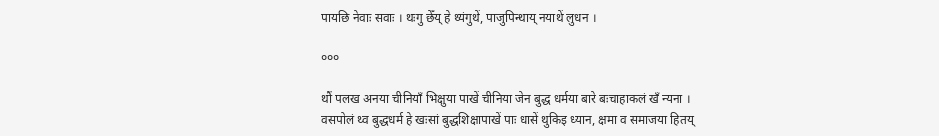पायछि नेवाः सवाः । थःगु छेँय् हे थ्यंगुथें, पाजुपिन्थाय् नयाथें लुधन ।

०००

थौं पलख अनया चीनियाँ भिक्षुया पाखें चीनिया जेन बुद्ध धर्मया बारे बःचाहाकलं खँ न्यना । वसपोलं थ्व बुद्धधर्म हे खःसां बुद्धशिक्षापाखें पाः धासें थुकिइ ध्यान, क्षमा व समाजया हितय्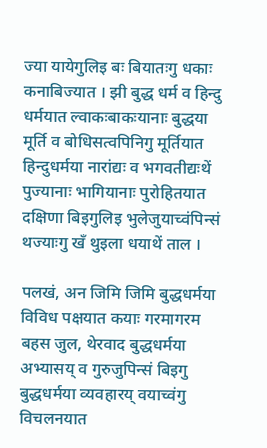ज्या यायेगुलिइ बः बियातःगु धकाः कनाबिज्यात । झी बुद्ध धर्म व हिन्दु धर्मयात ल्वाकःबाकःयानाः बुद्धया मूर्ति व बोधिसत्वपिनिगु मूर्तियात हिन्दुधर्मया नारांद्यः व भगवतीद्यःथें पुज्यानाः भागियानाः पुरोहितयात दक्षिणा बिइगुलिइ भुलेजुयाच्वंपिन्सं थज्याःगु खँ थुइला धयाथें ताल ।

पलखं, अन जिमि जिमि बुद्धधर्मया विविध पक्षयात कयाः गरमागरम बहस जुल, थेरवाद बुद्धधर्मया अभ्यासय् व गुरुजुपिन्सं बिइगु बुद्धधर्मया व्यवहारय् वयाच्वंगु विचलनयात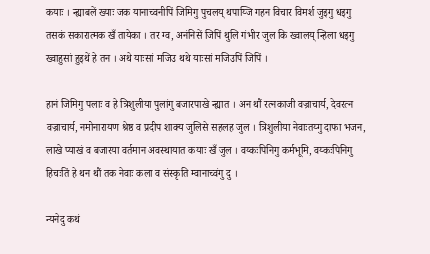कयाः । न्ह्याबलें ख्याः जक यानाच्वनीपिं जिमिगु पुचलय् थपाय्जि गहन विचार विमर्श जुइगु धइगु तसकं सकारात्मक खँ तायेका । तर ग्व, अनंनिसें जिपिं थुलि गंभीर जुल कि ख्वालय् न्हिला धइगु ख्वाहुसां हुइथें हे तन । अथे याःसां मजिउ थथे याःसां मजिउपिं जिपिं ।

हानं जिमिगु पलाः व हे त्रिशुलीया पुलांगु बजारपाखे न्ह्यात । अन थौं रत्नकाजी वज्राचार्य, देवरत्न वज्राचार्य, नमोनारायण श्रेष्ठ व प्रदीप शाक्य जुलिसे सहलह जुल । त्रिशुलीया नेवाःतय्गु दाफा भजन, लाखे प्याखं व बजारया वर्तमान अवस्थायात कयाः खँ जुल । वय्कःपिनिगु कर्मभूमि, वय्कःपिनिगु हिचःतिं हे थन थौं तक नेवाः कला व संस्कृति म्वानाच्वंगु दु ।

न्यनेदु कथं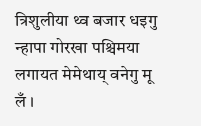त्रिशुलीया थ्व बजार धइगु न्हापा गोरखा पश्चिमया लगायत मेमेथाय् वनेगु मू लँ ।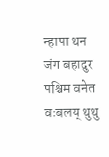न्हापा थन जंग बहादुर पश्चिम वनेत वःबलय् थुथु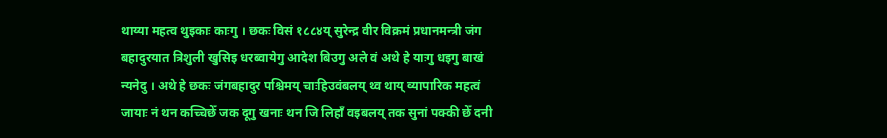थाय्या महत्व थुइकाः काःगु । छकः विसं १८८४य् सुरेन्द्र वीर विक्रमं प्रधानमन्त्री जंग बहादुरयात त्रिशुली खुसिइ धरब्वायेगु आदेश बिउगु अले वं अथे हे याःगु धइगु बाखं न्यनेदु । अथे हे छकः जंगबहादुर पश्चिमय् चाःहिउवंबलय् थ्व थाय् व्यापारिक महत्वं जायाः नं थन कच्चिछेँ जक दूगु खनाः थन जि लिहाँ वइबलय् तक सुनां पक्की छेँ दनी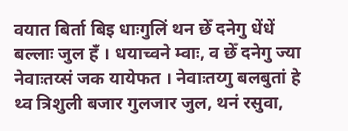वयात बिर्ता बिइ धाःगुलिं थन छेँ दनेगु धेंधें बल्लाः जुल हँ । धयाच्वने म्वाः, व छेँ दनेगु ज्या नेवाःतय्सं जक यायेफत । नेवाःतय्गु बलबुतां हे थ्व त्रिशुली बजार गुलजार जुल, थनं रसुवा,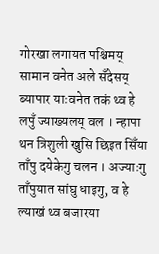गोरखा लगायत पश्चिमय् सामान वनेत अले सँदेसय् ब्यापार याःवनेत तकं थ्व हे लपुँ ज्याख्यलय् वल । न्हापा थन त्रिशुली खुसि छिइत सिँया ताँपु दयेकेगु चलन । अज्याःगु ताँपुयात सांघु धाइगु, व हे ल्याखं थ्व बजारया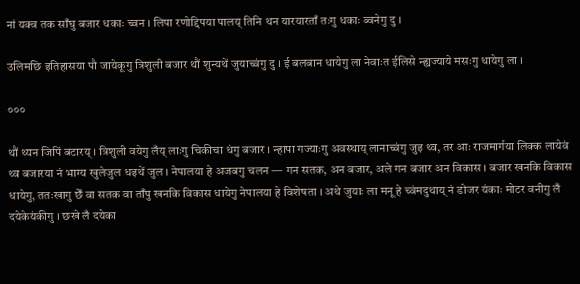नां यक्व तक साँघु बजार धकाः च्वन । लिपा रणोद्दिपया पालय् तिनि थन यारयारताँ तःगु धकाः ब्वनेगु दु ।

उलिमछि इतिहासया पौ जायेकूगु त्रिशुली बजार थौं शुन्यथें जुयाच्वंगु दु । ई बलबान धायेगु ला नेवाःत ईलिसे न्ह्यज्याये मसःगु धायेगु ला ।

०००

थौं थ्यन जिपिं बटारय् । त्रिशुली वयेगु लँय् लाःगु चिकीचा धंगु बजार । न्हापा गज्याःगु अवस्थाय् लानाच्वंगु जुइ थ्व, तर आः राजमार्गया लिक्क लायेवं थ्व बजारया नं भाग्य खुलेजुल धइथें जुल । नेपालया हे अजबगु चलन — गन सतक, अन बजार, अले गन बजार अन विकास । बजार खनकि विकास धायेगु, ततःखागु छेँ वा सतक वा ताँपु खनकि विकास धायेगु नेपालया हे विशेषता । अथे जुयाः ला मनू हे च्वंमदुथाय् नं डोजर यंकाः मोटर वनीगु लँ दयेकेयंकीगु । छखे लँ दयेका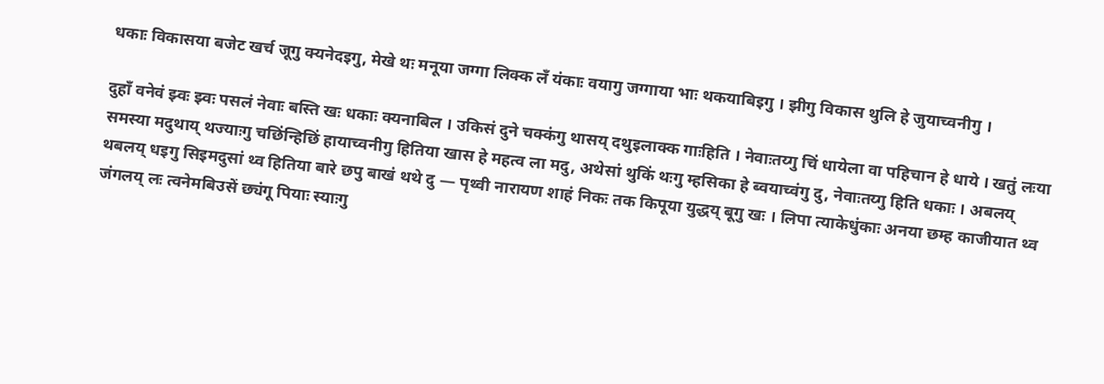धकाः विकासया बजेट खर्च जूगु क्यनेदइगु, मेखे थः मनूया जग्गा लिक्क लँ यंकाः वयागु जग्गाया भाः थकयाबिइगु । झीगु विकास थुलि हे जुयाच्वनीगु ।

दुहाँ वनेवं झ्वः झ्वः पसलं नेवाः बस्ति खः धकाः क्यनाबिल । उकिसं दुने चक्कंगु थासय् दथुइलाक्क गाःहिति । नेवाःतय्गु चिं धायेला वा पहिचान हे धाये । खतुं लःया समस्या मदुथाय् थज्याःगु चछिंन्हिछिं हायाच्वनीगु हितिया खास हे महत्व ला मदु, अथेसां थुकिं थःगु म्हसिका हे ब्वयाच्वंगु दु, नेवाःतय्गु हिति धकाः । अबलय् थबलय् धइगु सिइमदुसां थ्व हितिया बारे छपु बाखं थथे दु — पृथ्वी नारायण शाहं निकः तक किपूया युद्धय् बूगु खः । लिपा त्याकेधुंकाः अनया छम्ह काजीयात थ्व जंगलय् लः त्वनेमबिउसें छ्यंगू पियाः स्याःगु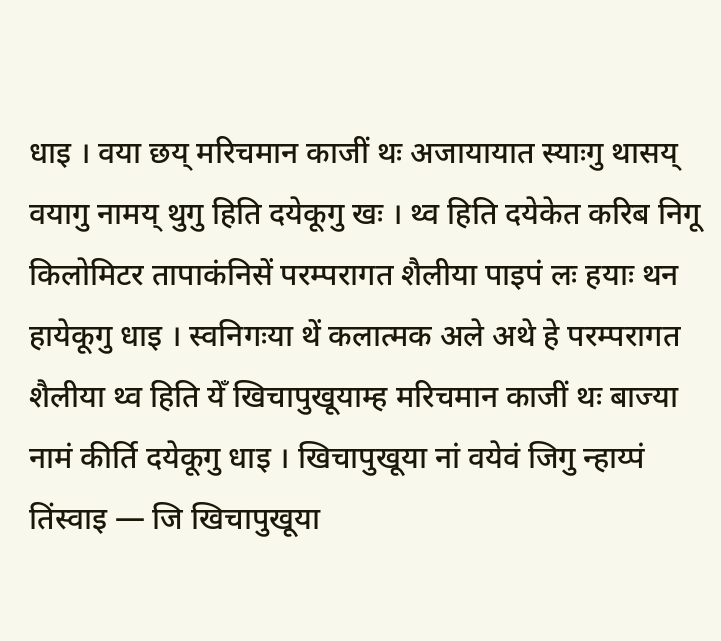धाइ । वया छय् मरिचमान काजीं थः अजायायात स्याःगु थासय् वयागु नामय् थुगु हिति दयेकूगु खः । थ्व हिति दयेकेत करिब निगू किलोमिटर तापाकंनिसें परम्परागत शैलीया पाइपं लः हयाः थन हायेकूगु धाइ । स्वनिगःया थें कलात्मक अले अथे हे परम्परागत शैलीया थ्व हिति येँ खिचापुखूयाम्ह मरिचमान काजीं थः बाज्या नामं कीर्ति दयेकूगु धाइ । खिचापुखूया नां वयेवं जिगु न्हाय्पं तिंस्वाइ — जि खिचापुखूया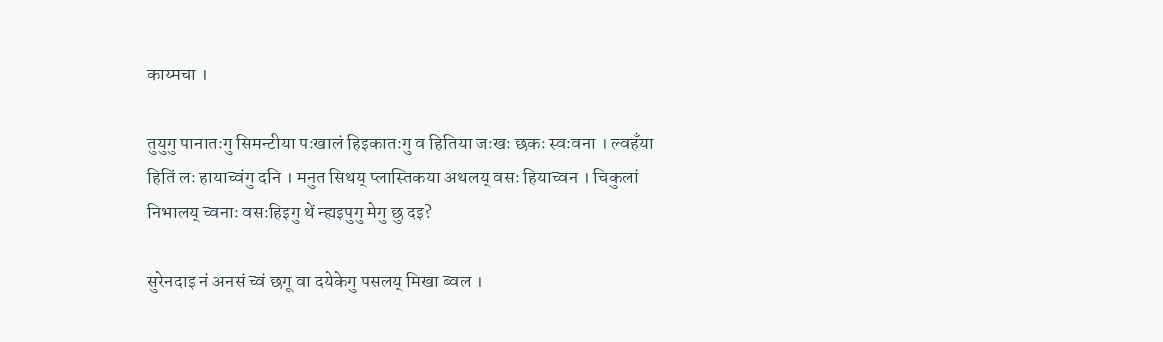काय्मचा ।

तुयुगु पानातःगु सिमन्टीया पःखालं हिइकातःगु व हितिया जःखः छकः स्वःवना । ल्वहँया हितिं लः हायाच्वंगु दनि । मनुत सिथय् प्लास्तिकया अथलय् वसः हियाच्वन । चिकुलां निभालय् च्वनाः वसःहिइगु थें न्ह्यइपुगु मेगु छु दइ?

सुरेनदाइ नं अनसं च्वं छगू वा दयेकेगु पसलय् मिखा ब्वल ।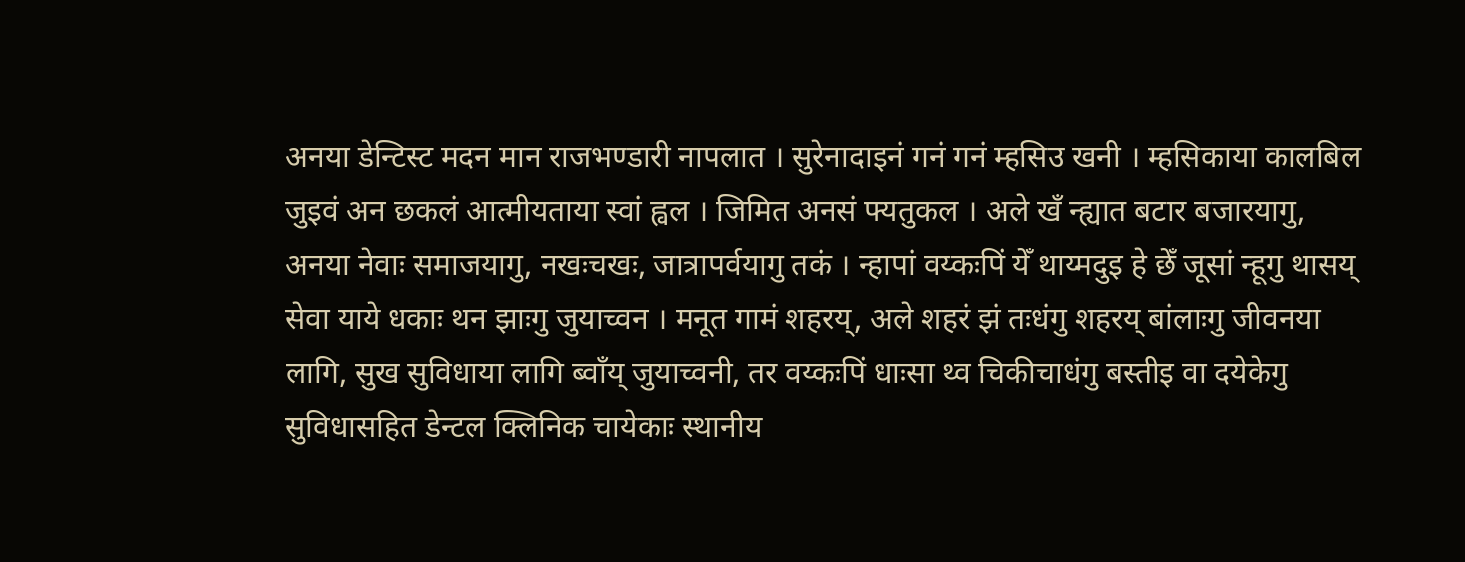अनया डेन्टिस्ट मदन मान राजभण्डारी नापलात । सुरेनादाइनं गनं गनं म्हसिउ खनी । म्हसिकाया कालबिल जुइवं अन छकलं आत्मीयताया स्वां ह्वल । जिमित अनसं फ्यतुकल । अले खँ न्ह्यात बटार बजारयागु, अनया नेवाः समाजयागु, नखःचखः, जात्रापर्वयागु तकं । न्हापां वय्कःपिं येँ थाय्मदुइ हे छेँ जूसां न्हूगु थासय् सेवा याये धकाः थन झाःगु जुयाच्वन । मनूत गामं शहरय्, अले शहरं झं तःधंगु शहरय् बांलाःगु जीवनया लागि, सुख सुविधाया लागि ब्वाँय् जुयाच्वनी, तर वय्कःपिं धाःसा थ्व चिकीचाधंगु बस्तीइ वा दयेकेगु सुविधासहित डेन्टल क्लिनिक चायेकाः स्थानीय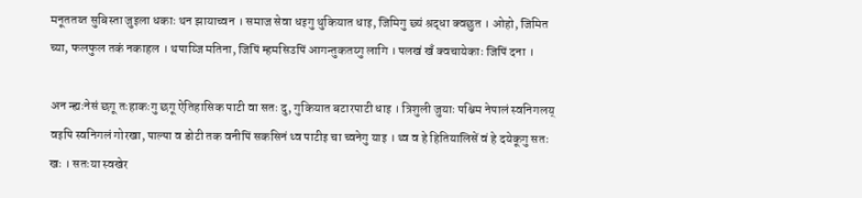मनूततय्त सुबिस्ता जुइला धकाः थन झायाच्वन । समाज सेवा धइगु थुकियात धाइ, जिमिगु छ्यं श्रद्धा क्वछुत । ओहो, जिमित च्या, फलफुल तकं नकाहल । थपाय्जि मतिना, जिपिं म्हमसिउपिं आगन्तुकतय्गु लागि । पलखं खँ क्वचायेकाः जिपिं दना ।

अन न्ह्यःनेसं छगू तःहाकःगु छगू ऐतिहासिक पाटी वा सतः दु, गुकियात बटारपाटी धाइ । त्रिशुली जुयाः पश्चिम नेपालं स्वनिगलय् वइपि स्वनिगलं गोरखा, पाल्पा व डोटी तक वनीपिं सकसिनं थ्व पाटीइ चा च्वनेगु याइ । थ्व व हे हितियालिसें वं हे दयेकूगु सतः खः । सतःया स्वखेर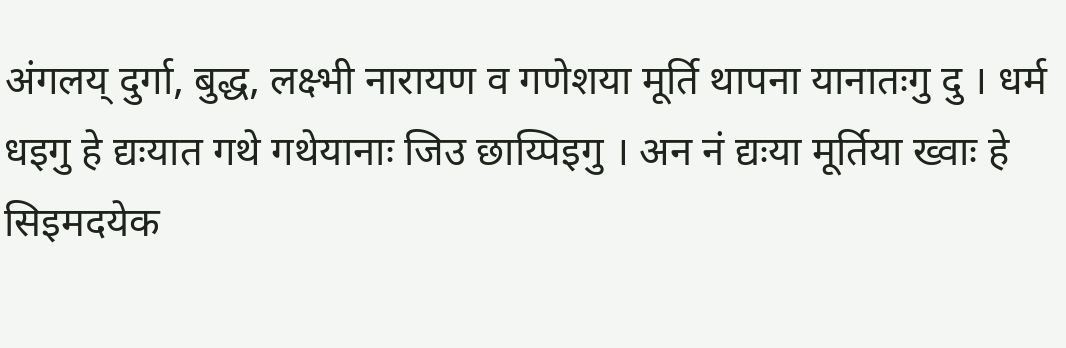अंगलय् दुर्गा, बुद्ध, लक्ष्भी नारायण व गणेशया मूर्ति थापना यानातःगु दु । धर्म धइगु हे द्यःयात गथे गथेयानाः जिउ छाय्पिइगु । अन नं द्यःया मूर्तिया ख्वाः हे सिइमदयेक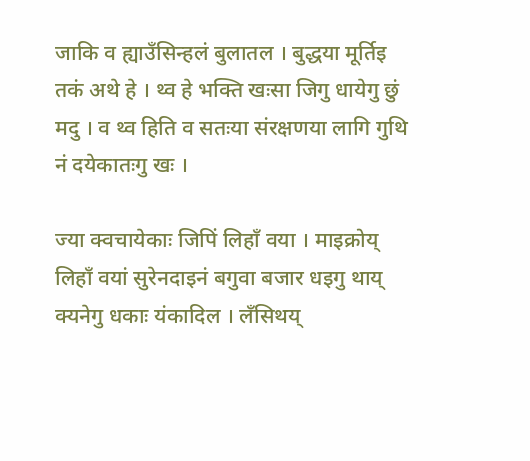जाकि व ह्याउँसिन्हलं बुलातल । बुद्धया मूर्तिइ तकं अथे हे । थ्व हे भक्ति खःसा जिगु धायेगु छुं मदु । व थ्व हिति व सतःया संरक्षणया लागि गुथि नं दयेकातःगु खः ।

ज्या क्वचायेकाः जिपिं लिहाँ वया । माइक्रोय् लिहाँ वयां सुरेनदाइनं बगुवा बजार धइगु थाय् क्यनेगु धकाः यंकादिल । लँसिथय्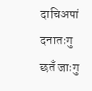दाचिअपां दनातःगु छतँ जाःगु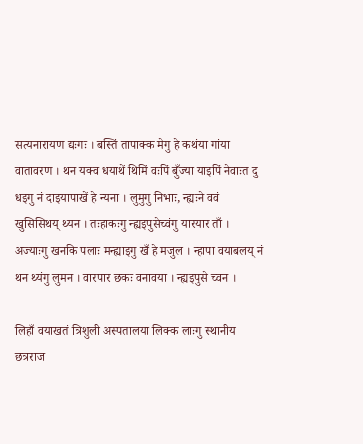सत्यनारायण द्यःगः । बस्तिं तापाक्क मेगु हे कथंया गांया वातावरण । थन यक्व धयाथें थिमिं वःपिं बुँज्या याइपिं नेवाःत दु धइगु नं दाइयापाखें हे न्यना । लुमुगु निभाः, न्ह्यःने ववं खुसिसिथय् थ्यन । तःहाकःगु न्ह्यइपुसेच्वंगु यारयार ताँ । अज्याःगु खनकि पलाः मन्ह्याइगु खँ हे मजुल । न्हापा वयाबलय् नं थन थ्यंगु लुमन । वारपार छकः वनावया । न्ह्यइपुसे च्वन ।

लिहाँ वयाखतं त्रिशुली अस्पतालया लिक्क लाःगु स्थानीय छत्रराज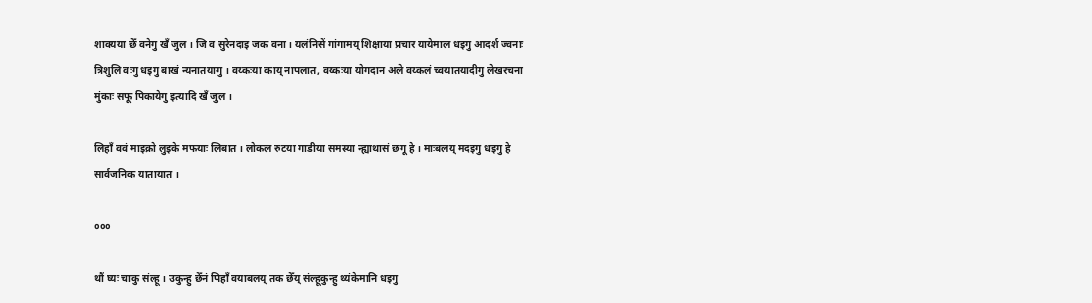शाक्यया छेँ वनेगु खँ जुल । जि व सुरेनदाइ जक वना । यलंनिसें गांगामय् शिक्षाया प्रचार यायेमाल धइगु आदर्श ज्वनाः त्रिशुलि वःगु धइगु बाखं न्यनातयागु । वय्कःया काय् नापलात, वय्कःया योगदान अले वय्कलं च्वयातयादीगु लेखरचना मुंकाः सफू पिकायेगु इत्यादि खँ जुल ।

लिहाँ ववं माइक्रो लुइके मफयाः लिबात । लोकल रुटया गाडीया समस्या न्ह्याथासं छगू हे । माःबलय् मदइगु धइगु हे सार्वजनिक यातायात ।

०००

थौं घ्यः चाकु संल्हू । उकुन्हु छेँनं पिहाँ वयाबलय् तक छेँय् संल्हूकुन्हु थ्यंकेमानि धइगु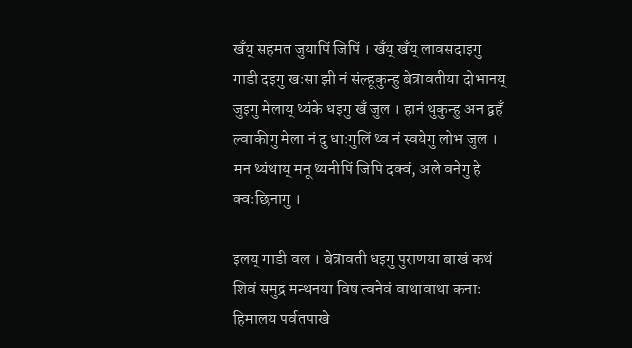खँय् सहमत जुयापिं जिपिं । खँय् खँय् लावसदाइगु गाडी दइगु खःसा झी नं संल्हूकुन्हु बेत्रावतीया दोभानय् जुइगु मेलाय् थ्यंके धइगु खँ जुल । हानं थुकुन्हु अन द्वहँ ल्वाकीगु मेला नं दु धाःगुलिं थ्व नं स्वयेगु लोभ जुल । मन थ्यंथाय् मनू थ्यनीपिं जिपि दक्वं, अले वनेगु हे क्वःछिनागु ।

इलय् गाडी वल । बेत्रावती धइगु पुराणया बाखं कथं शिवं समुद्र मन्थनया विष त्वनेवं वाथावाथा कनाः हिमालय पर्वतपाखे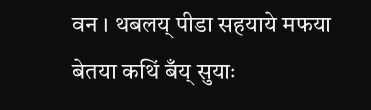वन । थबलय् पीडा सहयाये मफया बेतया कथिं बँय् सुयाः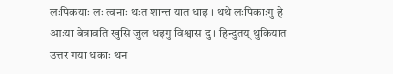लःपिकयाः लः त्वनाः थःत शान्त यात धाइ । थथे लःपिकाःगु हे आःया बेत्रावति खुसि जुल धइगु विश्वास दु । हिन्दुतय् थुकियात उत्तर गया धकाः थन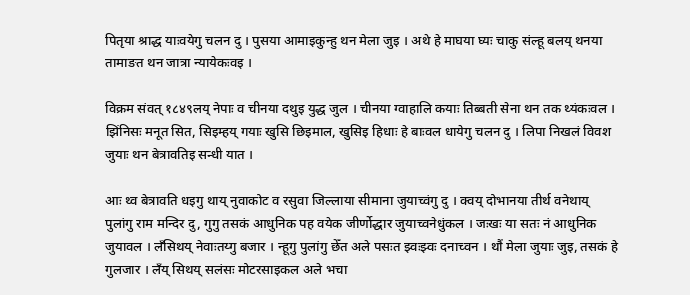पितृया श्राद्ध याःवयेगु चलन दु । पुसया आमाइकुन्हु थन मेला जुइ । अथे हे माघया घ्यः चाकु संल्हू बलय् थनया तामाङत थन जात्रा न्यायेकःवइ ।

विक्रम संवत् १८४९लय् नेपाः व चीनया दथुइ युद्ध जुल । चीनया ग्वाहालि कयाः तिब्बती सेना थन तक थ्यंकःवल । झिंनिसः मनूत सित, सिइम्हय् गयाः खुसि छिइमाल, खुसिइ हिधाः हे बाःवल धायेगु चलन दु । लिपा निखलं विवश जुयाः थन बेत्रावतिइ सन्धी यात ।

आः थ्व बेत्रावति धइगु थाय् नुवाकोट व रसुवा जिल्लाया सीमाना जुयाच्वंगु दु । क्वय् दोभानया तीर्थ वनेथाय् पुलांगु राम मन्दिर दु, गुगु तसकं आधुनिक पह वयेक जीर्णोद्धार जुयाच्वनेधुंकल । जःखः या सतः नं आधुनिक जुयावल । लँसिथय् नेवाःतय्गु बजार । न्हूगु पुलांगु छेँत अले पसःत झ्वःझ्वः दनाच्वन । थौं मेला जुयाः जुइ, तसकं हे गुलजार । लँय् सिथय् सलंसः मोटरसाइकल अले भचा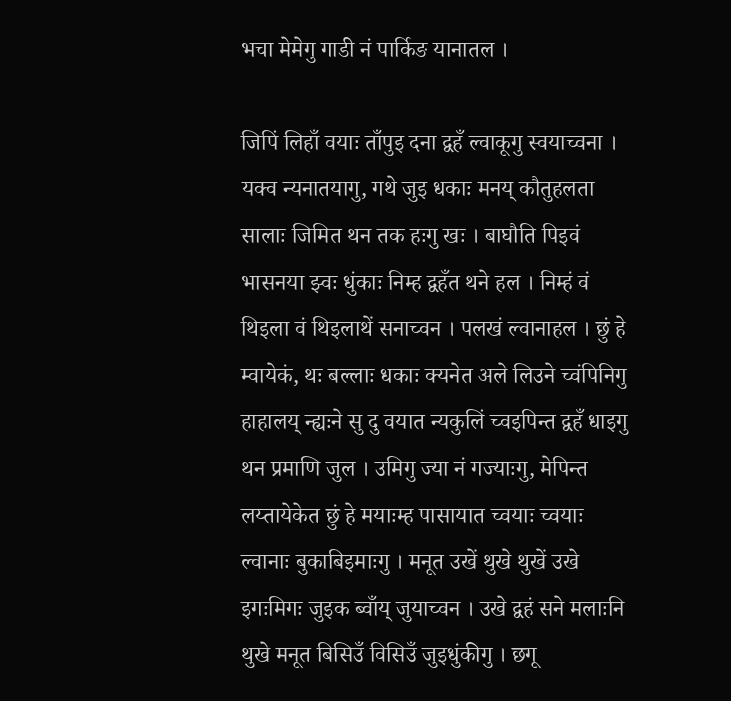भचा मेमेगु गाडी नं पार्किङ यानातल ।

जिपिं लिहाँ वयाः ताँपुइ दना द्वहँ ल्वाकूगु स्वयाच्वना । यक्व न्यनातयागु, गथे जुइ धकाः मनय् कौतुहलता सालाः जिमित थन तक हःगु खः । बाघौति पिइवं भासनया झ्वः धुंकाः निम्ह द्वहँत थने हल । निम्हं वं थिइला वं थिइलाथें सनाच्वन । पलखं ल्वानाहल । छुं हे म्वायेकं, थः बल्लाः धकाः क्यनेत अले लिउने च्वंपिनिगु हाहालय् न्ह्यःने सु दु वयात न्यकुलिं च्वइपिन्त द्वहँ धाइगु थन प्रमाणि जुल । उमिगु ज्या नं गज्याःगु, मेपिन्त लय्तायेकेत छुं हे मयाःम्ह पासायात च्वयाः च्वयाः ल्वानाः बुकाबिइमाःगु । मनूत उखें थुखे थुखें उखे इगःमिगः जुइक ब्वाँय् जुयाच्वन । उखे द्वहं सने मलाःनि थुखे मनूत बिसिउँ विसिउँ जुइधुंकीगु । छगू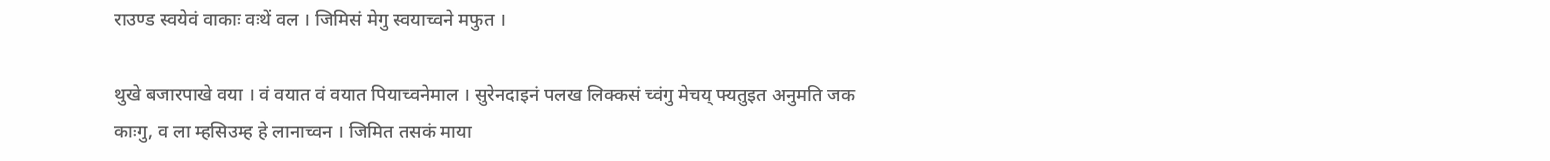राउण्ड स्वयेवं वाकाः वःथें वल । जिमिसं मेगु स्वयाच्वने मफुत ।

थुखे बजारपाखे वया । वं वयात वं वयात पियाच्वनेमाल । सुरेनदाइनं पलख लिक्कसं च्वंगु मेचय् फ्यतुइत अनुमति जक काःगु, व ला म्हसिउम्ह हे लानाच्वन । जिमित तसकं माया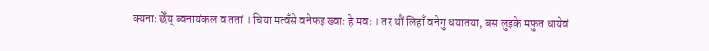क्यनाः छेँय् ब्वनायंकल व ततां । चिया मत्वँसे वनेफइ ख्वाः हे मवः । तर थौं लिहाँ वनेगु धयातया, बस लुइके मफुत धायेवं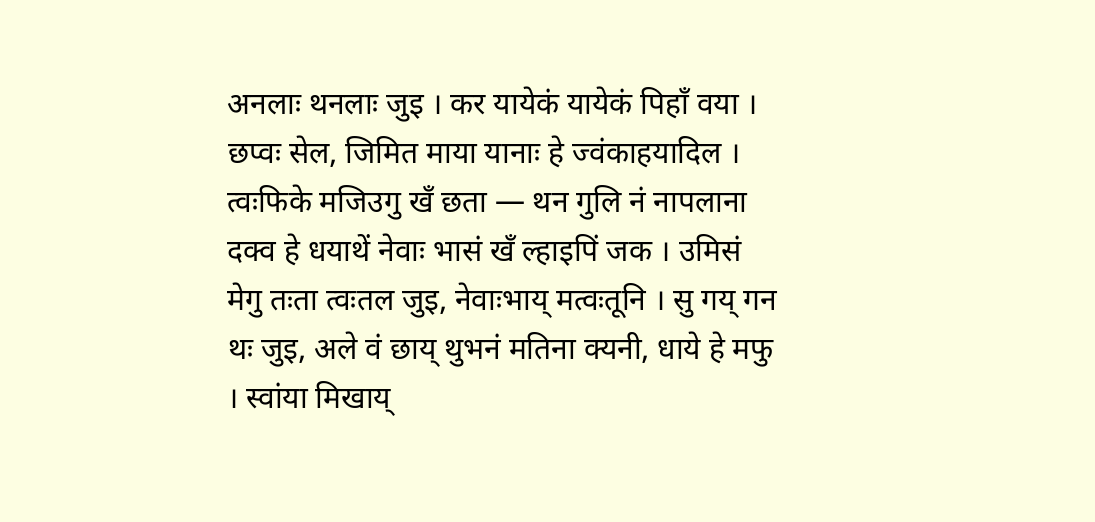अनलाः थनलाः जुइ । कर यायेकं यायेकं पिहाँ वया । छप्वः सेल, जिमित माया यानाः हे ज्वंकाहयादिल । त्वःफिके मजिउगु खँ छता — थन गुलि नं नापलाना दक्व हे धयाथें नेवाः भासं खँ ल्हाइपिं जक । उमिसं मेगु तःता त्वःतल जुइ, नेवाःभाय् मत्वःतूनि । सु गय् गन थः जुइ, अले वं छाय् थुभनं मतिना क्यनी, धाये हे मफु । स्वांया मिखाय्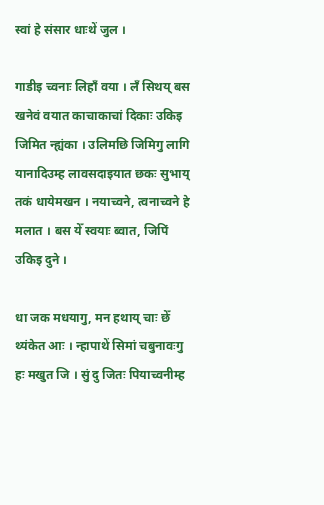स्वां हे संसार धाःथें जुल ।

गाडीइ च्वनाः लिहाँ वया । लँ सिथय् बस खनेवं वयात काचाकाचां दिकाः उकिइ जिमित न्ह्यंका । उलिमछि जिमिगु लागि यानादिउम्ह लावसदाइयात छकः सुभाय् तकं धायेमखन । नयाच्वने, त्वनाच्वने हे मलात । बस येँ स्वयाः ब्वात, जिपिं उकिइ दुने ।

धा जक मधयागु, मन हथाय् चाः छेँ थ्यंकेत आः । न्हापाथें सिमां चबुनावःगु हः मखुत जि । सुं दु जितः पियाच्वनीम्ह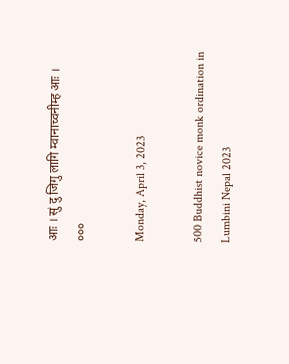आः । सुं दु जिगु लागि म्वानाच्वनीम्ह आः ।
०००

Monday, April 3, 2023

500 Buddhist novice monk ordination in Lumbini Nepal 2023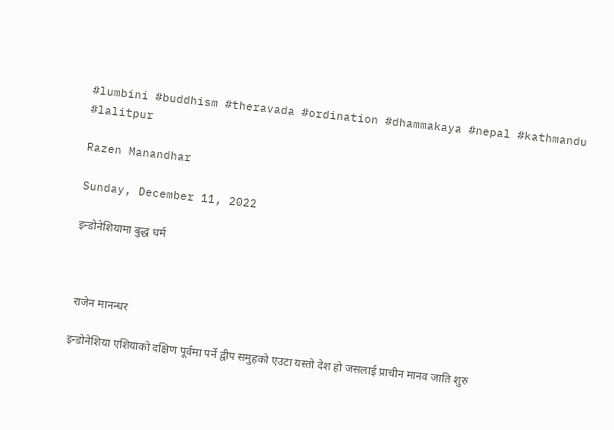#lumbini #buddhism #theravada #ordination #dhammakaya #nepal #kathmandu #lalitpur

Razen Manandhar

Sunday, December 11, 2022

इन्डोनेशियामा बुद्ध धर्म



 राजेन मानन्धर

इन्डोनेशिया एशियाको दक्षिण पूर्वमा पर्ने द्वीप समुहको एउटा यस्तो देश हो जसलाई प्राचीन मानव जाति शुरु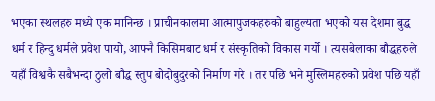भएका स्थलहरु मध्ये एक मानिन्छ । प्राचीनकालमा आत्मापुजकहरुको बाहुल्यता भएको यस देशमा बुद्ध धर्म र हिन्दु धर्मले प्रवेश पायो, आफ्नै किसिमबाट धर्म र संस्कृतिको विकास गर्यो । त्यसबेलाका बौद्धहरुले यहाँ विश्वकै सबैभन्दा ठुलो बौद्ध स्तुप बोदोबुदुरको निर्माण गरे । तर पछि भने मुस्लिमहरुको प्रवेश पछि यहाँ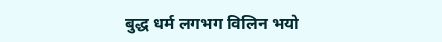बुद्ध धर्म लगभग विलिन भयो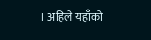। अहिले यहाँको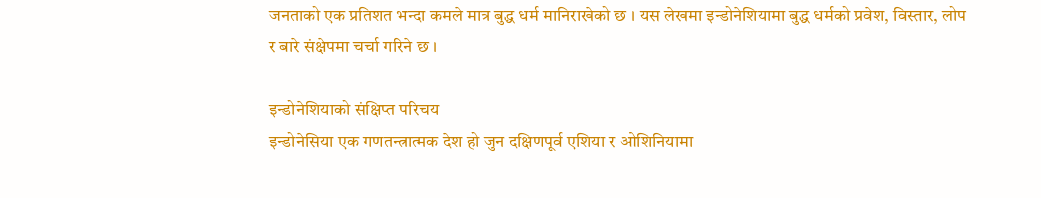जनताको एक प्रतिशत भन्दा कमले मात्र बुद्ध धर्म मानिराखेको छ । यस लेखमा इन्डोनेशियामा बुद्ध धर्मको प्रवेश, विस्तार, लोप र बारे संक्षेपमा चर्चा गरिने छ ।

इन्डोनेशियाको संक्षिप्त परिचय
इन्डोनेसिया एक गणतन्त्रात्मक देश हो जुन दक्षिणपूर्व एशिया र ओशिनियामा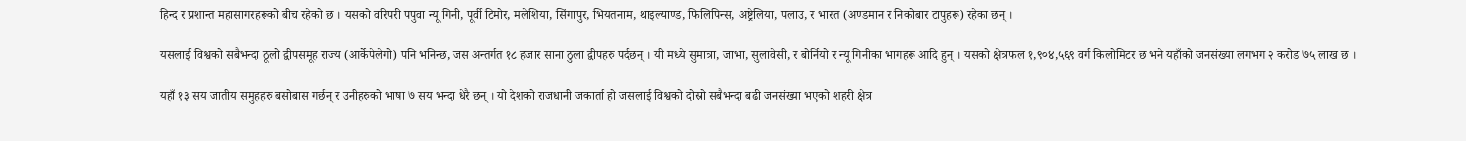हिन्द र प्रशान्त महासागरहरूको बीच रहेको छ । यसको वरिपरी पपुवा न्यू गिनी, पूर्वी टिमोर, मलेशिया, सिंगापुर, भियतनाम, थाइल्याण्ड, फिलिपिन्स, अष्ट्रेलिया, पलाउ, र भारत (अण्डमान र निकोबार टापुहरू) रहेका छन् ।

यसलाई विश्वको सबैभन्दा ठूलो द्वीपसमूह राज्य (आर्केपेलेगो) पनि भनिन्छ, जस अन्तर्गत १८ हजार साना ठुला द्वीपहरु पर्दछन् । यी मध्ये सुमात्रा, जाभा, सुलावेसी, र बोर्नियो र न्यू गिनीका भागहरू आदि हुन् । यसको क्षेत्रफल १,९०४,५६९ वर्ग किलोमिटर छ भने यहाँको जनसंख्या लगभग २ करोड ७५ लाख छ ।

यहाँ १३ सय जातीय समुहहरु बसोबास गर्छन् र उनीहरुको भाषा ७ सय भन्दा धेरै छन् । यो देशको राजधानी जकार्ता हो जसलाई विश्वको दोस्रो सबैभन्दा बढी जनसंख्या भएको शहरी क्षेत्र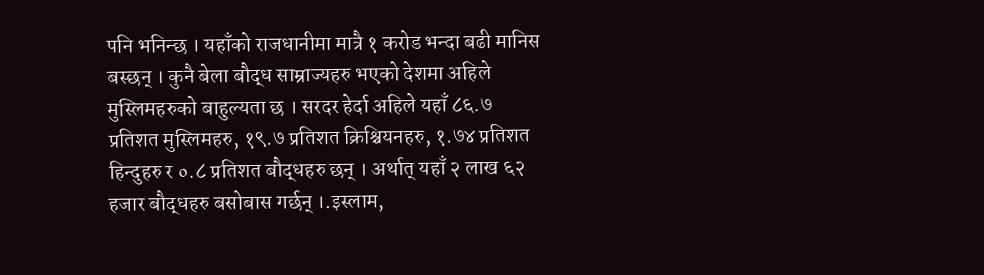पनि भनिन्छ । यहाँको राजधानीमा मात्रै १ करोड भन्दा बढी मानिस बस्छन् । कुनै बेला बौद्ध साम्राज्यहरु भएको देशमा अहिले मुस्लिमहरुको बाहुल्यता छ । सरदर हेर्दा अहिले यहाँ ८६.७ प्रतिशत मुस्लिमहरु, १९.७ प्रतिशत क्रिश्चियनहरु, १.७४ प्रतिशत हिन्दुहरु र ०.८ प्रतिशत बौद्धहरु छन् । अर्थात् यहाँ २ लाख ६२ हजार बौद्धहरु बसोबास गर्छन् ।.इस्लाम,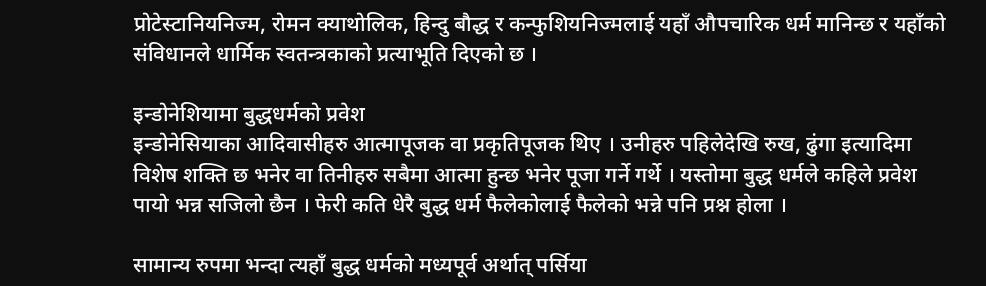प्रोटेस्टानियनिज्म, रोमन क्याथोलिक, हिन्दु बौद्ध र कन्फुशियनिज्मलाई यहाँ औपचारिक धर्म मानिन्छ र यहाँको संविधानले धार्मिक स्वतन्त्रकाको प्रत्याभूति दिएको छ ।

इन्डोनेशियामा बुद्धधर्मको प्रवेश
इन्डोनेसियाका आदिवासीहरु आत्मापूजक वा प्रकृतिपूजक थिए । उनीहरु पहिलेदेखि रुख, ढुंगा इत्यादिमा विशेष शक्ति छ भनेर वा तिनीहरु सबैमा आत्मा हुन्छ भनेर पूजा गर्ने गर्थे । यस्तोमा बुद्ध धर्मले कहिले प्रवेश पायो भन्न सजिलो छैन । फेरी कति धेरै बुद्ध धर्म फैलेकोलाई फैलेको भन्ने पनि प्रश्न होला ।

सामान्य रुपमा भन्दा त्यहाँ बुद्ध धर्मको मध्यपूर्व अर्थात् पर्सिया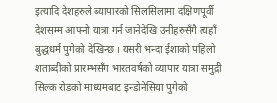इत्यादि देशहरुले ब्यापारको सिलसिलामा दक्षिणपूर्वी देशसम्म आफ्नो यात्रा गर्न जानेदेखि उनीहरुसँगै त्यहाँ बुद्धधर्म पुगेको देखिन्छ । यसरी भन्दा ईशाको पहिलो शताब्दीको प्रारम्भसँग भारतवर्षको व्यापार यात्रा समुद्री सिल्क रोडको माध्यमबाट इन्डोनेसिया पुगेको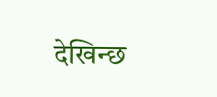देखिन्छ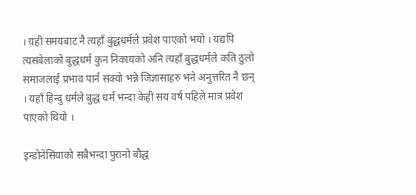। यही समयबाट नै त्यहाँ बुद्धधर्मले प्रवेश पाएको भयो । यद्यपि त्यसबेलाको बुद्धधर्म कुन निकायको अनि त्यहाँ बुद्धधर्मले कति ठुलो समाजलाई प्रभाव पार्न सक्यो भन्ने जिज्ञासाहरु भने अनुत्तरित नै छन् । यहाँ हिन्दु धर्मले बुद्ध धर्म भन्दा केही सय वर्ष पहिले मात्र प्रवेश पाएको थियो ।

इन्डोनेसियाको सबैभन्दा पुरानो बौद्ध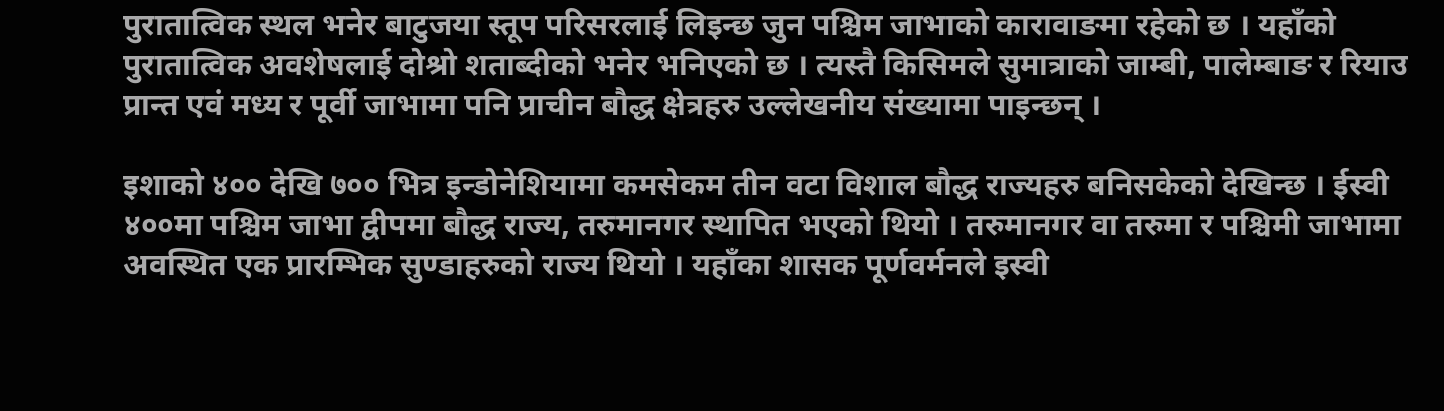पुरातात्विक स्थल भनेर बाटुजया स्तूप परिसरलाई लिइन्छ जुन पश्चिम जाभाको कारावाङमा रहेको छ । यहाँको पुरातात्विक अवशेषलाई दोश्रो शताब्दीको भनेर भनिएको छ । त्यस्तै किसिमले सुमात्राको जाम्बी, पालेम्बाङ र रियाउ प्रान्त एवं मध्य र पूर्वी जाभामा पनि प्राचीन बौद्ध क्षेत्रहरु उल्लेखनीय संख्यामा पाइन्छन् ।

इशाको ४०० देखि ७०० भित्र इन्डोनेशियामा कमसेकम तीन वटा विशाल बौद्ध राज्यहरु बनिसकेको देखिन्छ । ईस्वी ४००मा पश्चिम जाभा द्वीपमा बौद्ध राज्य, तरुमानगर स्थापित भएको थियो । तरुमानगर वा तरुमा र पश्चिमी जाभामा अवस्थित एक प्रारम्भिक सुण्डाहरुको राज्य थियो । यहाँका शासक पूर्णवर्मनले इस्वी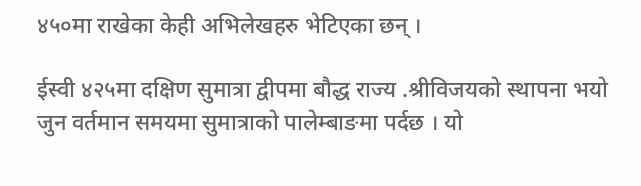४५०मा राखेका केही अभिलेखहरु भेटिएका छन् ।

ईस्वी ४२५मा दक्षिण सुमात्रा द्वीपमा बौद्ध राज्य .श्रीविजयको स्थापना भयो जुन वर्तमान समयमा सुमात्राको पालेम्बाङमा पर्दछ । यो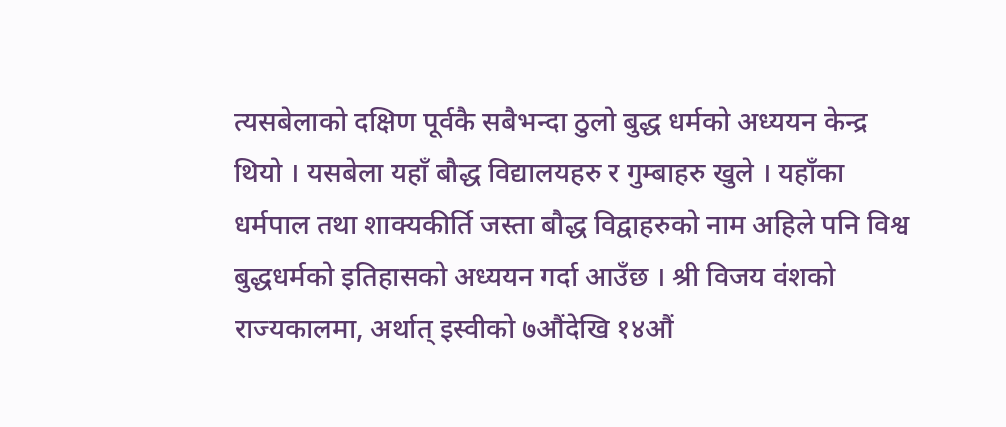त्यसबेलाको दक्षिण पूर्वकै सबैभन्दा ठुलो बुद्ध धर्मको अध्ययन केन्द्र थियो । यसबेला यहाँ बौद्ध विद्यालयहरु र गुम्बाहरु खुले । यहाँका धर्मपाल तथा शाक्यकीर्ति जस्ता बौद्ध विद्वाहरुको नाम अहिले पनि विश्व बुद्धधर्मको इतिहासको अध्ययन गर्दा आउँछ । श्री विजय वंशको राज्यकालमा, अर्थात् इस्वीको ७औंदेखि १४औं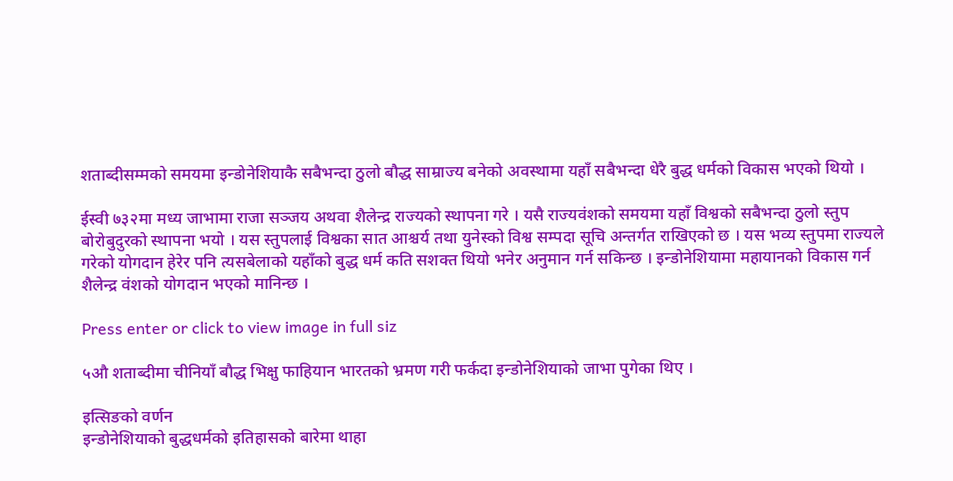शताब्दीसम्मको समयमा इन्डोनेशियाकै सबैभन्दा ठुलो बौद्ध साम्राज्य बनेको अवस्थामा यहाँ सबैभन्दा धेरै बुद्ध धर्मको विकास भएको थियो ।

ईस्वी ७३२मा मध्य जाभामा राजा सञ्जय अथवा शैलेन्द्र राज्यको स्थापना गरे । यसै राज्यवंशको समयमा यहाँ विश्वको सबैभन्दा ठुलो स्तुप बोरोबुदुरको स्थापना भयो । यस स्तुपलाई विश्वका सात आश्चर्य तथा युनेस्को विश्व सम्पदा सूचि अन्तर्गत राखिएको छ । यस भव्य स्तुपमा राज्यले गरेको योगदान हेरेर पनि त्यसबेलाको यहाँको बुद्ध धर्म कति सशक्त थियो भनेर अनुमान गर्न सकिन्छ । इन्डोनेशियामा महायानको विकास गर्न शैलेन्द्र वंशको योगदान भएको मानिन्छ ।

Press enter or click to view image in full siz

५औ शताब्दीमा चीनियाँ बौद्ध भिक्षु फाहियान भारतको भ्रमण गरी फर्कदा इन्डोनेशियाको जाभा पुगेका थिए ।

इत्सिङको वर्णन
इन्डोनेशियाको बुद्धधर्मको इतिहासको बारेमा थाहा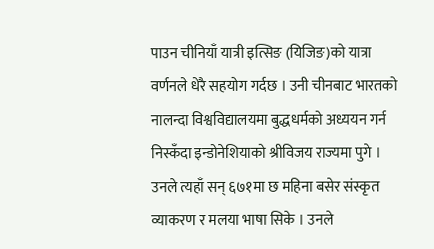पाउन चीनियाँ यात्री इत्सिङ (यिजिङ)को यात्रा वर्णनले धेरै सहयोग गर्दछ । उनी चीनबाट भारतको नालन्दा विश्वविद्यालयमा बुद्धधर्मको अध्ययन गर्न निस्कँदा इन्डोनेशियाको श्रीविजय राज्यमा पुगे । उनले त्यहाँ सन् ६७१मा छ महिना बसेर संस्कृत व्याकरण र मलया भाषा सिके । उनले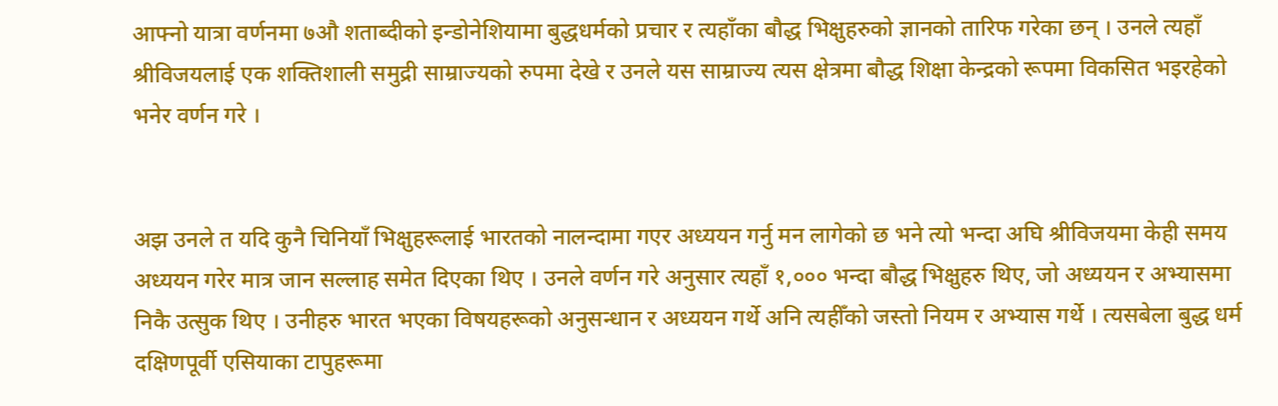आफ्नो यात्रा वर्णनमा ७औ शताब्दीको इन्डोनेशियामा बुद्धधर्मको प्रचार र त्यहाँका बौद्ध भिक्षुहरुको ज्ञानको तारिफ गरेका छन् । उनले त्यहाँ श्रीविजयलाई एक शक्तिशाली समुद्री साम्राज्यको रुपमा देखे र उनले यस साम्राज्य त्यस क्षेत्रमा बौद्ध शिक्षा केन्द्रको रूपमा विकसित भइरहेको भनेर वर्णन गरे ।


अझ उनले त यदि कुनै चिनियाँ भिक्षुहरूलाई भारतको नालन्दामा गएर अध्ययन गर्नु मन लागेको छ भने त्यो भन्दा अघि श्रीविजयमा केही समय अध्ययन गरेर मात्र जान सल्लाह समेत दिएका थिए । उनले वर्णन गरे अनुसार त्यहाँ १,००० भन्दा बौद्ध भिक्षुहरु थिए, जो अध्ययन र अभ्यासमा निकै उत्सुक थिए । उनीहरु भारत भएका विषयहरूको अनुसन्धान र अध्ययन गर्थे अनि त्यहीँको जस्तो नियम र अभ्यास गर्थे । त्यसबेला बुद्ध धर्म दक्षिणपूर्वी एसियाका टापुहरूमा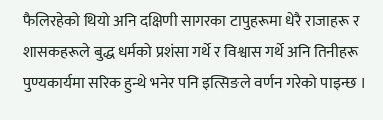फैलिरहेको थियो अनि दक्षिणी सागरका टापुहरूमा धेरै राजाहरू र शासकहरूले बुद्ध धर्मको प्रशंसा गर्थे र विश्वास गर्थे अनि तिनीहरू पुण्यकार्यमा सरिक हुन्थे भनेर पनि इत्सिङले वर्णन गरेको पाइन्छ ।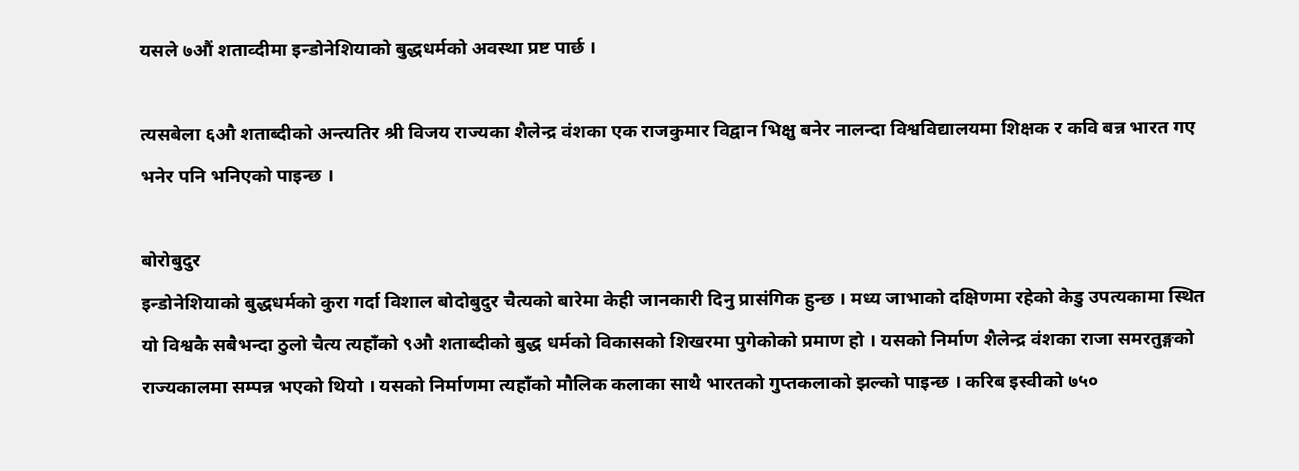यसले ७औं शताव्दीमा इन्डोनेशियाको बुद्धधर्मको अवस्था प्रष्ट पार्छ ।

त्यसबेला ६औ शताब्दीको अन्त्यतिर श्री विजय राज्यका शैलेन्द्र वंशका एक राजकुमार विद्वान भिक्षु बनेर नालन्दा विश्वविद्यालयमा शिक्षक र कवि बन्न भारत गए भनेर पनि भनिएको पाइन्छ ।

बोरोबुदुर
इन्डोनेशियाको बुद्धधर्मको कुरा गर्दा विशाल बोदोबुदुर चैत्यको बारेमा केही जानकारी दिनु प्रासंगिक हुन्छ । मध्य जाभाको दक्षिणमा रहेको केडु उपत्यकामा स्थित यो विश्वकै सबैभन्दा ठुलो चैत्य त्यहाँको ९औ शताब्दीको बुद्ध धर्मको विकासको शिखरमा पुगेकोको प्रमाण हो । यसको निर्माण शैलेन्द्र वंशका राजा समरतुङ्गको राज्यकालमा सम्पन्न भएको थियो । यसको निर्माणमा त्यहाँको मौलिक कलाका साथै भारतको गुप्तकलाको झल्को पाइन्छ । करिब इस्वीको ७५०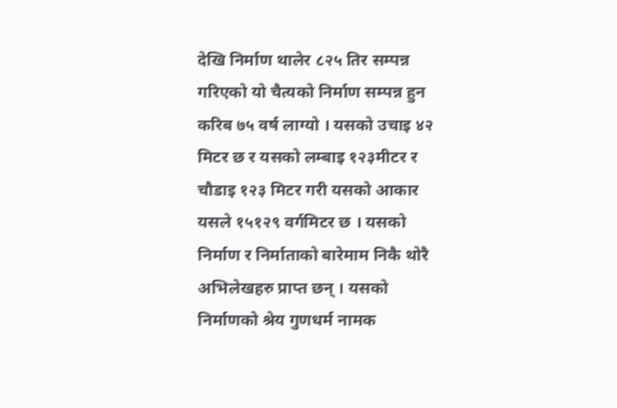देखि निर्माण थालेर ८२५ तिर सम्पन्न गरिएको यो चैत्यको निर्माण सम्पन्न हुन करिब ७५ वर्ष लाग्यो । यसको उचाइ ४२ मिटर छ र यसको लम्बाइ १२३मीटर र चौडाइ १२३ मिटर गरी यसको आकार यसले १५१२९ वर्गमिटर छ । यसको निर्माण र निर्माताको बारेमाम निकै थोरै अभिलेखहरु प्राप्त छन् । यसको निर्माणको श्रेय गुणधर्म नामक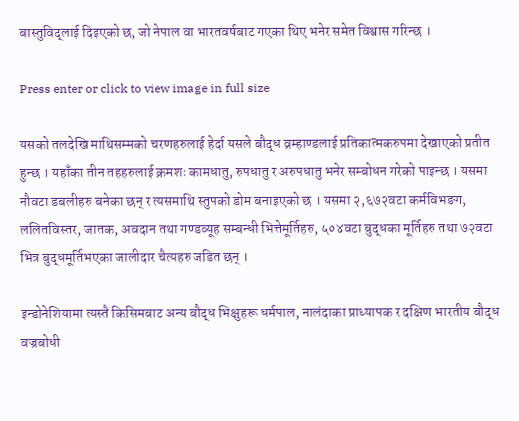बास्तुविद्लाई दिइएको छ, जो नेपाल वा भारतवर्षबाट गएका थिए भनेर समेत विश्वास गरिन्छ ।

Press enter or click to view image in full size

यसको तलदेखि माथिसम्मको चरणहरुलाई हेर्दा यसले बौद्ध व्रम्हाण्डलाई प्रतिकात्मकरुपमा देखाएको प्रतीत हुन्छ । यहाँका तीन तहहरुलाई क्रमशः कामधातु, रुपधातु र अरुपधातु भनेर सम्बोधन गरेको पाइन्छ । यसमा नौवटा डबलीहरु बनेका छन् र त्यसमाथि स्तुपको डोम बनाइएको छ । यसमा २,६७२वटा कर्मविभङग, ललितविस्तर, जातक, अवदान तथा गण्डव्यूह सम्बन्धी भित्तेमूर्तिहरु, ५०४वटा बुद्धका मूर्तिहरु तथा ७२वटा भित्र बुद्धमूर्तिभएका जालीदार चैत्यहरु जडित छन् ।

इन्डोनेशियामा त्यस्तै किसिमबाट अन्य बौद्ध भिक्षुहरू धर्मपाल, नालंदाका प्राध्यापक र दक्षिण भारतीय बौद्ध वज्रबोधी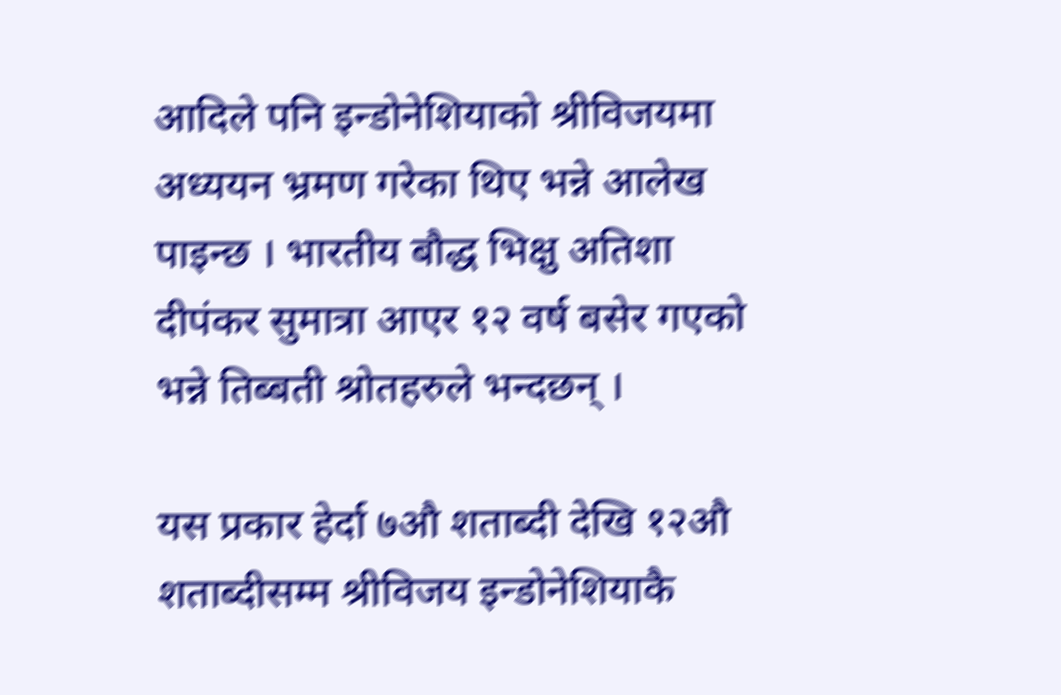आदिले पनि इन्डोनेशियाको श्रीविजयमा अध्ययन भ्रमण गरेका थिए भन्ने आलेख पाइन्छ । भारतीय बौद्ध भिक्षु अतिशा दीपंकर सुमात्रा आएर १२ वर्ष बसेर गएको भन्ने तिब्बती श्रोतहरुले भन्दछन् ।

यस प्रकार हेर्दा ७औ शताब्दी देखि १२औ शताब्दीसम्म श्रीविजय इन्डोनेशियाकै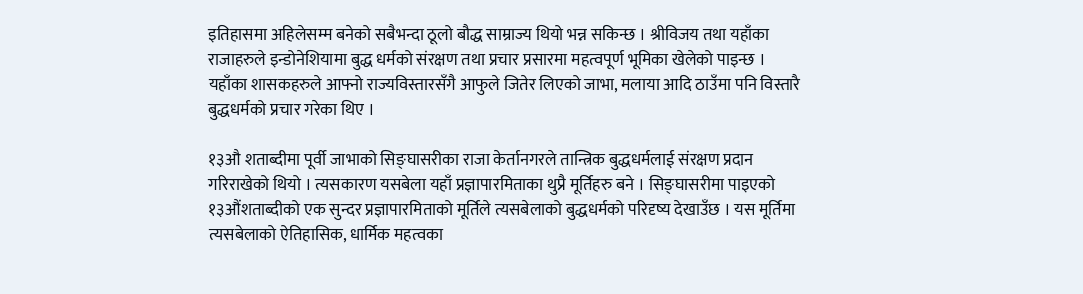इतिहासमा अहिलेसम्म बनेको सबैभन्दा ठूलो बौद्ध साम्राज्य थियो भन्न सकिन्छ । श्रीविजय तथा यहाँका राजाहरुले इन्डोनेशियामा बुद्ध धर्मको संरक्षण तथा प्रचार प्रसारमा महत्वपूर्ण भूमिका खेलेको पाइन्छ । यहाँका शासकहरुले आफ्नो राज्यविस्तारसँगै आफुले जितेर लिएको जाभा, मलाया आदि ठाउँमा पनि विस्तारै बुद्धधर्मको प्रचार गरेका थिए ।

१३औ शताब्दीमा पूर्वी जाभाको सिङ्घासरीका राजा केर्तानगरले तान्त्रिक बुद्धधर्मलाई संरक्षण प्रदान गरिराखेको थियो । त्यसकारण यसबेला यहाँ प्रज्ञापारमिताका थुप्रै मूर्तिहरु बने । सिङ्घासरीमा पाइएको १३औंशताब्दीको एक सुन्दर प्रज्ञापारमिताको मूर्तिले त्यसबेलाको बुद्धधर्मको परिदृष्य देखाउँछ । यस मूर्तिमा त्यसबेलाको ऐतिहासिक, धार्मिक महत्वका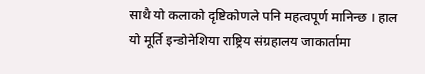साथै यो कलाको दृष्टिकोणले पनि महत्वपूर्ण मानिन्छ । हाल यो मूर्ति इन्डोनेशिया राष्ट्रिय संग्रहालय जाकार्तामा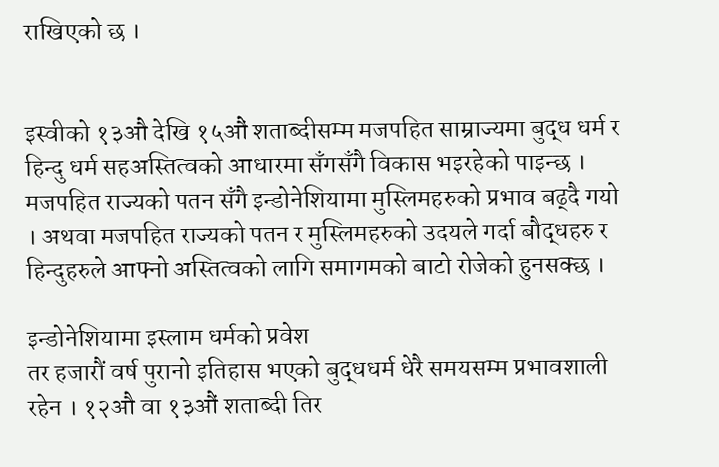राखिएको छ ।


इस्वीको १३औ देखि १५औं शताब्दीसम्म मजपहित साम्राज्यमा बुद्ध धर्म र हिन्दु धर्म सहअस्तित्वको आधारमा सँगसँगै विकास भइरहेको पाइन्छ । मजपहित राज्यको पतन सँगै इन्डोनेशियामा मुस्लिमहरुको प्रभाव बढ्दै गयो । अथवा मजपहित राज्यको पतन र मुस्लिमहरुको उदयले गर्दा बौद्धहरु र हिन्दुहरुले आफ्नो अस्तित्वको लागि समागमको बाटो रोजेको हुनसक्छ ।

इन्डोनेशियामा इस्लाम धर्मको प्रवेश
तर हजारौं वर्ष पुरानो इतिहास भएको बुद्धधर्म धेरै समयसम्म प्रभावशाली रहेन । १२औ वा १३औं शताब्दी तिर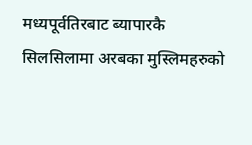मध्यपूर्वतिरबाट ब्यापारकै सिलसिलामा अरबका मुस्लिमहरुको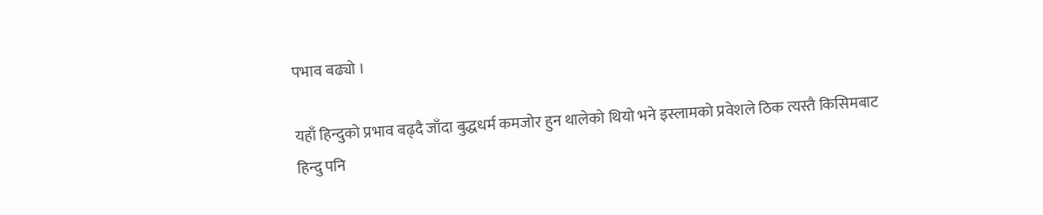पभाव बढ्यो ।

यहाँ हिन्दुको प्रभाव बढ्दै जाँदा बुद्धधर्म कमजोर हुन थालेको थियो भने इस्लामको प्रवेशले ठिक त्यस्तै किसिमबाट हिन्दु पनि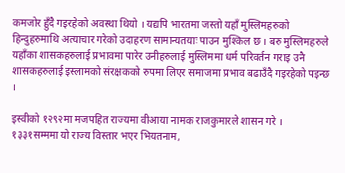कमजोर हुँदै गइरहेको अवस्था थियो । यद्यपि भारतमा जस्तो यहाँ मुस्लिमहरुको हिन्दुहरुमाथि अत्याचार गरेको उदाहरण सामान्यतयाः पाउन मुश्किल छ । बरु मुस्लिमहरुले यहाँका शासकहरुलाई प्रभावमा पारेर उनीहरुलाई मुस्लिममा धर्म परिवर्तन गराइ उनै शासकहरुलाई इस्लामको संरक्षकको रुपमा लिएर समाजमा प्रभाव बढाउँदै गइरहेको पइन्छ ।

इस्वीको १२९२मा मजपहित राज्यमा वीआया नामक राजकुमारले शासन गरे । १३३१सम्ममा यो राज्य विस्तार भएर भियतनाम,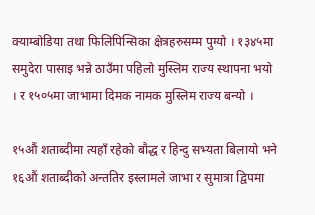क्याम्बोडिया तथा फिलिपिन्सिका क्षेत्रहरुसम्म पुग्यो । १३४५मा समुदेरा पासाइ भन्ने ठाउँमा पहिलो मुस्लिम राज्य स्थापना भयो । र १५०५मा जाभामा दिमक नामक मुस्लिम राज्य बन्यो ।

१५औं शताब्दीमा त्यहाँ रहेको बौद्ध र हिन्दु सभ्यता बिलायो भने १६औं शताब्दीको अन्ततिर इस्लामले जाभा र सुमात्रा द्विपमा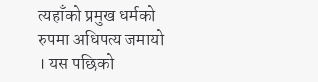त्यहाँको प्रमुख धर्मको रुपमा अधिपत्य जमायो । यस पछिको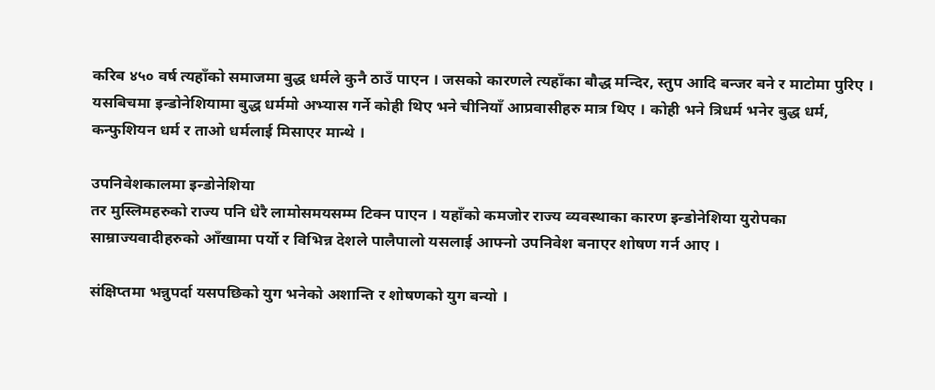करिब ४५० वर्ष त्यहाँको समाजमा बुद्ध धर्मले कुनै ठाउँ पाएन । जसको कारणले त्यहाँका बौद्ध मन्दिर, स्तुप आदि बन्जर बने र माटोमा पुरिए । यसबिचमा इन्डोनेशियामा बुद्ध धर्ममो अभ्यास गर्ने कोही थिए भने चीनियाँ आप्रवासीहरु मात्र थिए । कोही भने त्रिधर्म भनेर बुद्ध धर्म, कन्फुशियन धर्म र ताओ धर्मलाई मिसाएर मान्थे ।

उपनिवेशकालमा इन्डोनेशिया
तर मुस्लिमहरुको राज्य पनि धेरै लामोसमयसम्म टिक्न पाएन । यहाँको कमजोर राज्य व्यवस्थाका कारण इन्डोनेशिया युरोपका साम्राज्यवादीहरुको आँखामा पर्यो र विभिन्न देशले पालैपालो यसलाई आफ्नो उपनिवेश बनाएर शोषण गर्न आए ।

संक्षिप्तमा भन्नुपर्दा यसपछिको युग भनेको अशान्ति र शोषणको युग बन्यो ।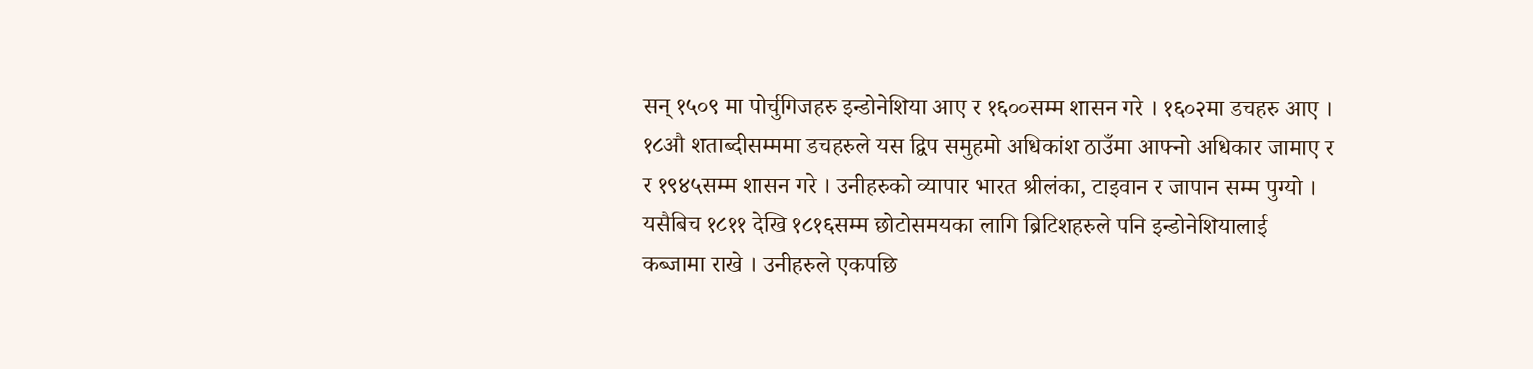सन् १५०९ मा पोर्चुगिजहरु इन्डोनेशिया आए र १६००सम्म शासन गरे । १६०२मा डचहरु आए । १८औ शताब्दीसम्ममा डचहरुले यस द्विप समुहमो अधिकांश ठाउँमा आफ्नो अधिकार जामाए र र १९४५सम्म शासन गरे । उनीहरुको व्यापार भारत श्रीलंका, टाइवान र जापान सम्म पुग्यो । यसैबिच १८११ देखि १८१६सम्म छोटोसमयका लागि ब्रिटिशहरुले पनि इन्डोनेशियालाई कब्जामा राखे । उनीहरुले एकपछि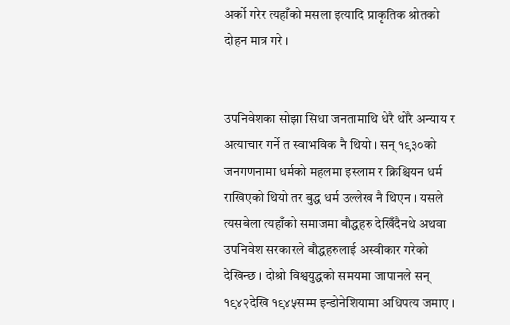अर्को गरेर त्यहाँको मसला इत्यादि प्राकृतिक श्रोतको दोहन मात्र गरे ।


उपनिवेशका सोझा सिधा जनतामाथि धेरै थोरै अन्याय र अत्याचार गर्ने त स्वाभविक नै थियो । सन् १९३०को जनगणनामा धर्मको महलमा इस्लाम र क्रिश्चियन धर्म राखिएको थियो तर बुद्ध धर्म उल्लेख नै थिएन । यसले त्यसबेला त्यहाँको समाजमा बौद्धहरु देखिँदैनथे अथवा उपनिवेश सरकारले बौद्धहरुलाई अस्वीकार गरेको देखिन्छ । दोश्रो विश्वयुद्धको समयमा जापानले सन् १९४२देखि १९४५सम्म इन्डोनेशियामा अधिपत्य जमाए ।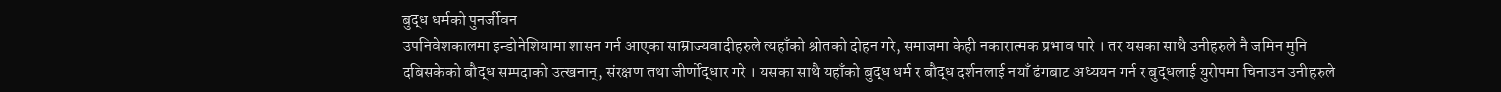बुद्ध धर्मको पुनर्जीवन
उपनिवेशकालमा इन्डोनेशियामा शासन गर्न आएका साम्राज्यवादीहरुले त्यहाँको श्रोतको दोहन गरे, समाजमा केही नकारात्मक प्रभाव पारे । तर यसका साथै उनीहरुले नै जमिन मुनि दबिसकेको बौद्ध सम्पदाको उत्खनान्, संरक्षण तथा जीर्णोद्धार गरे । यसका साथै यहाँको बुद्ध धर्म र बौद्ध दर्शनलाई नयाँ ढंगबाट अध्ययन गर्न र बुद्धलाई युरोपमा चिनाउन उनीहरुले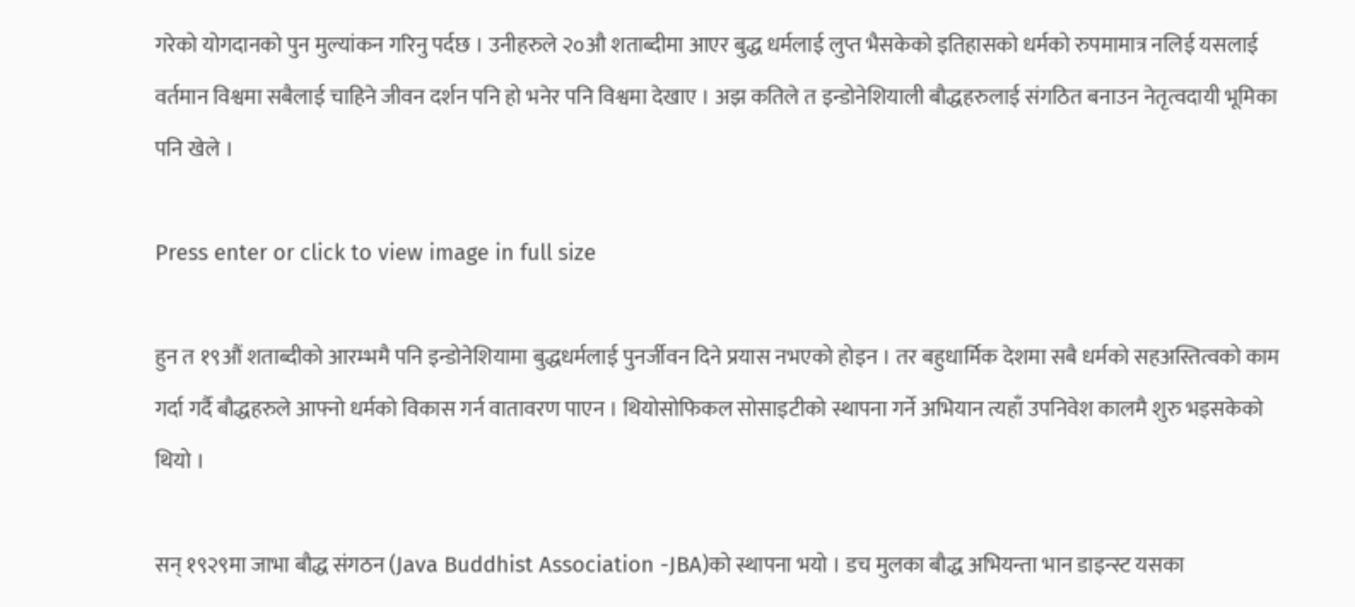गरेको योगदानको पुन मुल्यांकन गरिनु पर्दछ । उनीहरुले २०औ शताब्दीमा आएर बुद्ध धर्मलाई लुप्त भैसकेको इतिहासको धर्मको रुपमामात्र नलिई यसलाई वर्तमान विश्वमा सबैलाई चाहिने जीवन दर्शन पनि हो भनेर पनि विश्वमा देखाए । अझ कतिले त इन्डोनेशियाली बौद्धहरुलाई संगठित बनाउन नेतृत्वदायी भूमिका पनि खेले ।

Press enter or click to view image in full size

हुन त १९औं शताब्दीको आरम्भमै पनि इन्डोनेशियामा बुद्धधर्मलाई पुनर्जीवन दिने प्रयास नभएको होइन । तर बहुधार्मिक देशमा सबै धर्मको सहअस्तित्वको काम गर्दा गर्दै बौद्धहरुले आफ्नो धर्मको विकास गर्न वातावरण पाएन । थियोसोफिकल सोसाइटीको स्थापना गर्ने अभियान त्यहाँ उपनिवेश कालमै शुरु भइसकेको थियो ।

सन् १९२९मा जाभा बौद्ध संगठन (Java Buddhist Association -JBA)को स्थापना भयो । डच मुलका बौद्ध अभियन्ता भान डाइन्स्ट यसका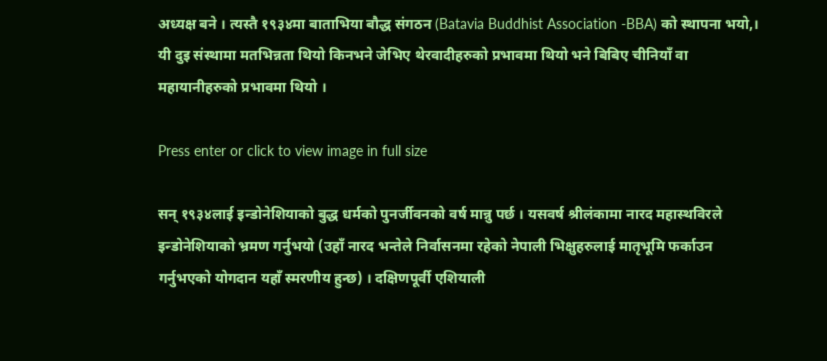अध्यक्ष बने । त्यस्तै १९३४मा बाताभिया बौद्ध संगठन (Batavia Buddhist Association -BBA) को स्थापना भयो,। यी दुइ संस्थामा मतभिन्नता थियो किनभने जेभिए थेरवादीहरुको प्रभावमा थियो भने बिबिए चीनियाँ वा महायानीहरुको प्रभावमा थियो ।

Press enter or click to view image in full size

सन् १९३४लाई इन्डोनेशियाको बुद्ध धर्मको पुनर्जीवनको वर्ष मान्नु पर्छ । यसवर्ष श्रीलंकामा नारद महास्थविरले इन्डोनेशियाको भ्रमण गर्नुभयो (उहाँ नारद भन्तेले निर्वासनमा रहेको नेपाली भिक्षुहरुलाई मातृभूमि फर्काउन गर्नुभएको योगदान यहाँ स्मरणीय हुन्छ) । दक्षिणपूर्वी एशियाली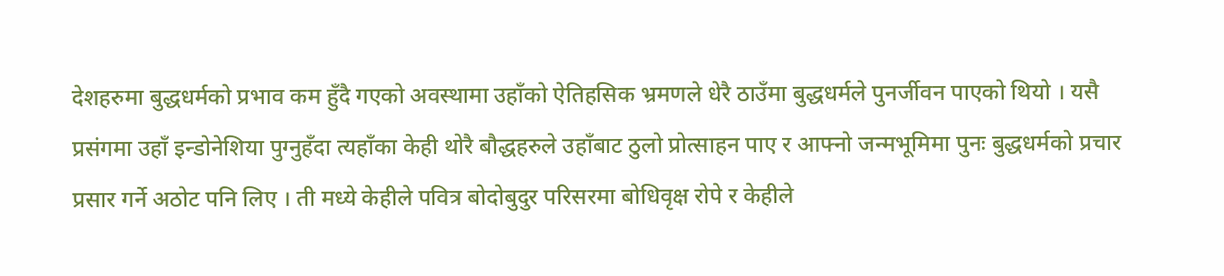देशहरुमा बुद्धधर्मको प्रभाव कम हुँदै गएको अवस्थामा उहाँको ऐतिहसिक भ्रमणले धेरै ठाउँमा बुद्धधर्मले पुनर्जीवन पाएको थियो । यसै प्रसंगमा उहाँ इन्डोनेशिया पुग्नुहँदा त्यहाँका केही थोरै बौद्धहरुले उहाँबाट ठुलो प्रोत्साहन पाए र आफ्नो जन्मभूमिमा पुनः बुद्धधर्मको प्रचार प्रसार गर्ने अठोट पनि लिए । ती मध्ये केहीले पवित्र बोदोबुदुर परिसरमा बोधिवृक्ष रोपे र केहीले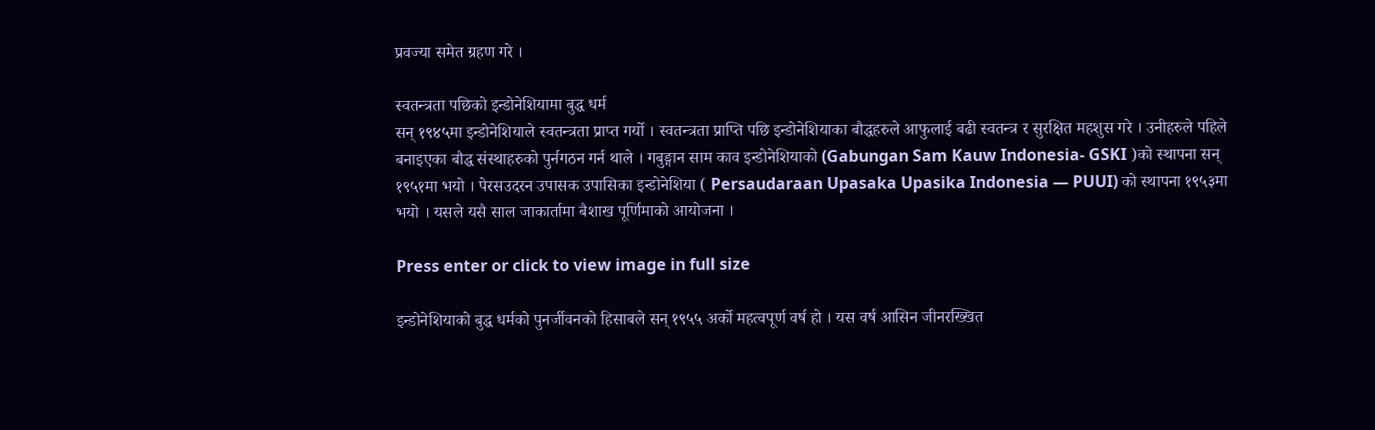प्रवज्या समेत ग्रहण गरे ।

स्वतन्त्रता पछिको इन्डोनेशियामा बुद्ध धर्म
सन् १९४५मा इन्डोनेशियाले स्वतन्त्रता प्राप्त गर्यो । स्वतन्त्रता प्राप्ति पछि इन्डोनेशियाका बौद्धहरुले आफुलाई बढी स्वतन्त्र र सुरक्षित महशुस गरे । उनीहरुले पहिले बनाइएका बौद्ध संस्थाहरुको पुर्नगठन गर्न थाले । गबुङ्गान साम काव इन्डोनेशियाको (Gabungan Sam Kauw Indonesia- GSKI )को स्थापना सन् १९५१मा भयो । पेरसउदरन उपासक उपासिका इन्डोनेशिया ( Persaudaraan Upasaka Upasika Indonesia — PUUI) को स्थापना १९५३मा भयो । यसले यसै साल जाकार्तामा बैशाख पूर्णिमाको आयोजना ।

Press enter or click to view image in full size

इन्डोनेशियाको बुद्ध धर्मको पुनर्जीवनको हिसाबले सन् १९५५ अर्को महत्वपूर्ण वर्ष हो । यस वर्ष आसिन जीनरख्खित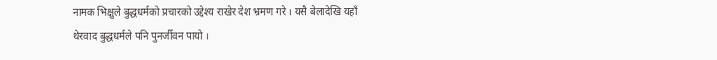नामक भिक्षुले बुद्धधर्मको प्रचारको उद्देश्य राखेर देश भ्रमण गरे । यसै बेलादेखि यहाँ थेरवाद बुद्धधर्मले पनि पुनर्जीवन पायो ।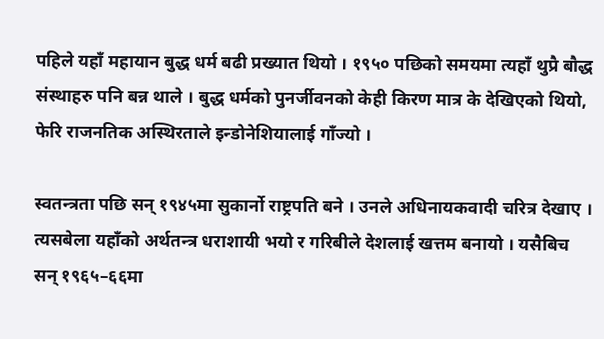पहिले यहाँ महायान बुद्ध धर्म बढी प्रख्यात थियो । १९५० पछिको समयमा त्यहाँ थुप्रै बौद्ध संस्थाहरु पनि बन्न थाले । बुद्ध धर्मको पुनर्जीवनको केही किरण मात्र के देखिएको थियो, फेरि राजनतिक अस्थिरताले इन्डोनेशियालाई गाँज्यो ।

स्वतन्त्रता पछि सन् १९४५मा सुकार्नो राष्ट्रपति बने । उनले अधिनायकवादी चरित्र देखाए । त्यसबेला यहाँको अर्थतन्त्र धराशायी भयो र गरिबीले देशलाई खत्तम बनायो । यसैबिच सन् १९६५–६६मा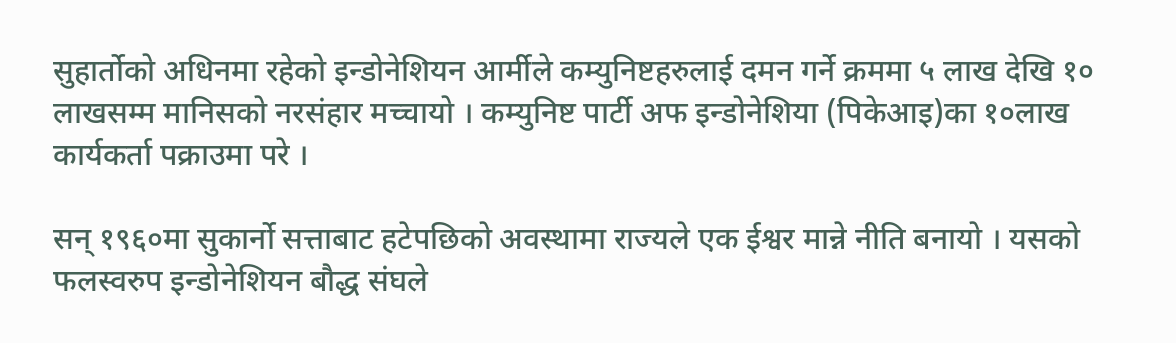सुहार्तोको अधिनमा रहेको इन्डोनेशियन आर्मीले कम्युनिष्टहरुलाई दमन गर्ने क्रममा ५ लाख देखि १० लाखसम्म मानिसको नरसंहार मच्चायो । कम्युनिष्ट पार्टी अफ इन्डोनेशिया (पिकेआइ)का १०लाख कार्यकर्ता पक्राउमा परे ।

सन् १९६०मा सुकार्नो सत्ताबाट हटेपछिको अवस्थामा राज्यले एक ईश्वर मान्ने नीति बनायो । यसको फलस्वरुप इन्डोनेशियन बौद्ध संघले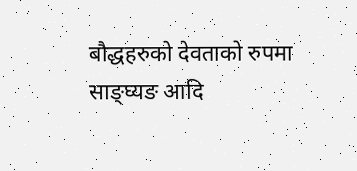बौद्धहरुको देवताको रुपमा साङ्घ्यङ आदि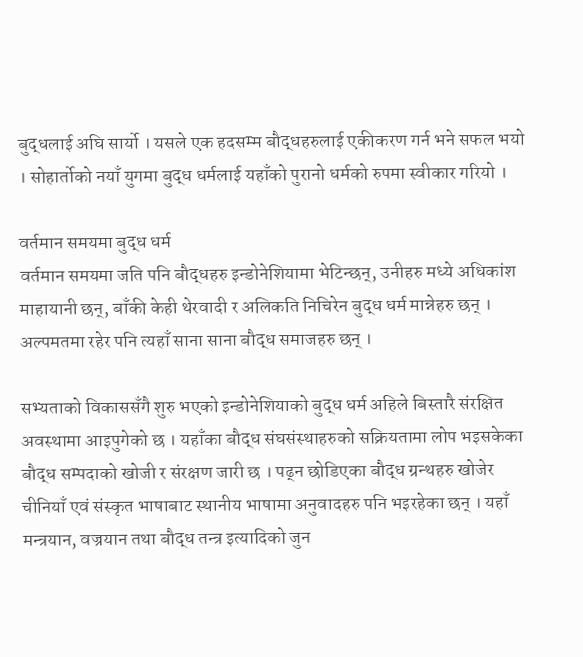बुद्धलाई अघि सार्यो । यसले एक हदसम्म बौद्धहरुलाई एकीकरण गर्न भने सफल भयो । सोहार्तोको नयाँ युगमा बुद्ध धर्मलाई यहाँको पुरानो धर्मको रुपमा स्वीकार गरियो ।

वर्तमान समयमा बुद्ध धर्म
वर्तमान समयमा जति पनि बौद्धहरु इन्डोनेशियामा भेटिन्छन्, उनीहरु मध्ये अधिकांश माहायानी छन्, बाँकी केही थेरवादी र अलिकति निचिरेन बुद्ध धर्म मान्नेहरु छन् । अल्पमतमा रहेर पनि त्यहाँ साना साना बौद्ध समाजहरु छन् ।

सभ्यताको विकाससँगै शुरु भएको इन्डोनेशियाको बुद्ध धर्म अहिले बिस्तारै संरक्षित अवस्थामा आइपुगेको छ । यहाँका बौद्ध संघसंस्थाहरुको सक्रियतामा लोप भइसकेका बौद्ध सम्पदाको खोजी र संरक्षण जारी छ । पढ्न छोडिएका बौद्ध ग्रन्थहरु खोजेर चीनियाँ एवं संस्कृत भाषाबाट स्थानीय भाषामा अनुवादहरु पनि भइरहेका छन् । यहाँ मन्त्रयान, वज्रयान तथा बौद्ध तन्त्र इत्यादिको जुन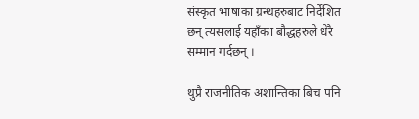संस्कृत भाषाका ग्रन्थहरुबाट निर्देशित छन् त्यसलाई यहाँका बौद्धहरुले धेरै सम्मान गर्दछन् ।

थुप्रै राजनीतिक अशान्तिका बिच पनि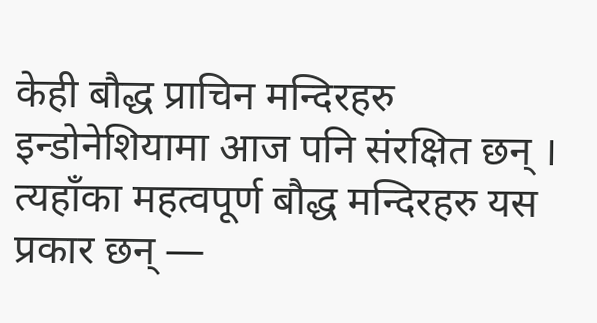केही बौद्ध प्राचिन मन्दिरहरु इन्डोनेशियामा आज पनि संरक्षित छन् । त्यहाँका महत्वपूर्ण बौद्ध मन्दिरहरु यस प्रकार छन् —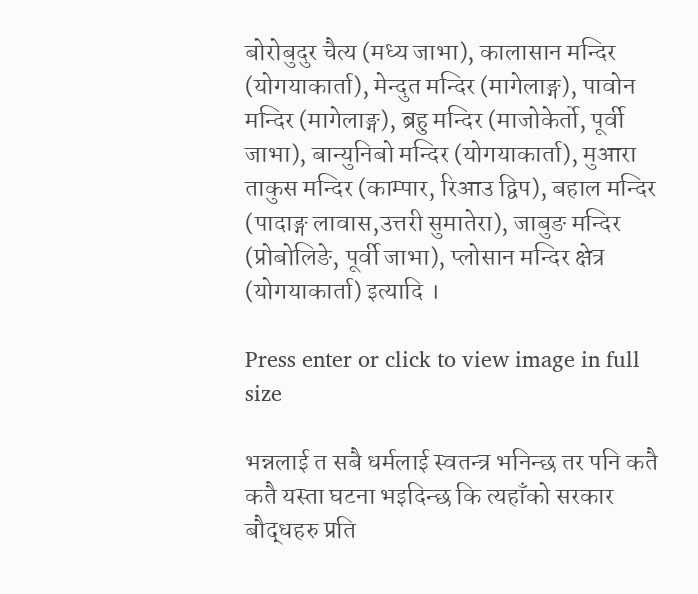बोरोबुदुर चैत्य (मध्य जाभा), कालासान मन्दिर (योगयाकार्ता), मेन्दुत मन्दिर (मागेलाङ्ग), पावोन मन्दिर (मागेलाङ्ग), ब्रहु मन्दिर (माजोकेर्तो, पूर्वी जाभा), बान्युनिबो मन्दिर (योगयाकार्ता), मुआरा ताकुस मन्दिर (काम्पार, रिआउ द्विप), बहाल मन्दिर (पादाङ्ग लावास,उत्तरी सुमातेरा), जाबुङ मन्दिर (प्रोबोलिङे, पूर्वी जाभा), प्लोसान मन्दिर क्षेत्र (योगयाकार्ता) इत्यादि ।

Press enter or click to view image in full size

भन्नलाई त सबै धर्मलाई स्वतन्त्र भनिन्छ तर पनि कतै कतै यस्ता घटना भइदिन्छ कि त्यहाँको सरकार बौद्धहरु प्रति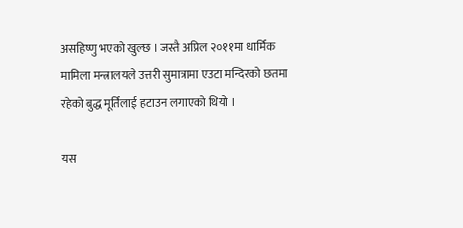असहिष्णु भएको खुल्छ । जस्तै अप्रिल २०११मा धार्मिक मामिला मन्त्रालयले उत्तरी सुमात्रामा एउटा मन्दिरको छतमा रहेको बुद्ध मूर्तिलाई हटाउन लगाएको थियो ।

यस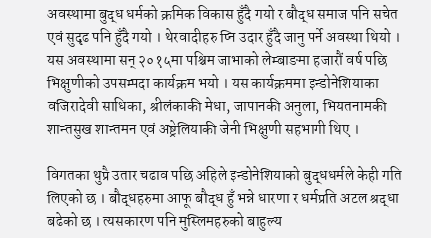अवस्थामा बुद्ध धर्मको क्रमिक विकास हुँदै गयो र बौद्ध समाज पनि सचेत एवं सुदृढ पनि हुँदै गयो । थेरवादीहरु प्नि उदार हुँदै जानु पर्ने अवस्था थियो । यस अवस्थामा सन् २०१५मा पश्चिम जाभाको लेम्बाङमा हजारौं वर्ष पछि भिक्षुणीको उपसम्पदा कार्यक्रम भयो । यस कार्यक्रममा इन्डोनेशियाका वजिरादेवी साधिका, श्रीलंकाकी मेधा, जापानकी अनुला, भियतनामकी शान्तसुख शान्तमन एवं अष्ट्रेलियाकी जेनी भिक्षुणी सहभागी थिए ।

विगतका थुप्रै उतार चढाव पछि अहिले इन्डोनेशियाको बुद्धधर्मले केही गति लिएको छ । बौद्धहरुमा आफू बौद्ध हुँ भन्ने धारणा र धर्मप्रति अटल श्रद्धा बढेको छ । त्यसकारण पनि मुस्लिमहरुको बाहुल्य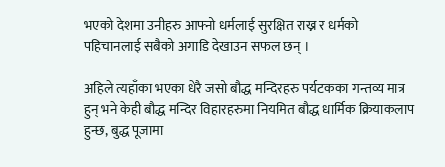भएको देशमा उनीहरु आफ्नो धर्मलाई सुरक्षित राख्न र धर्मको पहिचानलाई सबैको अगाडि देखाउन सफल छन् ।

अहिले त्यहाँका भएका धेरै जसो बौद्ध मन्दिरहरु पर्यटकका गन्तव्य मात्र हुन् भने केही बौद्ध मन्दिर विहारहरुमा नियमित बौद्ध धार्मिक क्रियाकलाप हुन्छ, बुद्ध पूजामा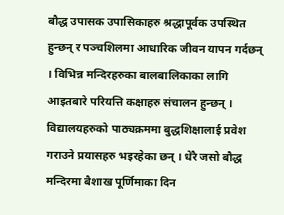बौद्ध उपासक उपासिकाहरु श्रद्धापूर्वक उपस्थित हुन्छन् र पञ्चशिलमा आधारिक जीवन यापन गर्दछन् । विभिन्न मन्दिरहरुका बालबालिकाका लागि आइतबारे परियत्ति कक्षाहरु संचालन हुन्छन् । विद्यालयहरुको पाठ्यक्रममा बुद्धशिक्षालाई प्रवेश गराउने प्रयासहरु भइरहेका छन् । धेरै जसो बौद्ध मन्दिरमा बैशाख पूर्णिमाका दिन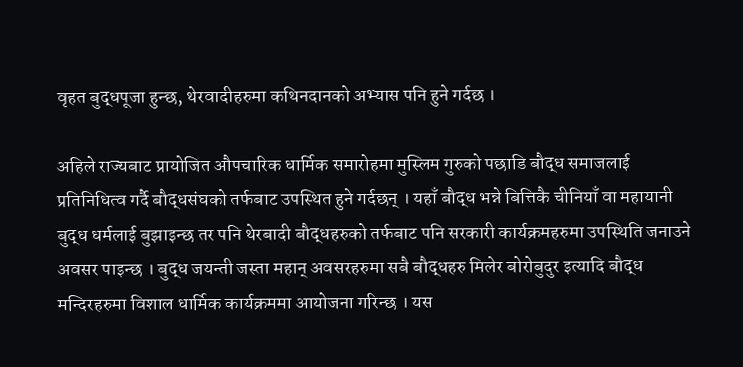वृहत बुद्धपूजा हुन्छ, थेरवादीहरुमा कथिनदानको अभ्यास पनि हुने गर्दछ ।

अहिले राज्यबाट प्रायोजित औपचारिक धार्मिक समारोहमा मुस्लिम गुरुको पछाडि बौद्ध समाजलाई प्रतिनिधित्व गर्दै बौद्धसंघको तर्फबाट उपस्थित हुने गर्दछन् । यहाँ बौद्ध भन्ने बित्तिकै चीनियाँ वा महायानी बुद्ध धर्मलाई बुझाइन्छ तर पनि थेरबादी बौद्धहरुको तर्फबाट पनि सरकारी कार्यक्रमहरुमा उपस्थिति जनाउने अवसर पाइन्छ । बुद्ध जयन्ती जस्ता महान् अवसरहरुमा सबै बौद्धहरु मिलेर बोरोबुदुर इत्यादि बौद्ध मन्दिरहरुमा विशाल धार्मिक कार्यक्रममा आयोजना गरिन्छ । यस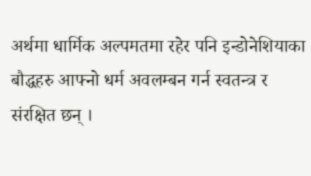अर्थमा धार्मिक अल्पमतमा रहेर पनि इन्डोनेशियाका बौद्धहरु आफ्नो धर्म अवलम्बन गर्न स्वतन्त्र र संरक्षित छन् ।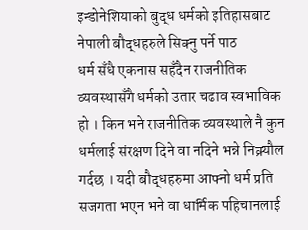इन्डोनेशियाको बुद्ध धर्मको इतिहासबाट नेपाली बौद्धहरुले सिक्नु पर्ने पाठ
धर्म सँधै एकनास सहँदैन राजनीतिक व्यवस्थासँगै धर्मको उतार चढाव स्वभाविक हो । किन भने राजनीतिक व्यवस्थाले नै कुन धर्मलाई संरक्षण दिने वा नदिने भन्ने निक्र्यौल गर्दछ । यदी बौद्धहरुमा आफ्नो धर्म प्रति सजगता भएन भने वा धार्मिक पहिचानलाई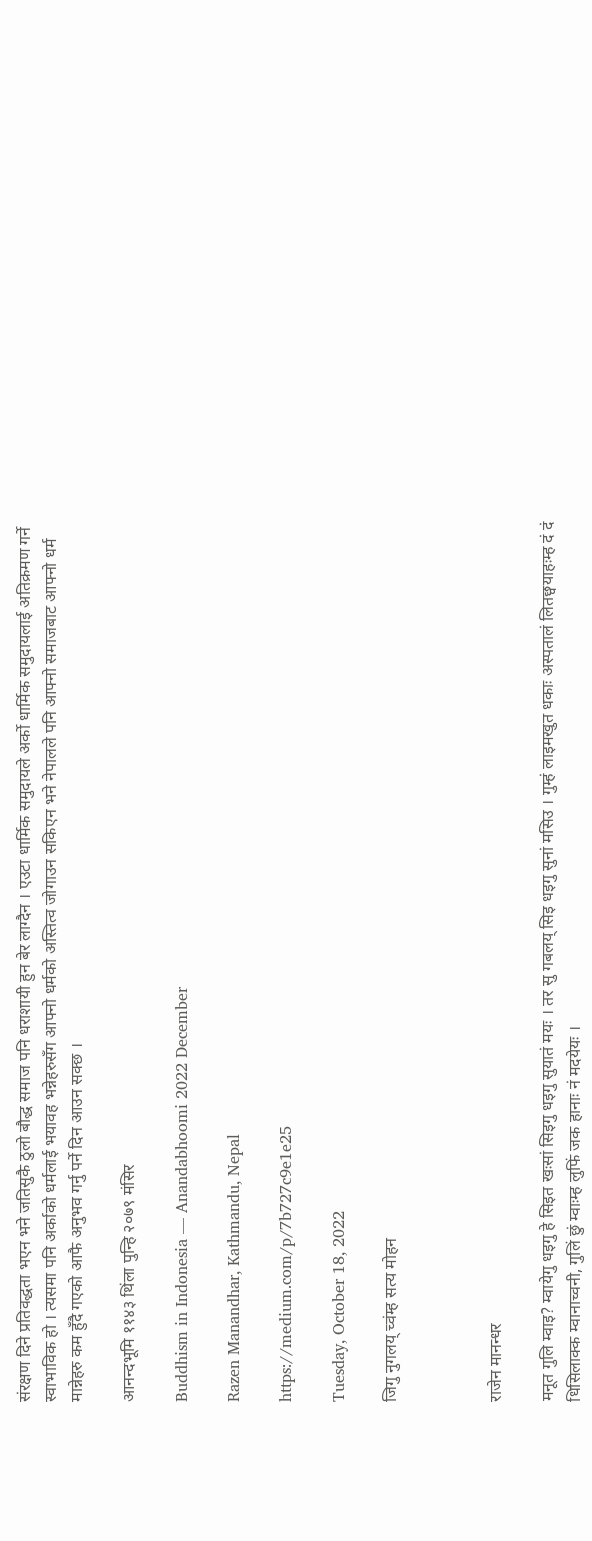संरक्षण दिने प्रतिवद्धता भएन भने जतिसुकै ठुलो बौद्ध समाज पनि धराशायी हुन बेर लाग्दैन । एउटा धार्मिक समुदायले अर्को धार्मिक समुदायलाई अतिक्रमण गर्ने स्वाभाविक हो । त्यसमा पनि अर्काको धर्मलाई भयावह भन्नेहरुसँग आफ्नो धर्मको अस्तित्व जोगाउन सकिएन भने नेपालले पनि आफ्नो समाजबाट आफ्नो धर्म मान्नेहरु कम हुँदै गएको आफै अनुभव गर्नु पर्ने दिन आउन सक्छ ।

आनन्दभूमि ११४३ थिंला पुन्हि २०७९ मंसिर

Buddhism in Indonesia — Anandabhoomi 2022 December

Razen Manandhar, Kathmandu, Nepal

https://medium.com/p/7b727c9e1e25

Tuesday, October 18, 2022

जिगु नुगलय् च्वंम्ह सत्य मोहन



राजेन मानन्धर

मनूत गुलि म्वाइ? म्वायेगु धइगु हे सिइत खःसां सिइगु धइगु सुयातं मयः । तर सु गबलय् सिइ धइगु सुनां मसिउ । गुम्हं लाइमखुत धकाः अस्पतालं लितछ्वयाहःम्ह दं दं धिसिलाक्क म्वानाच्वनी, गुलिं छुं म्वाःम्ह लुफिं जक हानाः नं मदयेयः ।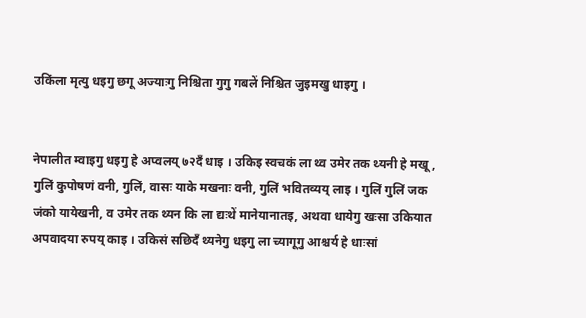उकिंला मृत्यु धइगु छगू अज्याःगु निश्चिता गुगु गबलें निश्चित जुइमखु धाइगु ।


नेपालीत म्वाइगु धइगु हे अप्वलय् ७२दँ धाइ । उकिइ स्वचकं ला थ्व उमेर तक थ्यनी हे मखू, गुलिं कुपोषणं वनी, गुलिं, वासः याके मखनाः वनी, गुलिं भवितव्यय् लाइ । गुलिं गुलिं जक जंको यायेखनी, व उमेर तक थ्यन कि ला द्यःथें मानेयानातइ, अथवा धायेगु खःसा उकियात अपवादया रुपय् काइ । उकिसं सछिदँ थ्यनेगु धइगु ला च्यागूगु आश्चर्य हे धाःसां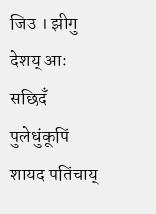जिउ । झीगु देशय् आः सछिदँ पुलेधुंकूपिं शायद पतिंचाय्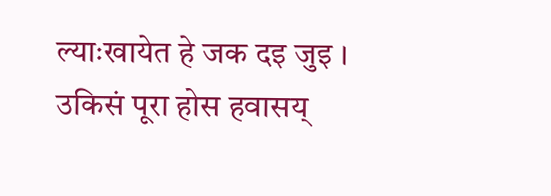ल्याःखायेत हे जक दइ जुइ । उकिसं पूरा होस हवासय्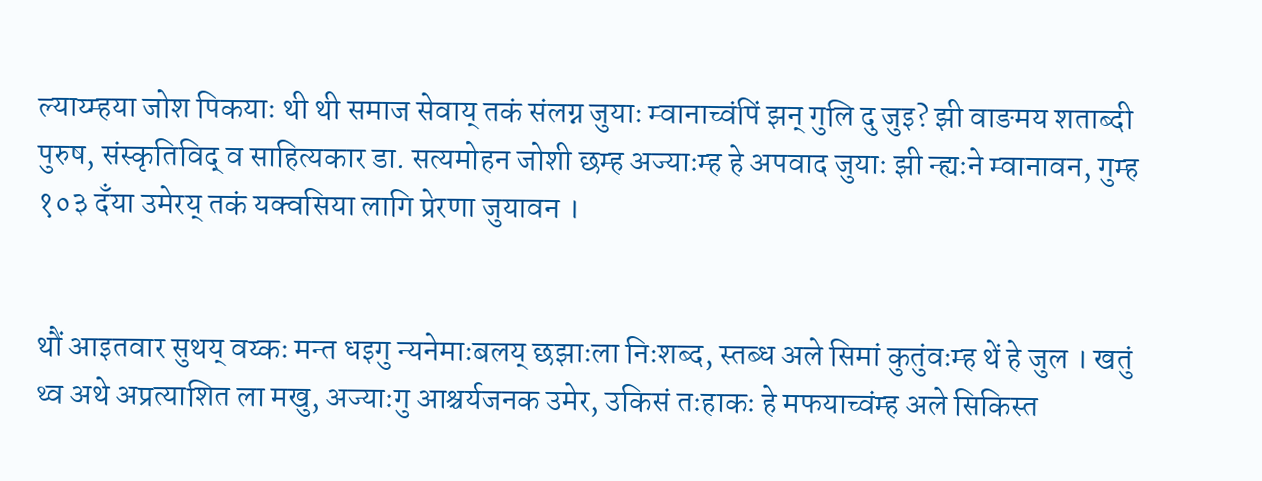ल्याय्म्हया जोश पिकयाः थी थी समाज सेवाय् तकं संलग्न जुयाः म्वानाच्वंपिं झन् गुलि दु जुइ? झी वाङमय शताब्दी पुरुष, संस्कृतिविद् व साहित्यकार डा. सत्यमोहन जोशी छम्ह अज्याःम्ह हे अपवाद जुयाः झी न्ह्यःने म्वानावन, गुम्ह १०३ दँया उमेरय् तकं यक्वसिया लागि प्रेरणा जुयावन ।


थौं आइतवार सुथय् वय्कः मन्त धइगु न्यनेमाःबलय् छझाःला निःशब्द, स्तब्ध अले सिमां कुतुंवःम्ह थें हे जुल । खतुं थ्व अथे अप्रत्याशित ला मखु, अज्याःगु आश्चर्यजनक उमेर, उकिसं तःहाकः हे मफयाच्वंम्ह अले सिकिस्त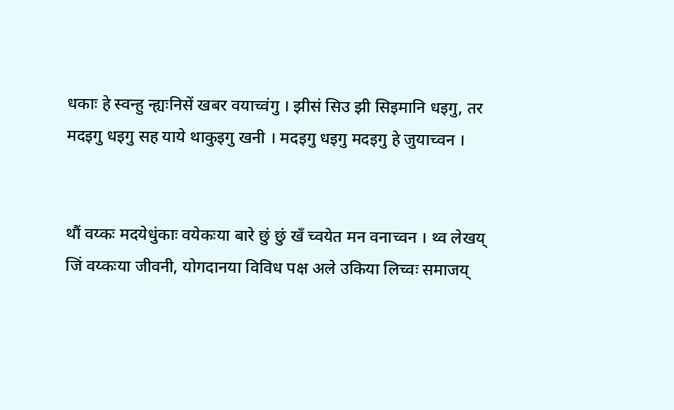धकाः हे स्वन्हु न्ह्यःनिसें खबर वयाच्वंगु । झीसं सिउ झी सिइमानि धइगु, तर मदइगु धइगु सह याये थाकुइगु खनी । मदइगु धइगु मदइगु हे जुयाच्वन ।


थौं वय्कः मदयेधुंकाः वयेकःया बारे छुं छुं खँ च्वयेत मन वनाच्वन । थ्व लेखय् जिं वय्कःया जीवनी, योगदानया विविध पक्ष अले उकिया लिच्वः समाजय्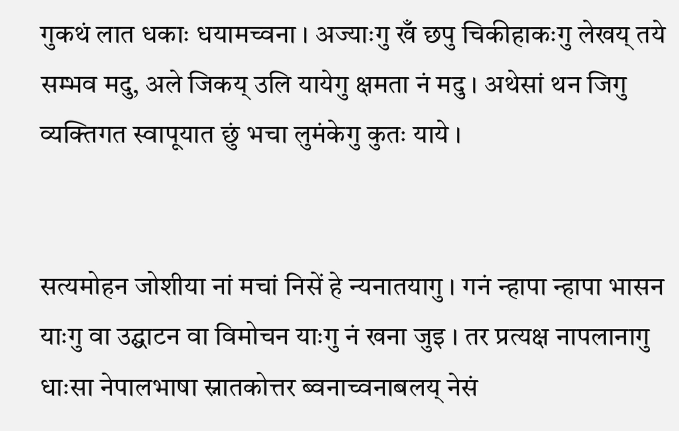गुकथं लात धकाः धयामच्वना । अज्याःगु खँ छपु चिकीहाकःगु लेखय् तये सम्भव मदु, अले जिकय् उलि यायेगु क्षमता नं मदु । अथेसां थन जिगु व्यक्तिगत स्वापूयात छुं भचा लुमंकेगु कुतः याये ।


सत्यमोहन जोशीया नां मचां निसें हे न्यनातयागु । गनं न्हापा न्हापा भासन याःगु वा उद्घाटन वा विमोचन याःगु नं खना जुइ । तर प्रत्यक्ष नापलानागु धाःसा नेपालभाषा स्नातकोत्तर ब्वनाच्वनाबलय् नेसं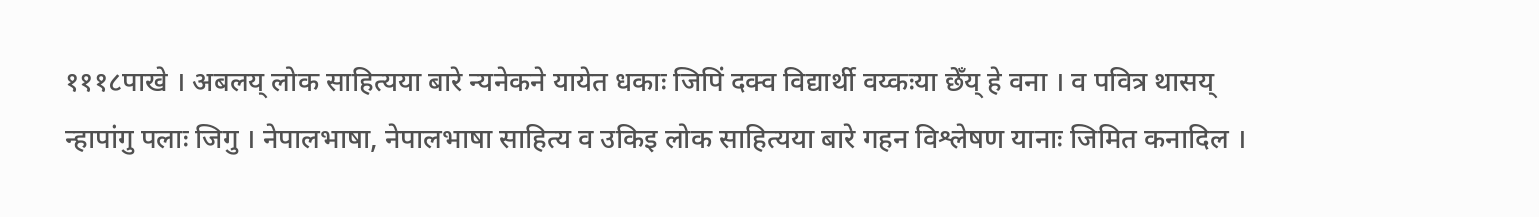१११८पाखे । अबलय् लोक साहित्यया बारे न्यनेकने यायेत धकाः जिपिं दक्व विद्यार्थी वय्कःया छेँय् हे वना । व पवित्र थासय् न्हापांगु पलाः जिगु । नेपालभाषा, नेपालभाषा साहित्य व उकिइ लोक साहित्यया बारे गहन विश्लेषण यानाः जिमित कनादिल ।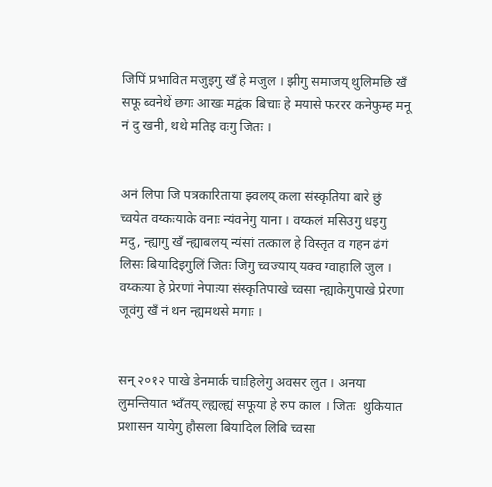जिपिं प्रभावित मजुइगु खँ हे मजुल । झीगु समाजय् थुलिमछि खँ सफू ब्वनेथें छगः आखः मद्वंक बिचाः हे मयासे फररर कनेफुम्ह मनू नं दु खनी, थथे मतिइ वःगु जितः ।


अनं लिपा जि पत्रकारिताया झ्वलय् कला संस्कृतिया बारे छुं च्वयेत वय्कःयाके वनाः न्यंवनेगु याना । वय्कलं मसिउगु धइगु मदु, न्ह्यागु खँ न्ह्याबलय् न्यंसां तत्काल हे विस्तृत व गहन ढंगं लिसः बियादिइगुलिं जितः जिगु च्वज्याय् यक्व ग्वाहालि जुल । वय्कःया हे प्रेरणां नेपाःया संस्कृतिपाखे च्वसा न्ह्याकेगुपाखे प्रेरणा जूवंगु खँ नं थन न्ह्यमथसे मगाः ।


सन् २०१२ पाखे डेनमार्क चाःहिलेगु अवसर लुत । अनया लुमन्तियात भ्वँतय् ल्ह्यल्ह्यं सफूया हे रुप काल । जितः  थुकियात प्रशासन यायेगु हौसला बियादिल लिबि च्वसा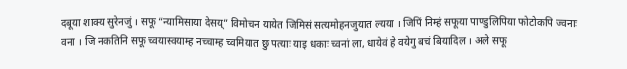दबूया शाक्य सुरेनजुं । सफू “न्यामिसाया देसय्” विमोचन यायेत जिमिसं सत्यमोहनजुयात ल्यया । जिपिं निम्हं सफूया पाण्डुलिपिया फोटोकपि ज्वनाः वना । जि नकतिनि सफू च्वयास्वयाम्ह नच्चाम्ह च्वमियात छु पत्याः याइ धकाः च्वनां ला, धायेवं हे वयेगु बचं बियादिल । अले सफू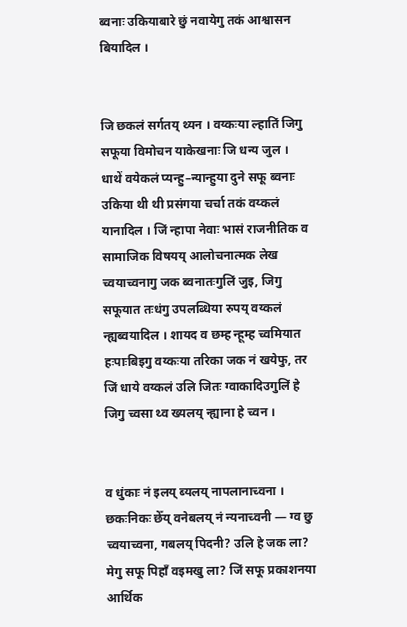ब्वनाः उकियाबारे छुं नवायेगु तकं आश्वासन बियादिल ।


जि छकलं सर्गतय् थ्यन । वय्कःया ल्हातिं जिगु सफूया विमोचन याकेखनाः जि धन्य जुल ।  धाथें वयेकलं प्यन्हु–न्यान्हुया दुने सफू ब्वनाः उकिया थी थी प्रसंगया चर्चा तकं वय्कलं यानादिल । जिं न्हापा नेवाः भासं राजनीतिक व सामाजिक विषयय् आलोचनात्मक लेख च्वयाच्वनागु जक ब्वनातःगुलिं जुइ, जिगु सफूयात तःधंगु उपलब्धिया रुपय् वय्कलं न्ह्यब्वयादिल । शायद व छम्ह न्हूम्ह च्वमियात हःपाःबिइगु वय्कःया तरिका जक नं खयेफु, तर जिं धाये वय्कलं उलि जितः ग्वाकादिउगुलिं हे जिगु च्वसा थ्व ख्यलय् न्ह्याना हे च्वन ।


व धुंकाः नं इलय् ब्यलय् नापलानाच्वना । छकःनिकः छेँय् वनेबलय् नं न्यनाच्वनी — ग्व छु च्वयाच्वना, गबलय् पिदनी? उलि हे जक ला? मेगु सफू पिहाँ वइमखु ला? जिं सफू प्रकाशनया आर्थिक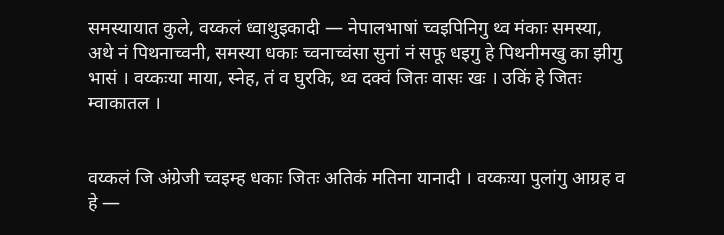समस्यायात कुले, वय्कलं ध्वाथुइकादी — नेपालभाषां च्वइपिनिगु थ्व मंकाः समस्या, अथे नं पिथनाच्वनी, समस्या धकाः च्वनाच्वंसा सुनां नं सफू धइगु हे पिथनीमखु का झीगु भासं । वय्कःया माया, स्नेह, तं व घुरकि, थ्व दक्वं जितः वासः खः । उकिं हे जितः म्वाकातल ।


वय्कलं जि अंग्रेजी च्वइम्ह धकाः जितः अतिकं मतिना यानादी । वय्कःया पुलांगु आग्रह व हे —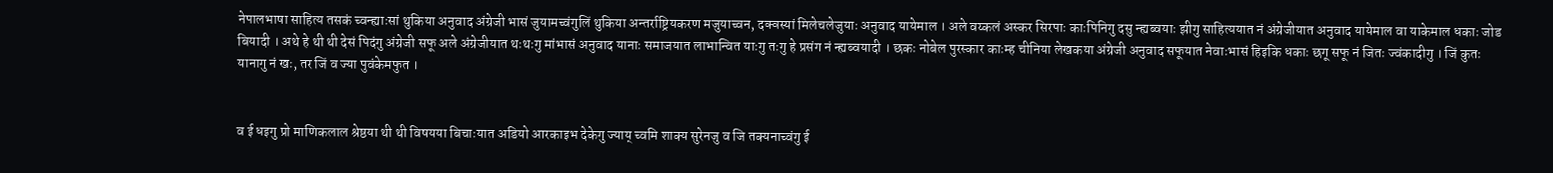नेपालभाषा साहित्य तसकं च्वन्ह्याःसां थुकिया अनुवाद अंग्रेजी भासं जुयामच्वंगुलिं थुकिया अन्तर्राष्ट्रियकरण मजुयाच्वन, दक्वस्यां मिलेचलेजुयाः अनुवाद यायेमाल । अले वय्कलं अस्कर सिरपाः काःपिनिगु दसु न्ह्यब्वयाः झीगु साहित्ययात नं अंग्रेजीयात अनुवाद यायेमाल वा याकेमाल धकाः जोड बियादी । अथे हे थी थी देसं पिदंगु अंग्रेजी सफू अले अंग्रेजीयात थःथःगु मांभासं अनुवाद यानाः समाजयात लाभान्वित याःगु तःगु हे प्रसंग नं न्ह्यब्वयादी । छकः नोबेल पुरस्कार काःम्ह चीनिया लेखकया अंग्रेजी अनुवाद सफूयात नेवाःभासं हिइकि धकाः छगू सफू नं जितः ज्वंकादीगु । जिं कुतः यानागु नं खः, तर जिं व ज्या पुवंकेमफुत ।


व ई धइगु प्रो माणिकलाल श्रेष्ठया थी थी विषयया बिचाःयात अडियो आरकाइभ देकेगु ज्याय् च्वमि शाक्य सुरेनजु व जि तक्यनाच्वंगु ई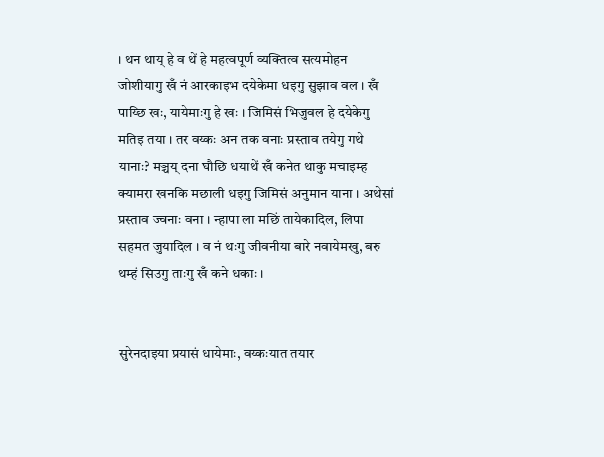। थन थाय् हे व थें हे महत्वपूर्ण व्यक्तित्व सत्यमोहन जोशीयागु खँ नं आरकाइभ दयेकेमा धइगु सुझाव वल । खँ पाय्छि खः, यायेमाःगु हे खः । जिमिसं भिजुवल हे दयेकेगु मतिइ तया । तर वय्कः अन तक वनाः प्रस्ताव तयेगु गथे यानाः? मञ्चय् दना घौछि धयाथें खँ कनेत थाकु मचाइम्ह क्यामरा खनकि मछाली धइगु जिमिसं अनुमान याना । अथेसां प्रस्ताव ज्वनाः वना । न्हापा ला मछिं तायेकादिल, लिपा सहमत जुयादिल । व नं थःगु जीवनीया बारे नवायेमखु, बरु थम्हं सिउगु ताःगु खँ कने धकाः ।


सुरेनदाइया प्रयासं धायेमाः, वय्कःयात तयार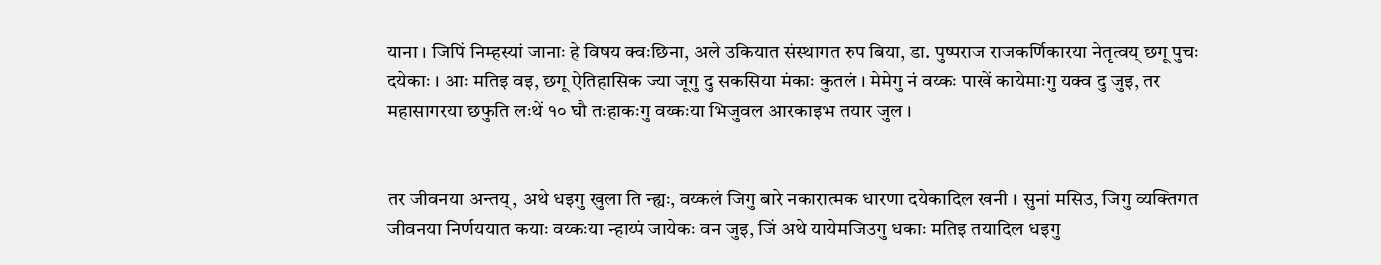याना । जिपिं निम्हस्यां जानाः हे विषय क्वःछिना, अले उकियात संस्थागत रुप बिया, डा. पुष्पराज राजकर्णिकारया नेतृत्वय् छगू पुचः दयेकाः । आः मतिइ वइ, छगू ऐतिहासिक ज्या जूगु दु सकसिया मंकाः कुतलं । मेमेगु नं वय्कः पाखें कायेमाःगु यक्व दु जुइ, तर महासागरया छफुति लःथें १० घौ तःहाकःगु वय्कःया भिजुवल आरकाइभ तयार जुल ।


तर जीवनया अन्तय्, अथे धइगु खुला ति न्ह्यः, वय्कलं जिगु बारे नकारात्मक धारणा दयेकादिल खनी । सुनां मसिउ, जिगु व्यक्तिगत जीवनया निर्णययात कयाः वय्कःया न्हाय्पं जायेकः वन जुइ, जिं अथे यायेमजिउगु धकाः मतिइ तयादिल धइगु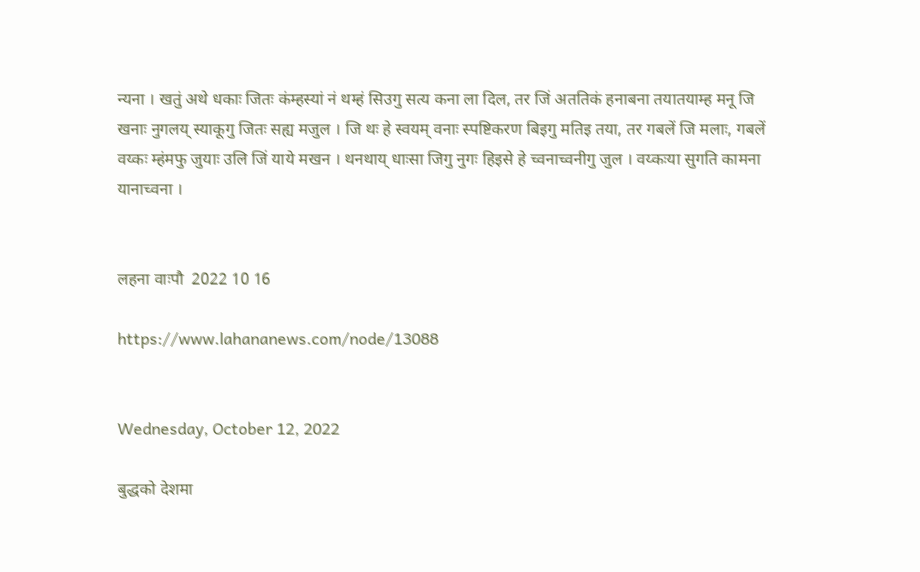न्यना । खतुं अथे धकाः जितः कंम्हस्यां नं थम्हं सिउगु सत्य कना ला दिल, तर जिं अततिकं हनाबना तयातयाम्ह मनू जि खनाः नुगलय् स्याकूगु जितः सह्य मजुल । जि थः हे स्वयम् वनाः स्पष्टिकरण बिइगु मतिइ तया, तर गबलें जि मलाः, गबलें वय्कः म्हंमफु जुयाः उलि जिं याये मखन । थनथाय् धाःसा जिगु नुगः हिइसे हे च्वनाच्वनीगु जुल । वय्कःया सुगति कामना यानाच्वना ।


लहना वाःपौ  2022 10 16

https://www.lahananews.com/node/13088


Wednesday, October 12, 2022

बुद्धको देशमा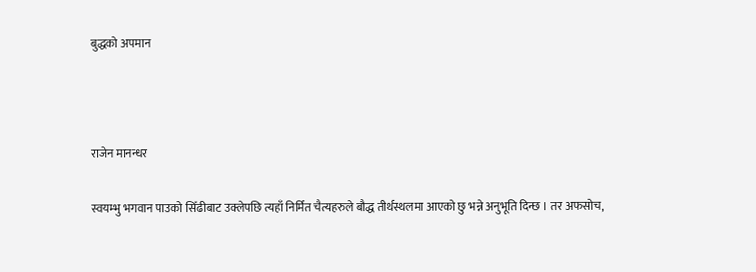बुद्धको अपमान



राजेन मानन्धर

स्वयम्भु भगवान पाउको सिँढीबाट उक्लेपछि त्यहाँ निर्मित चैत्यहरुले बौद्ध तीर्थस्थलमा आएको छु भन्ने अनुभूति दिन्छ । तर अफसोच,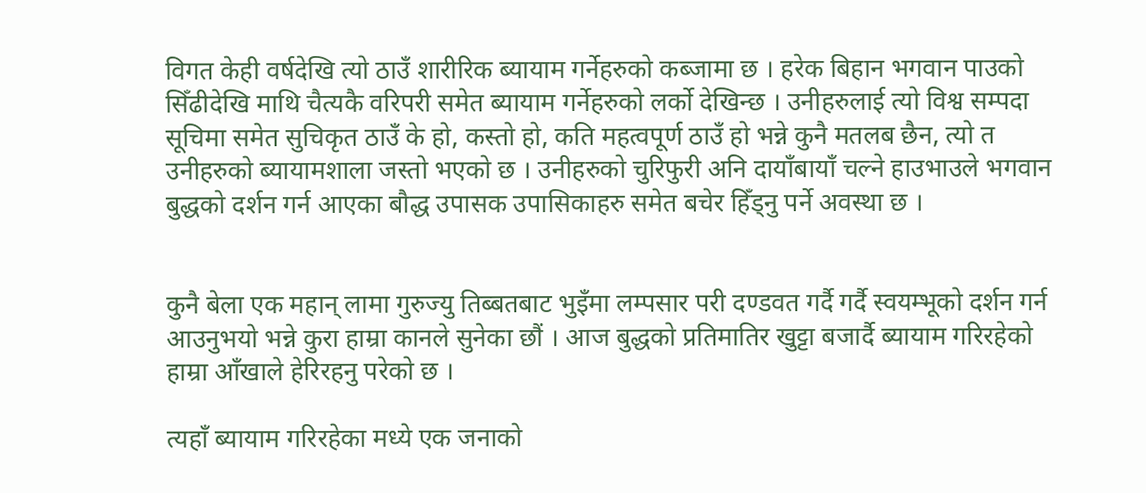विगत केही वर्षदेखि त्यो ठाउँ शारीरिक ब्यायाम गर्नेहरुको कब्जामा छ । हरेक बिहान भगवान पाउको सिँढीदेखि माथि चैत्यकै वरिपरी समेत ब्यायाम गर्नेहरुको लर्को देखिन्छ । उनीहरुलाई त्यो विश्व सम्पदा सूचिमा समेत सुचिकृत ठाउँ के हो, कस्तो हो, कति महत्वपूर्ण ठाउँ हो भन्ने कुनै मतलब छैन, त्यो त उनीहरुको ब्यायामशाला जस्तो भएको छ । उनीहरुको चुरिफुरी अनि दायाँबायाँ चल्ने हाउभाउले भगवान बुद्धको दर्शन गर्न आएका बौद्ध उपासक उपासिकाहरु समेत बचेर हिँड्नु पर्ने अवस्था छ ।


कुनै बेला एक महान् लामा गुरुज्यु तिब्बतबाट भुइँमा लम्पसार परी दण्डवत गर्दै गर्दै स्वयम्भूको दर्शन गर्न आउनुभयो भन्ने कुरा हाम्रा कानले सुनेका छौं । आज बुद्धको प्रतिमातिर खुट्टा बजार्दै ब्यायाम गरिरहेको हाम्रा आँखाले हेरिरहनु परेको छ ।

त्यहाँ ब्यायाम गरिरहेका मध्ये एक जनाको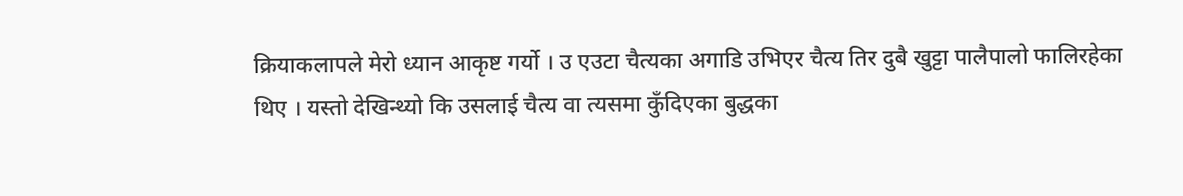क्रियाकलापले मेरो ध्यान आकृष्ट गर्यो । उ एउटा चैत्यका अगाडि उभिएर चैत्य तिर दुबै खुट्टा पालैपालो फालिरहेका थिए । यस्तो देखिन्थ्यो कि उसलाई चैत्य वा त्यसमा कुँदिएका बुद्धका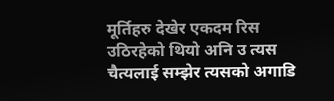मूर्तिहरु देखेर एकदम रिस उठिरहेको थियो अनि उ त्यस चैत्यलाई सम्झेर त्यसको अगाडि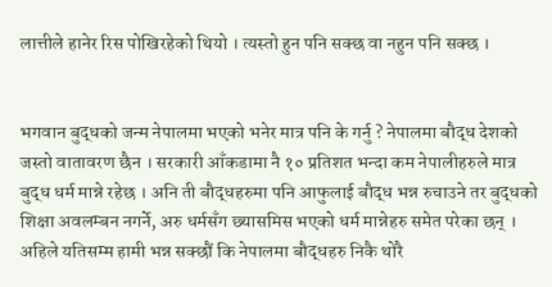लात्तीले हानेर रिस पोखिरहेको थियो । त्यस्तो हुन पनि सक्छ वा नहुन पनि सक्छ ।


भगवान बुद्धको जन्म नेपालमा भएको भनेर मात्र पनि के गर्नु ? नेपालमा बौद्ध देशको जस्तो वातावरण छैन । सरकारी आँकडामा नै १० प्रतिशत भन्दा कम नेपालीहरुले मात्र बुद्ध धर्म मान्ने रहेछ । अनि ती बौद्धहरुमा पनि आफुलाई बौद्ध भन्न रुचाउने तर बुद्धको शिक्षा अवलम्बन नगर्ने, अरु धर्मसँग छ्यासमिस भएको धर्म मान्नेहरु समेत परेका छन् । अहिले यतिसम्म हामी भन्न सक्छौं कि नेपालमा बौद्धहरु निकै थोरै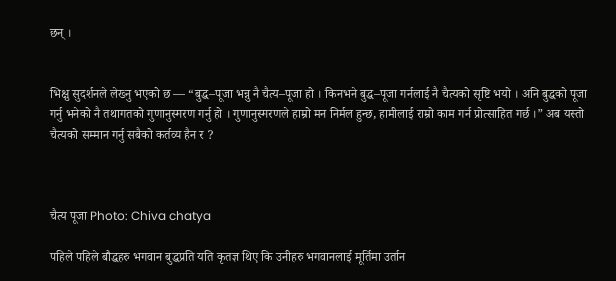छन् ।


भिक्षु सुदर्शनले लेख्नु भएको छ — “बुद्ध–पूजा भन्नु नै चैत्य–पूजा हो । किनभने बुद्ध–पूजा गर्नलाई नै चैत्यको सृष्टि भयो । अनि बुद्धको पूजा गर्नु भनेको नै तथागतको गुणानुस्मरण गर्नु हो । गुणानुस्मरणले हाम्रो मन निर्मल हुन्छ, हामीलाई राम्रो काम गर्न प्रोत्साहित गर्छ ।” अब यस्तो चैत्यको सम्मान गर्नु सबैको कर्तव्य हैन र ?



चैत्य पूजा Photo: Chiva chatya

पहिले पहिले बौद्धहरु भगवान बुद्धप्रति यति कृतज्ञ थिए कि उनीहरु भगवानलाई मूर्तिमा उर्तान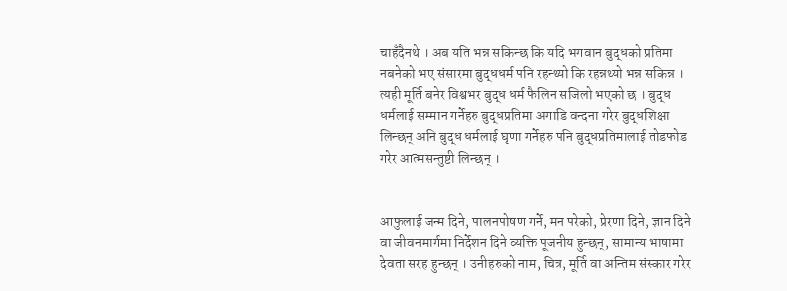चाहँदैनथे । अब यति भन्न सकिन्छ कि यदि भगवान बुद्धको प्रतिमा नबनेको भए संसारमा बुद्धधर्म पनि रहन्थ्यो कि रहन्नथ्यो भन्न सकिन्न । त्यही मूर्ति बनेर विश्वभर बुद्ध धर्म फैलिन सजिलो भएको छ । बुद्ध धर्मलाई सम्मान गर्नेहरु बुद्धप्रतिमा अगाडि वन्दना गरेर बुद्धशिक्षा लिन्छन् अनि बुद्ध धर्मलाई घृणा गर्नेहरु पनि बुद्धप्रतिमालाई तोडफोड गरेर आत्मसन्तुष्टी लिन्छन् ।


आफुलाई जन्म दिने, पालनपोषण गर्ने, मन परेको, प्रेरणा दिने, ज्ञान दिने वा जीवनमार्गमा निर्देशन दिने व्यक्ति पूजनीय हुन्छन्, सामान्य भाषामा देवता सरह हुन्छन् । उनीहरुको नाम, चित्र, मूर्ति वा अन्तिम संस्कार गरेर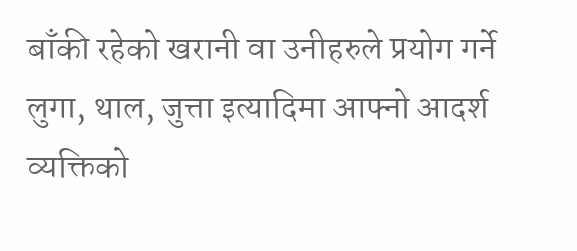बाँकी रहेको खरानी वा उनीहरुले प्रयोग गर्ने लुगा, थाल, जुत्ता इत्यादिमा आफ्नो आदर्श व्यक्तिको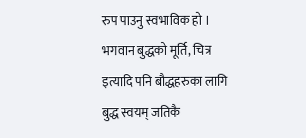रुप पाउनु स्वभाविक हो । भगवान बुद्धको मूर्ति, चित्र इत्यादि पनि बौद्धहरुका लागि बुद्ध स्वयम् जतिकै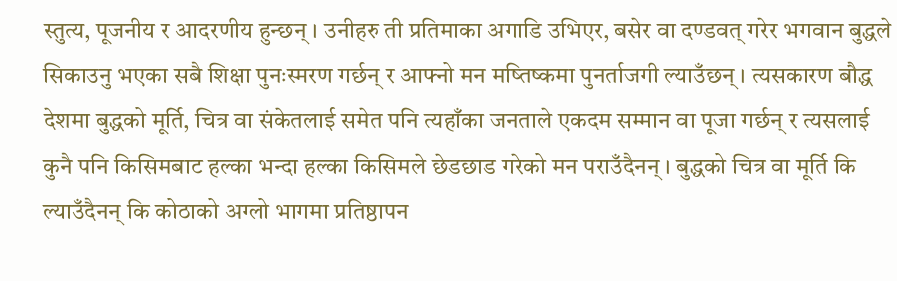स्तुत्य, पूजनीय र आदरणीय हुन्छन् । उनीहरु ती प्रतिमाका अगाडि उभिएर, बसेर वा दण्डवत् गरेर भगवान बुद्धले सिकाउनु भएका सबै शिक्षा पुनःस्मरण गर्छन् र आफ्नो मन मष्तिष्कमा पुनर्ताजगी ल्याउँछन् । त्यसकारण बौद्ध देशमा बुद्धको मूर्ति, चित्र वा संकेतलाई समेत पनि त्यहाँका जनताले एकदम सम्मान वा पूजा गर्छन् र त्यसलाई कुनै पनि किसिमबाट हल्का भन्दा हल्का किसिमले छेडछाड गरेको मन पराउँदैनन् । बुद्धको चित्र वा मूर्ति कि ल्याउँदैनन् कि कोठाको अग्लो भागमा प्रतिष्ठापन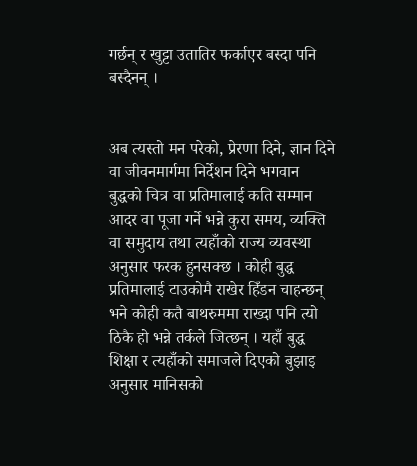गर्छन् र खुट्टा उतातिर फर्काएर बस्दा पनि बस्दैनन् ।


अब त्यस्तो मन परेको, प्रेरणा दिने, ज्ञान दिने वा जीवनमार्गमा निर्देशन दिने भगवान बुद्धको चित्र वा प्रतिमालाई कति सम्मान आदर वा पूजा गर्ने भन्ने कुरा समय, व्यक्ति वा समुदाय तथा त्यहाँको राज्य व्यवस्था अनुसार फरक हुनसक्छ । कोही बुद्ध प्रतिमालाई टाउकोमै राखेर हिँडन चाहन्छन् भने कोही कतै बाथरुममा राख्दा पनि त्यो ठिकै हो भन्ने तर्कले जित्छन् । यहाँ बुद्ध शिक्षा र त्यहाँको समाजले दिएको बुझाइ अनुसार मानिसको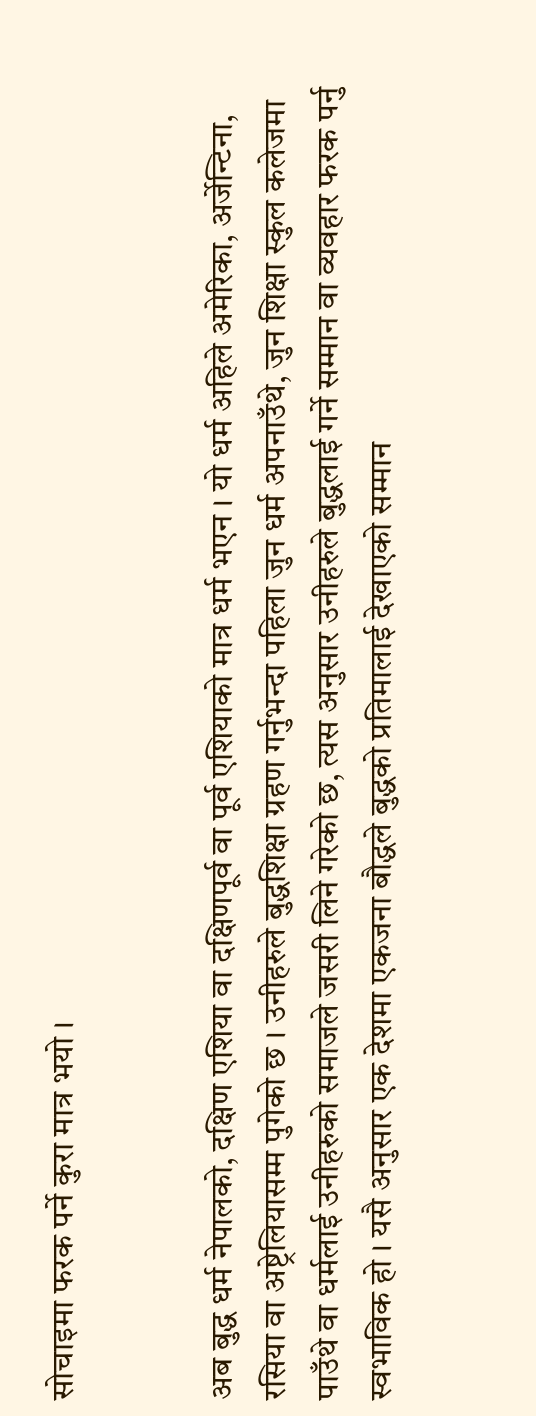सोचाइमा फरक पर्ने कुरा मात्र भयो ।


अब बुद्ध धर्म नेपालको, दक्षिण एशिया वा दक्षिणपूर्व वा पूर्व एशियाको मात्र धर्म भएन । यो धर्म अहिले अमेरिका, अर्जेन्टिना, रसिया वा अष्ट्रेलियासम्म पुगेको छ । उनीहरुले बुद्धशिक्षा ग्रहण गर्नुभन्दा पहिला जुन धर्म अपनाउँथे, जुन शिक्षा स्कुल कलेजमा पाउँथे वा धर्मलाई उनीहरुको समाजले जसरी लिने गरेको छ, त्यस अनुसार उनीहरुले बुद्धलाई गर्ने सम्मान वा व्यवहार फरक पर्नु स्वभाविक हो । यसै अनुसार एक देशमा एकजना बौद्धले बुद्धको प्रतिमालाई देखाएको सम्मान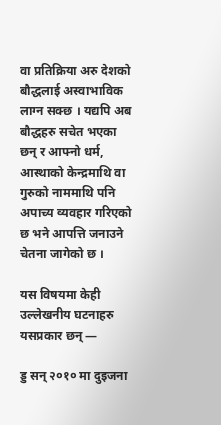वा प्रतिक्रिया अरु देशको बौद्धलाई अस्वाभाविक लाग्न सक्छ । यद्यपि अब बौद्धहरु सचेत भएका छन् र आफ्नो धर्म, आस्थाको केन्द्रमाथि वा गुरुको नाममाथि पनि अपाच्य व्यवहार गरिएको छ भने आपत्ति जनाउने चेतना जागेको छ ।

यस विषयमा केही उल्लेखनीय घटनाहरु यसप्रकार छन् —

ड्ड सन् २०१० मा दुइजना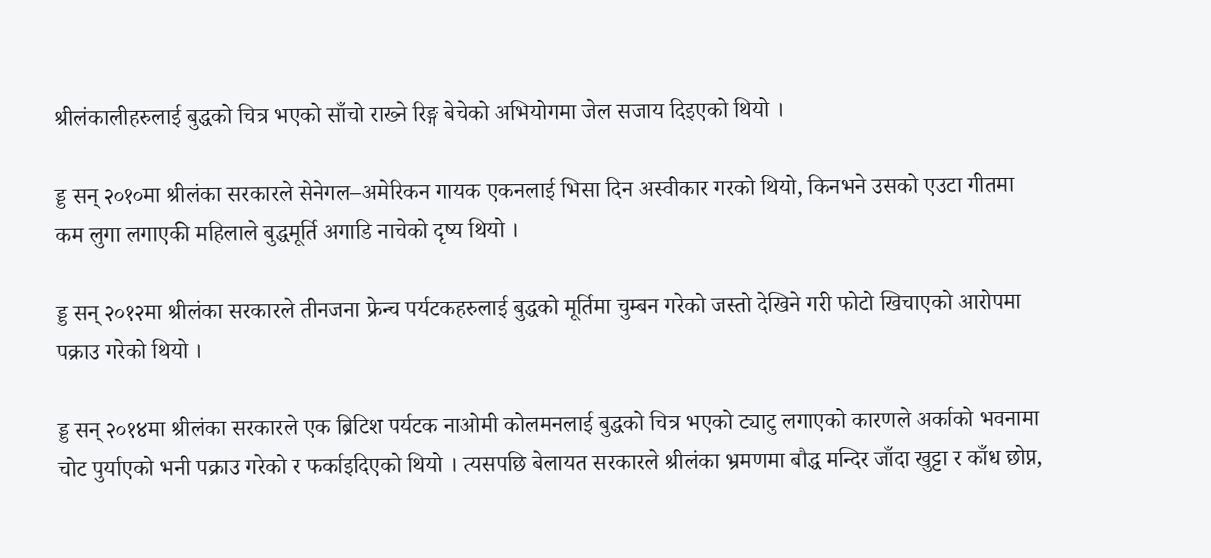श्रीलंकालीहरुलाई बुद्धको चित्र भएको साँचो राख्ने रिङ्ग बेचेको अभियोगमा जेल सजाय दिइएको थियो ।

ड्ड सन् २०१०मा श्रीलंका सरकारले सेनेगल–अमेरिकन गायक एकनलाई भिसा दिन अस्वीकार गरको थियो, किनभने उसको एउटा गीतमा कम लुगा लगाएकी महिलाले बुद्धमूर्ति अगाडि नाचेको दृष्य थियो ।

ड्ड सन् २०१२मा श्रीलंका सरकारले तीनजना फ्रेन्च पर्यटकहरुलाई बुद्धको मूर्तिमा चुम्बन गरेको जस्तो देखिने गरी फोटो खिचाएको आरोपमा पक्राउ गरेको थियो ।

ड्ड सन् २०१४मा श्रीलंका सरकारले एक ब्रिटिश पर्यटक नाओमी कोलमनलाई बुद्धको चित्र भएको ट्याटु लगाएको कारणले अर्काको भवनामा चोट पुर्याएको भनी पक्राउ गरेको र फर्काइदिएको थियो । त्यसपछि बेलायत सरकारले श्रीलंका भ्रमणमा बौद्ध मन्दिर जाँदा खुट्टा र काँध छोप्न,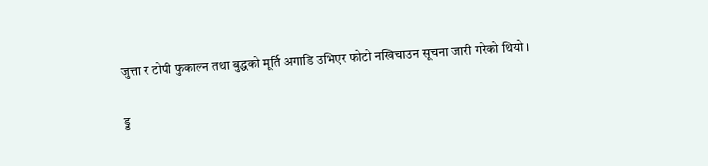जुत्ता र टोपी फुकाल्न तथा बुद्धको मूर्ति अगाडि उभिएर फोटो नखिचाउन सूचना जारी गरेको थियो ।

ड्ड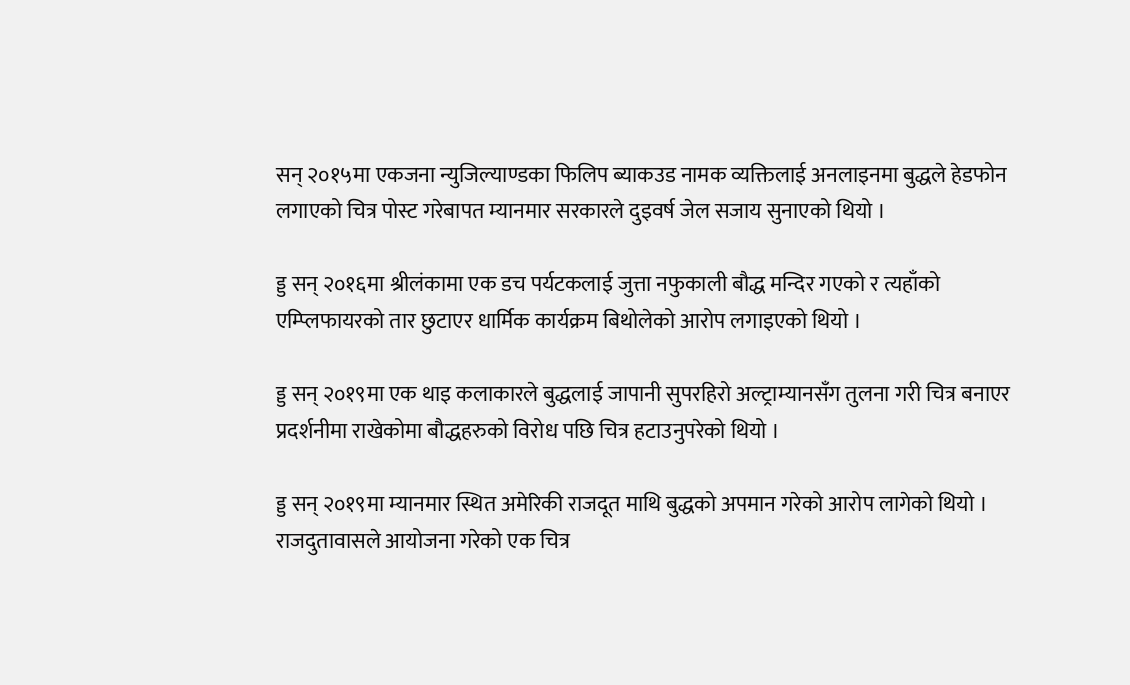सन् २०१५मा एकजना न्युजिल्याण्डका फिलिप ब्याकउड नामक व्यक्तिलाई अनलाइनमा बुद्धले हेडफोन लगाएको चित्र पोस्ट गरेबापत म्यानमार सरकारले दुइवर्ष जेल सजाय सुनाएको थियो ।

ड्ड सन् २०१६मा श्रीलंकामा एक डच पर्यटकलाई जुत्ता नफुकाली बौद्ध मन्दिर गएको र त्यहाँको एम्प्लिफायरको तार छुटाएर धार्मिक कार्यक्रम बिथोलेको आरोप लगाइएको थियो ।

ड्ड सन् २०१९मा एक थाइ कलाकारले बुद्धलाई जापानी सुपरहिरो अल्ट्राम्यानसँग तुलना गरी चित्र बनाएर प्रदर्शनीमा राखेकोमा बौद्धहरुको विरोध पछि चित्र हटाउनुपरेको थियो ।

ड्ड सन् २०१९मा म्यानमार स्थित अमेरिकी राजदूत माथि बुद्धको अपमान गरेको आरोप लागेको थियो । राजदुतावासले आयोजना गरेको एक चित्र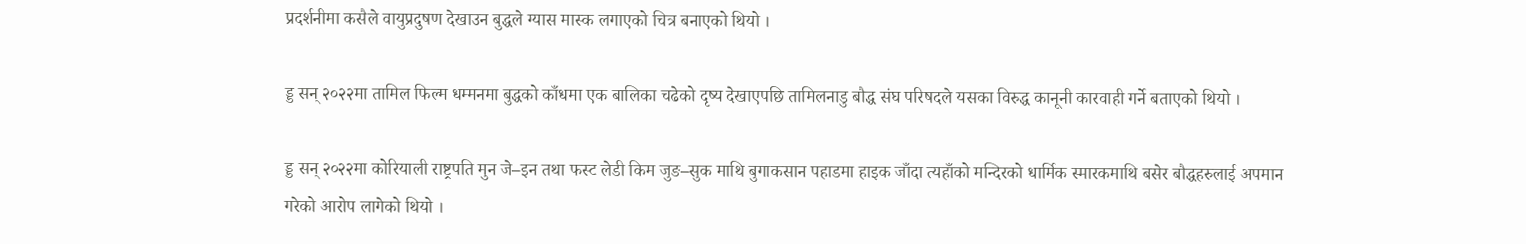प्रदर्शनीमा कसैले वायुप्रदुषण देखाउन बुद्धले ग्यास मास्क लगाएको चित्र बनाएको थियो ।

ड्ड सन् २०२२मा तामिल फिल्म धम्मनमा बुद्धको काँधमा एक बालिका चढेको दृष्य देखाएपछि तामिलनाडु बौद्ध संघ परिषदले यसका विरुद्ध कानूनी कारवाही गर्ने बताएको थियो ।

ड्ड सन् २०२२मा कोरियाली राष्ट्रपति मुन जे–इन तथा फस्ट लेडी किम जुङ–सुक माथि बुगाकसान पहाडमा हाइक जाँदा त्यहाँको मन्दिरको धार्मिक स्मारकमाथि बसेर बौद्धहरुलाई अपमान गरेको आरोप लागेको थियो ।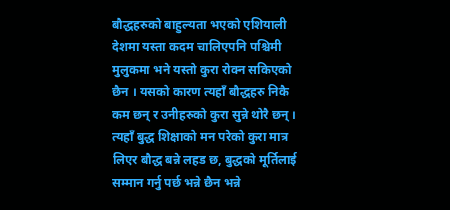बौद्धहरुको बाहुल्यता भएको एशियाली देशमा यस्ता कदम चालिएपनि पश्चिमी मुलुकमा भने यस्तो कुरा रोक्न सकिएको छैन । यसको कारण त्यहाँ बौद्धहरु निकै कम छन् र उनीहरुको कुरा सुन्ने थोरै छन् । त्यहाँ बुद्ध शिक्षाको मन परेको कुरा मात्र लिएर बौद्ध बन्ने लहड छ, बुद्धको मूर्तिलाई सम्मान गर्नु पर्छ भन्ने छैन भन्ने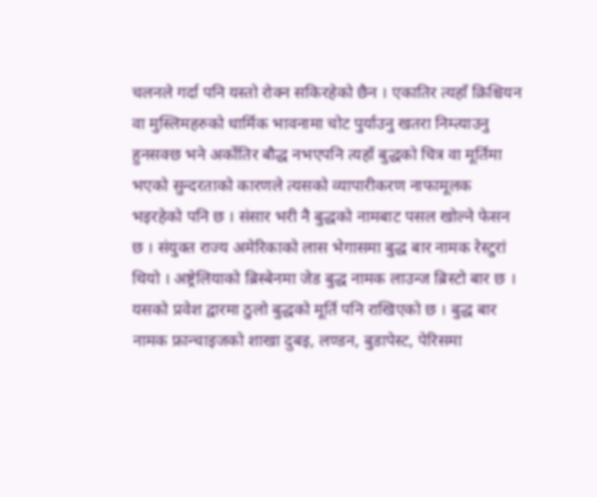चलनले गर्दा पनि यस्तो रोक्न सकिरहेको छैन । एकातिर त्यहाँ क्रिश्चियन वा मुस्लिमहरुको धार्मिक भावनामा चोट पुर्याउनु खतरा निम्त्याउनु हुनसक्छ भने अर्कोतिर बौद्ध नभएपनि त्यहाँ बुद्धको चित्र वा मूर्तिमा भएको सुन्दरताको कारणले त्यसको व्यापारीकरण नाफामूलक भइरहेको पनि छ । संसार भरी नै बुद्धको नामबाट पसल खोल्ने फेसन छ । संयुक्त राज्य अमेरिकाको लास भेगासमा बुद्ध बार नामक रेस्टुरां थियो । अष्ट्रेलियाको ब्रिस्बेनमा जेड बुद्ध नामक लाउन्ज ब्रिस्टो बार छ । यसको प्रवेश द्वारमा ठुलो बुद्धको मूर्ति पनि राखिएको छ । बुद्ध बार नामक फ्रान्चाइजको शाखा दुबइ, लण्डन, बुडापेस्ट, पेरिसमा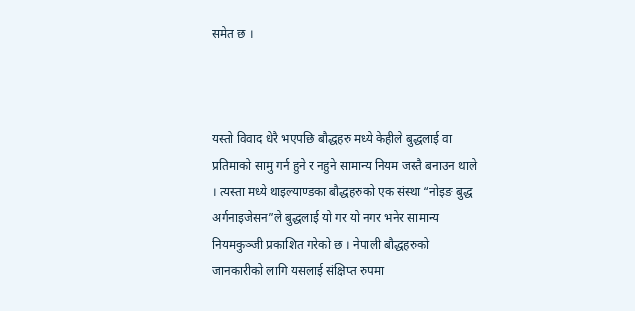समेत छ ।



यस्तो विवाद धेरै भएपछि बौद्धहरु मध्ये केहीले बुद्धलाई वा प्रतिमाको सामु गर्न हुने र नहुने सामान्य नियम जस्तै बनाउन थाले । त्यस्ता मध्ये थाइल्याण्डका बौद्धहरुको एक संस्था “नोइङ बुद्ध अर्गनाइजेसन”ले बुद्धलाई यो गर यो नगर भनेर सामान्य नियमकुञ्जी प्रकाशित गरेको छ । नेपाली बौद्धहरुको जानकारीको लागि यसलाई संक्षिप्त रुपमा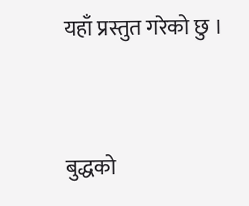यहाँ प्रस्तुत गरेको छु ।


बुद्धको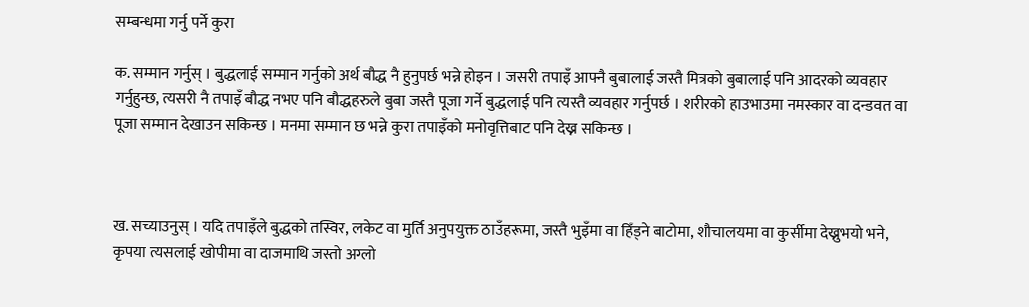सम्बन्धमा गर्नु पर्ने कुरा

क. सम्मान गर्नुस् । बुद्धलाई सम्मान गर्नुको अर्थ बौद्ध नै हुनुपर्छ भन्ने होइन । जसरी तपाइँ आफ्नै बुबालाई जस्तै मित्रको बुबालाई पनि आदरको व्यवहार गर्नुहुन्छ, त्यसरी नै तपाइँ बौद्ध नभए पनि बौद्धहरुले बुबा जस्तै पूजा गर्ने बुद्धलाई पनि त्यस्तै व्यवहार गर्नुपर्छ । शरीरको हाउभाउमा नमस्कार वा दन्डवत वा पूजा सम्मान देखाउन सकिन्छ । मनमा सम्मान छ भन्ने कुरा तपाइँको मनोवृत्तिबाट पनि देख्न सकिन्छ ।



ख. सच्याउनुस् । यदि तपाइँले बुद्धको तस्विर, लकेट वा मुर्ति अनुपयुक्त ठाउँहरूमा, जस्तै भुइँमा वा हिँड्ने बाटोमा, शौचालयमा वा कुर्सीमा देख्नुभयो भने, कृपया त्यसलाई खोपीमा वा दाजमाथि जस्तो अग्लो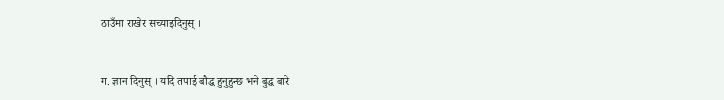ठाउँमा राखेर सच्याइदिनुस् ।


ग. ज्ञान दिनुस् । यदि तपाई बौद्ध हुनुहुन्छ भने बुद्ध बारे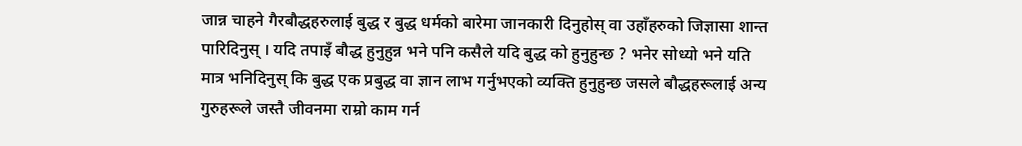जान्न चाहने गैरबौद्धहरुलाई बुद्ध र बुद्ध धर्मको बारेमा जानकारी दिनुहोस् वा उहाँहरुको जिज्ञासा शान्त पारिदिनुस् । यदि तपाइँ बौद्ध हुनुहुन्न भने पनि कसैले यदि बुद्ध को हुनुहुन्छ ? भनेर सोध्यो भने यति मात्र भनिदिनुस् कि बुद्ध एक प्रबुद्ध वा ज्ञान लाभ गर्नुभएको व्यक्ति हुनुहुन्छ जसले बौद्धहरूलाई अन्य गुरुहरूले जस्तै जीवनमा राम्रो काम गर्न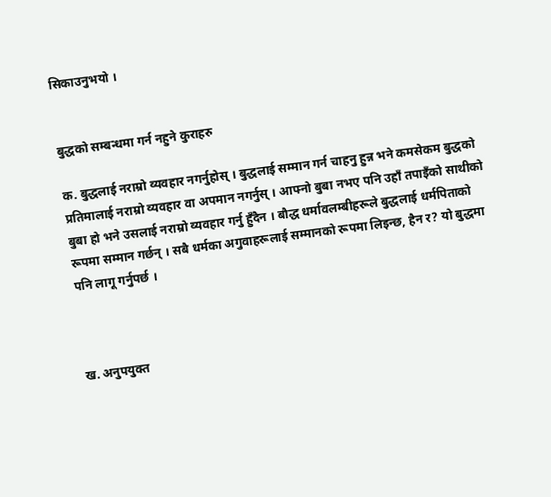सिकाउनुभयो ।


बुद्धको सम्बन्धमा गर्न नहुने कुराहरु

क. बुद्धलाई नराम्रो व्यवहार नगर्नुहोस् । बुद्धलाई सम्मान गर्न चाहनु हुन्न भने कमसेकम बुद्धको प्रतिमालाई नराम्रो व्यवहार वा अपमान नगर्नुस् । आफ्नो बुबा नभए पनि उहाँ तपाइँको साथीको बुबा हो भने उसलाई नराम्रो व्यवहार गर्नु हुँदैन । बौद्ध धर्मावलम्बीहरूले बुद्धलाई धर्मपिताको रूपमा सम्मान गर्छन् । सबै धर्मका अगुवाहरूलाई सम्मानको रूपमा लिइन्छ, हैन र? यो बुद्धमा पनि लागू गर्नुपर्छ ।



ख. अनुपयुक्त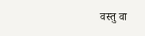वस्तु वा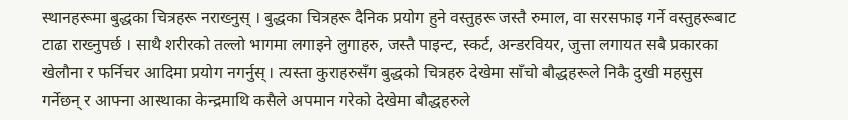स्थानहरूमा बुद्धका चित्रहरू नराख्नुस् । बुद्धका चित्रहरू दैनिक प्रयोग हुने वस्तुहरू जस्तै रुमाल, वा सरसफाइ गर्ने वस्तुहरूबाट टाढा राख्नुपर्छ । साथै शरीरको तल्लो भागमा लगाइने लुगाहरु, जस्तै पाइन्ट, स्कर्ट, अन्डरवियर, जुत्ता लगायत सबै प्रकारका खेलौना र फर्निचर आदिमा प्रयोग नगर्नुस् । त्यस्ता कुराहरुसँग बुद्धको चित्रहरु देखेमा साँचो बौद्धहरूले निकै दुखी महसुस गर्नेछन् र आफ्ना आस्थाका केन्द्रमाथि कसैले अपमान गरेको देखेमा बौद्धहरुले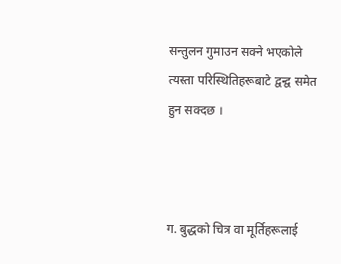सन्तुलन गुमाउन सक्ने भएकोले त्यस्ता परिस्थितिहरूबाटे द्वन्द्व समेत हुन सक्दछ ।



ग. बुद्धको चित्र वा मूर्तिहरूलाई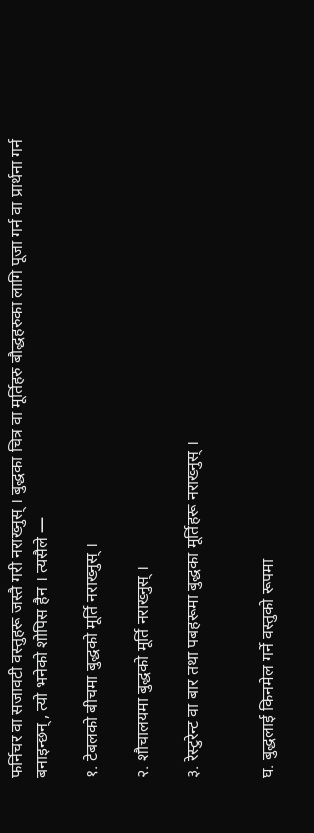फर्निचर वा सजावटी वस्तुहरू जस्तै गरी नराख्नुस् । बुद्धका चित्र वा मूर्तिहरु बौद्धहरुका लागि पूजा गर्न वा प्रार्थना गर्न बनाइन्छन् , त्यो भनेको शोपिस हैन । त्यसैले —

१. टेबलको बीचमा बुद्धको मूर्ति नराख्नुस् ।

२. शौचालयमा बुद्धको मूर्ति नराख्नुस् ।

३. रेस्टुरेन्ट वा बार तथा पबहरूमा बुद्धका मूर्तिहरू नराख्नुस् ।


घ. बुद्धलाई किनमेल गर्ने वस्तुको रूपमा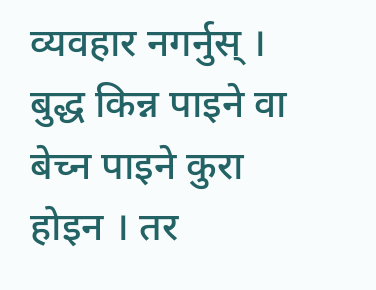व्यवहार नगर्नुस् । बुद्ध किन्न पाइने वा बेच्न पाइने कुरा होइन । तर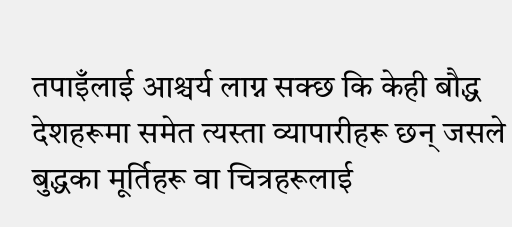तपाइँलाई आश्चर्य लाग्न सक्छ कि केही बौद्ध देशहरूमा समेत त्यस्ता व्यापारीहरू छन् जसले बुद्धका मूर्तिहरू वा चित्रहरूलाई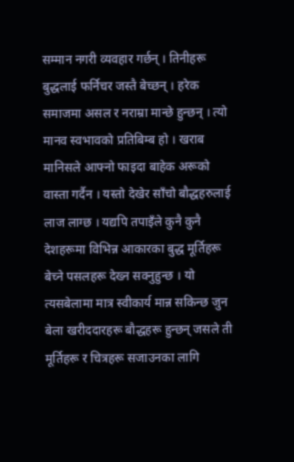सम्मान नगरी व्यवहार गर्छन् । तिनीहरू बुद्धलाई फर्निचर जस्तै बेच्छन् । हरेक समाजमा असल र नराम्रा मान्छे हुन्छन् । त्यो मानव स्वभावको प्रतिबिम्ब हो । खराब मानिसले आफ्नो फाइदा बाहेक अरूको वास्ता गर्दैन । यस्तो देखेर साँचो बौद्धहरुलाई लाज लाग्छ । यद्यपि तपाइँले कुनै कुनै देशहरूमा विभिन्न आकारका बुद्ध मूर्तिहरू बेच्ने पसलहरू देख्न सक्नुहुन्छ । यो त्यसबेलामा मात्र स्वीकार्य मान्न सकिन्छ जुन बेला खरीददारहरू बौद्धहरू हुन्छन् जसले ती मूर्तिहरू र चित्रहरू सजाउनका लागि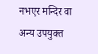नभएर मन्दिर वा अन्य उपयुक्त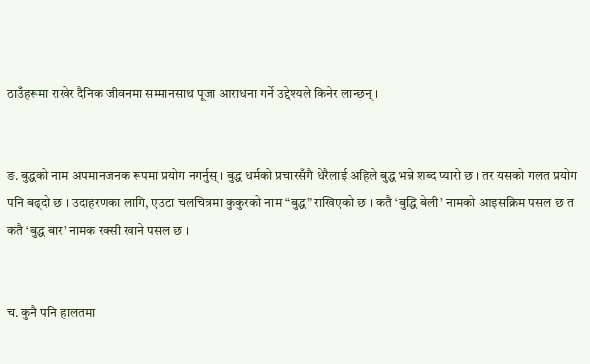ठाउँहरूमा राखेर दैनिक जीवनमा सम्मानसाथ पूजा आराधना गर्ने उद्देश्यले किनेर लान्छन् ।


ङ. बुद्धको नाम अपमानजनक रूपमा प्रयोग नगर्नुस् । बुद्ध धर्मको प्रचारसँगै धेरैलाई अहिले बुद्ध भन्ने शब्द प्यारो छ । तर यसको गलत प्रयोग पनि बढ्दो छ । उदाहरणका लागि, एउटा चलचित्रमा कुकुरको नाम “बुद्ध” राखिएको छ । कतै ‘बुद्धि बेली’ नामको आइसक्रिम पसल छ त कतै ‘बुद्ध बार’ नामक रक्सी खाने पसल छ ।


च. कुनै पनि हालतमा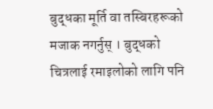बुद्धका मूर्ति वा तस्बिरहरूको मजाक नगर्नुस् । बुद्धको चित्रलाई रमाइलोको लागि पनि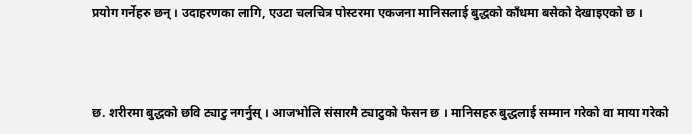प्रयोग गर्नेहरु छन् । उदाहरणका लागि, एउटा चलचित्र पोस्टरमा एकजना मानिसलाई बुद्धको काँधमा बसेको देखाइएको छ ।



छ. शरीरमा बुद्धको छवि ट्याटु नगर्नुस् । आजभोलि संसारमै ट्याटुको फेसन छ । मानिसहरु बुद्धलाई सम्मान गरेको वा माया गरेको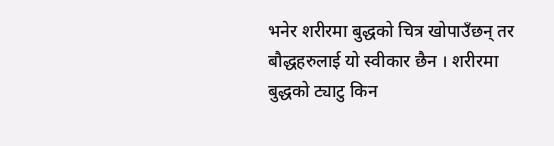भनेर शरीरमा बुद्धको चित्र खोपाउँछन् तर बौद्धहरुलाई यो स्वीकार छैन । शरीरमा बुद्धको ट्याटु किन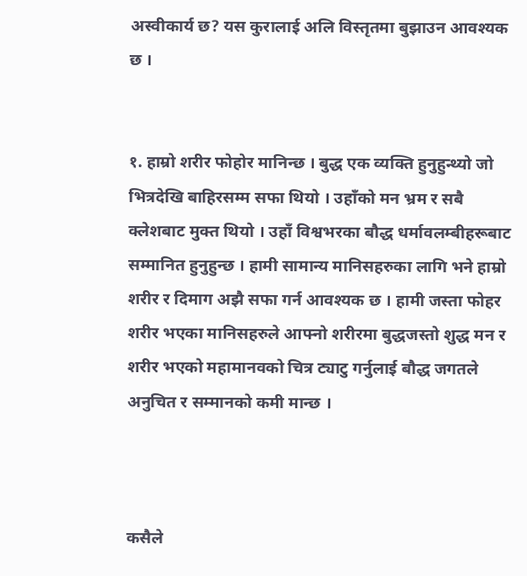अस्वीकार्य छ? यस कुरालाई अलि विस्तृतमा बुझाउन आवश्यक छ ।


१. हाम्रो शरीर फोहोर मानिन्छ । बुद्ध एक व्यक्ति हुनुहुन्थ्यो जो भित्रदेखि बाहिरसम्म सफा थियो । उहाँको मन भ्रम र सबै क्लेशबाट मुक्त थियो । उहाँ विश्वभरका बौद्ध धर्मावलम्बीहरूबाट सम्मानित हुनुहुन्छ । हामी सामान्य मानिसहरुका लागि भने हाम्रो शरीर र दिमाग अझै सफा गर्न आवश्यक छ । हामी जस्ता फोहर शरीर भएका मानिसहरुले आफ्नो शरीरमा बुद्धजस्तो शुद्ध मन र शरीर भएको महामानवको चित्र ट्याटु गर्नुलाई बौद्ध जगतले अनुचित र सम्मानको कमी मान्छ ।



कसैले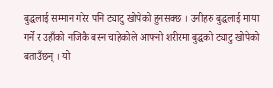बुद्धलाई सम्मान गरेर पनि ट्याटु खोपेको हुनसक्छ । उनीहरु बुद्धलाई माया गर्ने र उहाँको नजिकै बस्न चाहेकोले आफ्नो शरीरमा बुद्धको ट्याटु खोपेको बताउँछन् । यो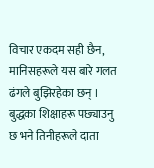विचार एकदम सही छैन, मानिसहरूले यस बारे गलत ढंगले बुझिरहेका छन् । बुद्धका शिक्षाहरू पछ्याउनु छ भने तिनीहरूले दाता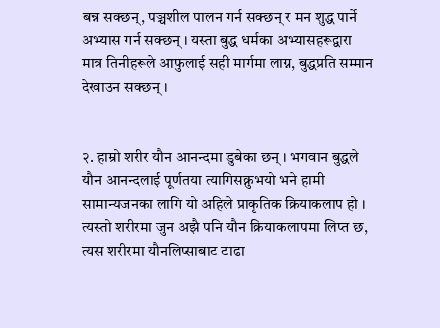बन्न सक्छन्, पञ्चशील पालन गर्न सक्छन् र मन शुद्ध पार्ने अभ्यास गर्न सक्छन् । यस्ता बुद्ध धर्मका अभ्यासहरूद्वारा मात्र तिनीहरूले आफुलाई सही मार्गमा लाग्न, बुद्धप्रति सम्मान देखाउन सक्छन् ।


२. हाम्रो शरीर यौन आनन्दमा डुबेका छन् । भगवान बुद्धले यौन आनन्दलाई पूर्णतया त्यागिसक्नुभयो भने हामी सामान्यजनका लागि यो अहिले प्राकृतिक क्रियाकलाप हो । त्यस्तो शरीरमा जुन अझै पनि यौन क्रियाकलापमा लिप्त छ, त्यस शरीरमा यौनलिप्साबाट टाढा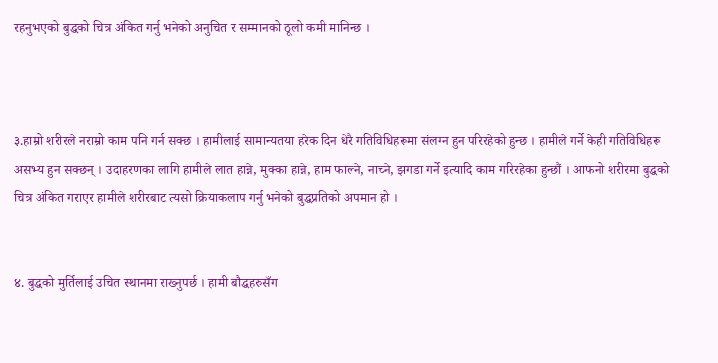रहनुभएको बुद्धको चित्र अंकित गर्नु भनेको अनुचित र सम्मानको ठूलो कमी मानिन्छ ।



३.हाम्रो शरीरले नराम्रो काम पनि गर्न सक्छ । हामीलाई सामान्यतया हरेक दिन धेरै गतिविधिहरूमा संलग्न हुन परिरहेको हुन्छ । हामीले गर्ने केही गतिविधिहरू असभ्य हुन सक्छन् । उदाहरणका लागि हामीले लात हान्ने, मुक्का हान्ने, हाम फाल्ने, नाच्ने, झगडा गर्ने इत्यादि काम गरिरहेका हुन्छौं । आफनो शरीरमा बुद्धको चित्र अंकित गराएर हामीले शरीरबाट त्यसो क्रियाकलाप गर्नु भनेको बुद्धप्रतिको अपमान हो ।


४. बुद्धको मुर्तिलाई उचित स्थानमा राख्नुपर्छ । हामी बौद्धहरुसँग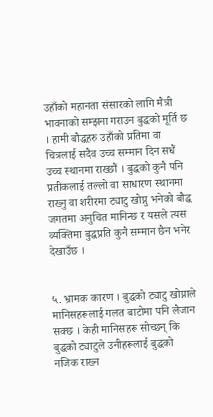उहाँको महानता संसारको लागि मैत्री भावनाको सम्झना गराउन बुद्धको मूर्ति छ । हामी बौद्धहरु उहाँको प्रतिमा वा चित्रलाई सदैव उच्च सम्मान दिन सधैं उच्च स्थानमा राख्छौं । बुद्धको कुनै पनि प्रतीकलाई तल्लो वा साधारण स्थानमा राख्नु वा शरीरमा ट्याटु खोप्नु भनेको बौद्ध जगतमा अनुचित मानिन्छ र यसले त्यस व्यक्तिमा बुद्धप्रति कुनै सम्मान छैन भनेर देखाउँछ ।


५. भ्रामक कारण । बुद्धको ट्याटु खोप्नाले मानिसहरूलाई गलत बाटोमा पनि लैजान सक्छ । केही मानिसहरू सोच्छन् कि बुद्धको ट्याटुले उनीहरूलाई बुद्धको नजिक राख्न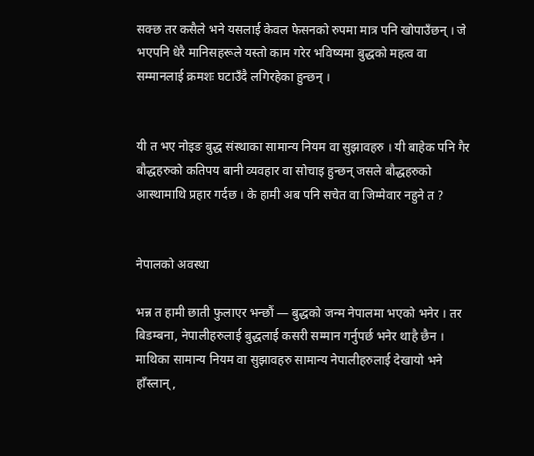सक्छ तर कसैले भने यसलाई केवल फेसनको रुपमा मात्र पनि खोपाउँछन् । जे भएपनि धेरै मानिसहरूले यस्तो काम गरेर भविष्यमा बुद्धको महत्व वा सम्मानलाई क्रमशः घटाउँदै लगिरहेका हुन्छन् ।


यी त भए नोइङ बुद्ध संस्थाका सामान्य नियम वा सुझावहरु । यी बाहेक पनि गैर बौद्धहरुको कतिपय बानी व्यवहार वा सोचाइ हुन्छन् जसले बौद्धहरुको आस्थामाथि प्रहार गर्दछ । के हामी अब पनि सचेत वा जिम्मेवार नहुने त ?


नेपालको अवस्था

भन्न त हामी छाती फुलाएर भन्छौं — बुद्धको जन्म नेपालमा भएको भनेर । तर बिडम्बना, नेपालीहरुलाई बुद्धलाई कसरी सम्मान गर्नुपर्छ भनेर थाहै छैन । माथिका सामान्य नियम वा सुझावहरु सामान्य नेपालीहरुलाई देखायो भने हाँस्लान्,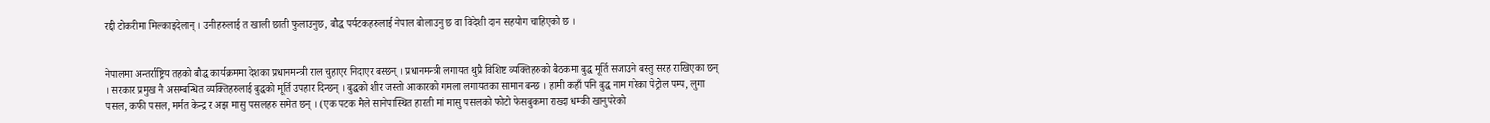रद्दी टोकरीमा मिल्काइदेलान् । उनीहरुलाई त खाली छाती फुलाउनुछ, बौद्ध पर्यटकहरुलाई नेपाल बोलाउनु छ वा विदेशी दान सहयोग चाहिएको छ ।


नेपालमा अन्तर्राष्ट्रिय तहको बौद्ध कार्यक्रममा देशका प्रधानमन्त्री राल चुहाएर निदाएर बस्छन् । प्रधानमन्त्री लगायत थुप्रै विशिष्ट व्यक्तिहरुको बैठकमा बुद्ध मूर्ति सजाउने बस्तु सरह राखिएका छन् । सरकार प्रमुख नै असम्बन्धित व्यक्तिहरुलाई बुद्धको मूर्ति उपहार दिन्छन् । बुद्धको शीर जस्तो आकारको गमला लगायतका सामान बन्छ । हामी कहाँ पनि बुद्ध नाम गरेका पेट्रोल पम्प, लुगा पसल, कफी पसल, मर्मत केन्द्र र अझ मासु पसलहरु समेत छन् । (एक पटक मैले सानेपास्थित हारती मां मासु पसलको फोटो फेसबुकमा राख्दा धम्की खानुपरेको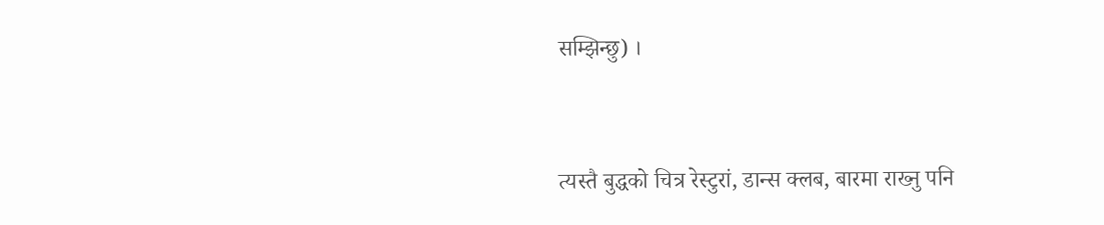सम्झिन्छु) ।


त्यस्तै बुद्धको चित्र रेस्टुरां, डान्स क्लब, बारमा राख्नु पनि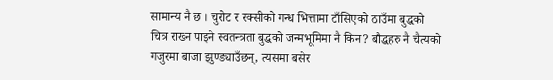सामान्य नै छ । चुरोट र रक्सीको गन्ध भित्तामा टाँसिएको ठाउँमा बुद्धको चित्र राख्न पाइने स्वतन्त्रता बुद्धको जन्मभूमिमा नै किन? बौद्धहरु नै चैत्यको गजुरमा बाजा झुण्ड्याउँछन्, त्यसमा बसेर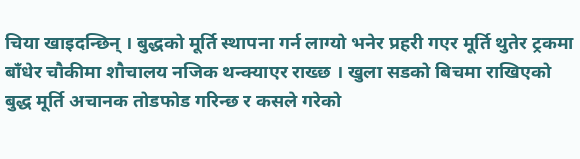चिया खाइदन्छिन् । बुद्धको मूर्ति स्थापना गर्न लाग्यो भनेर प्रहरी गएर मूर्ति थुतेर ट्रकमा बाँधेर चौकीमा शौचालय नजिक थन्क्याएर राख्छ । खुला सडको बिचमा राखिएको बुद्ध मूर्ति अचानक तोडफोड गरिन्छ र कसले गरेको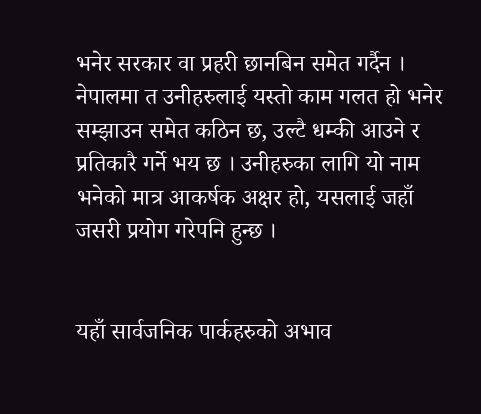भनेर सरकार वा प्रहरी छानबिन समेत गर्दैन । नेपालमा त उनीहरुलाई यस्तो काम गलत हो भनेर सम्झाउन समेत कठिन छ, उल्टै धम्की आउने र प्रतिकारै गर्ने भय छ । उनीहरुका लागि यो नाम भनेको मात्र आकर्षक अक्षर हो, यसलाई जहाँ जसरी प्रयोग गरेपनि हुन्छ ।


यहाँ सार्वजनिक पार्कहरुको अभाव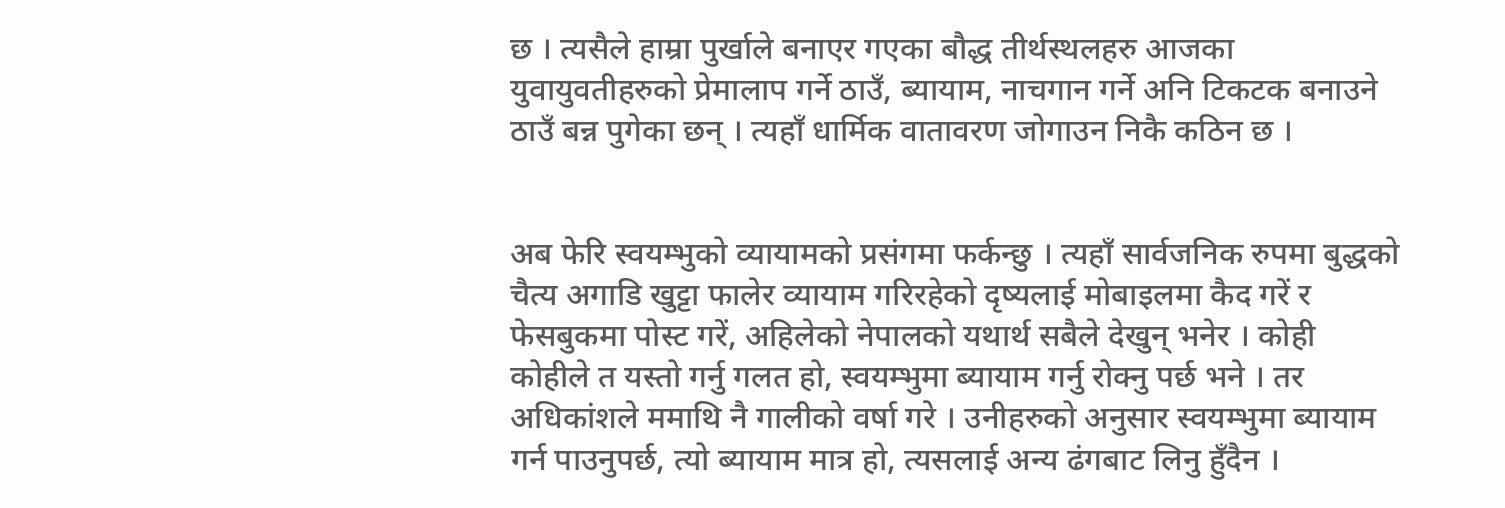छ । त्यसैले हाम्रा पुर्खाले बनाएर गएका बौद्ध तीर्थस्थलहरु आजका युवायुवतीहरुको प्रेमालाप गर्ने ठाउँ, ब्यायाम, नाचगान गर्ने अनि टिकटक बनाउने ठाउँ बन्न पुगेका छन् । त्यहाँ धार्मिक वातावरण जोगाउन निकै कठिन छ ।


अब फेरि स्वयम्भुको व्यायामको प्रसंगमा फर्कन्छु । त्यहाँ सार्वजनिक रुपमा बुद्धको चैत्य अगाडि खुट्टा फालेर व्यायाम गरिरहेको दृष्यलाई मोबाइलमा कैद गरें र फेसबुकमा पोस्ट गरें, अहिलेको नेपालको यथार्थ सबैले देखुन् भनेर । कोही कोहीले त यस्तो गर्नु गलत हो, स्वयम्भुमा ब्यायाम गर्नु रोक्नु पर्छ भने । तर अधिकांशले ममाथि नै गालीको वर्षा गरे । उनीहरुको अनुसार स्वयम्भुमा ब्यायाम गर्न पाउनुपर्छ, त्यो ब्यायाम मात्र हो, त्यसलाई अन्य ढंगबाट लिनु हुँदैन ।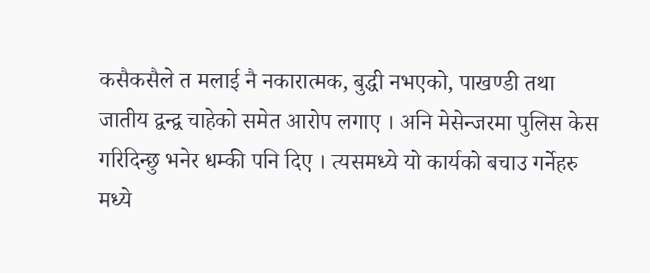कसैकसैले त मलाई नै नकारात्मक, बुद्धी नभएको, पाखण्डी तथा जातीय द्वन्द्व चाहेको समेत आरोप लगाए । अनि मेसेन्जरमा पुलिस केस गरिदिन्छु भनेर धम्की पनि दिए । त्यसमध्ये यो कार्यको बचाउ गर्नेहरु मध्ये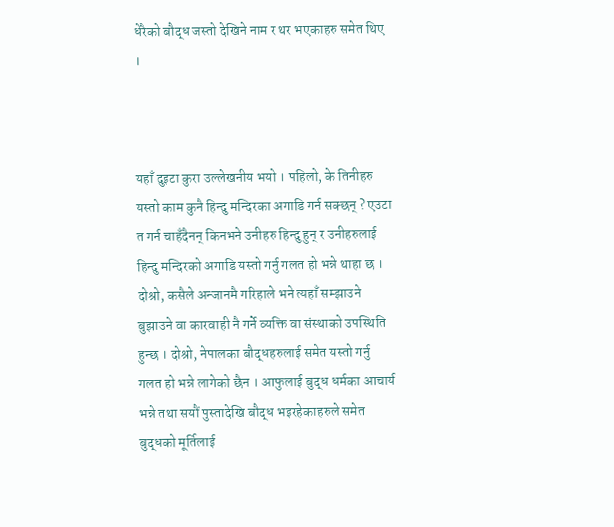धेरैको बौद्ध जस्तो देखिने नाम र थर भएकाहरु समेत थिए ।



यहाँ दुइटा कुरा उल्लेखनीय भयो । पहिलो, के तिनीहरु यस्तो काम कुनै हिन्दु मन्दिरका अगाडि गर्न सक्छन् ? एउटा त गर्न चाहँदैनन् किनभने उनीहरु हिन्दु हुन् र उनीहरुलाई हिन्दु मन्दिरको अगाडि यस्तो गर्नु गलत हो भन्ने थाहा छ । दोश्रो, कसैले अन्जानमै गरिहाले भने त्यहाँ सम्झाउने बुझाउने वा कारवाही नै गर्ने व्यक्ति वा संस्थाको उपस्थिति हुन्छ । दोश्रो, नेपालका बौद्धहरुलाई समेत यस्तो गर्नु गलत हो भन्ने लागेको छैन । आफुलाई बुद्ध धर्मका आचार्य भन्ने तथा सयौं पुस्तादेखि बौद्ध भइरहेकाहरुले समेत बुद्धको मूर्तिलाई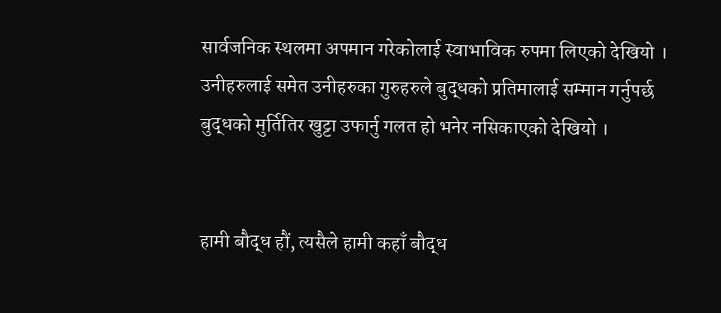सार्वजनिक स्थलमा अपमान गरेकोलाई स्वाभाविक रुपमा लिएको देखियो । उनीहरुलाई समेत उनीहरुका गुरुहरुले बुद्धको प्रतिमालाई सम्मान गर्नुपर्छ बुद्धको मुर्तितिर खुट्टा उफार्नु गलत हो भनेर नसिकाएको देखियो ।


हामी बौद्ध हौं, त्यसैले हामी कहाँ बौद्ध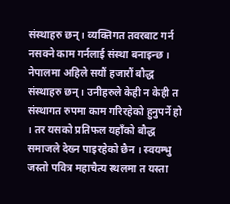संस्थाहरु छन् । व्यक्तिगत तवरबाट गर्न नसक्ने काम गर्नलाई संस्था बनाइन्छ । नेपालमा अहिले सयौं हजारौं बौद्ध संस्थाहरु छन् । उनीहरुले केही न केही त संस्थागत रुपमा काम गरिरहेको हुनुपर्ने हो । तर यसको प्रतिफल यहाँको बौद्ध समाजले देख्न पाइरहेको छैन । स्वयम्भु जस्तो पवित्र महाचैत्य स्थलमा त यस्ता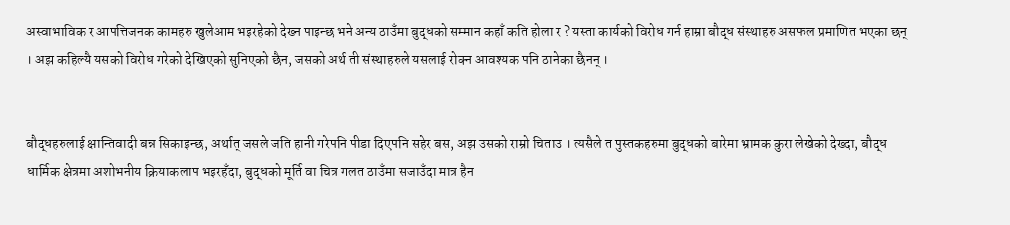अस्वाभाविक र आपत्तिजनक कामहरु खुलेआम भइरहेको देख्न पाइन्छ भने अन्य ठाउँमा बुद्धको सम्मान कहाँ कति होला र ? यस्ता कार्यको विरोध गर्न हाम्रा बौद्ध संस्थाहरु असफल प्रमाणित भएका छन् । अझ कहिल्यै यसको विरोध गरेको देखिएको सुनिएको छैन, जसको अर्थ ती संस्थाहरुले यसलाई रोक्न आवश्यक पनि ठानेका छैनन् ।


बौद्धहरुलाई क्षान्तिवादी बन्न सिकाइन्छ, अर्थात् जसले जति हानी गरेपनि पीडा दिएपनि सहेर बस, अझ उसको राम्रो चिताउ । त्यसैले त पुस्तकहरुमा बुद्धको बारेमा भ्रामक कुरा लेखेको देख्दा, बौद्ध धार्मिक क्षेत्रमा अशोभनीय क्रियाकलाप भइरहँदा, बुद्धको मूर्ति वा चित्र गलत ठाउँमा सजाउँदा मात्र हैन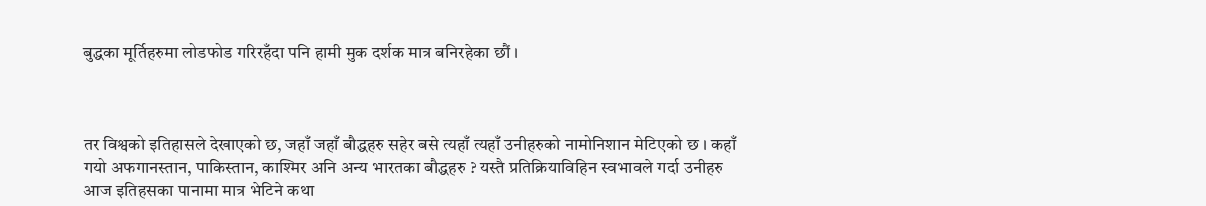बुद्धका मूर्तिहरुमा लोडफोड गरिरहँदा पनि हामी मुक दर्शक मात्र बनिरहेका छौं ।



तर विश्वको इतिहासले देखाएको छ, जहाँ जहाँ बौद्धहरु सहेर बसे त्यहाँ त्यहाँ उनीहरुको नामोनिशान मेटिएको छ । कहाँ गयो अफगानस्तान, पाकिस्तान, काश्मिर अनि अन्य भारतका बौद्धहरु ? यस्तै प्रतिक्रियाविहिन स्वभावले गर्दा उनीहरु आज इतिहसका पानामा मात्र भेटिने कथा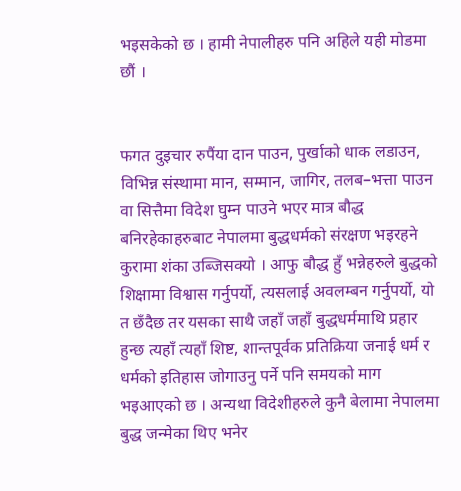भइसकेको छ । हामी नेपालीहरु पनि अहिले यही मोडमा छौं ।


फगत दुइचार रुपैंया दान पाउन, पुर्खाको धाक लडाउन, विभिन्न संस्थामा मान, सम्मान, जागिर, तलब–भत्ता पाउन वा सित्तैमा विदेश घुम्न पाउने भएर मात्र बौद्ध बनिरहेकाहरुबाट नेपालमा बुद्धधर्मको संरक्षण भइरहने कुरामा शंका उब्जिसक्यो । आफु बौद्ध हुँ भन्नेहरुले बुद्धको शिक्षामा विश्वास गर्नुपर्यो, त्यसलाई अवलम्बन गर्नुपर्यो, यो त छँदैछ तर यसका साथै जहाँ जहाँ बुद्धधर्ममाथि प्रहार हुन्छ त्यहाँ त्यहाँ शिष्ट, शान्तपूर्वक प्रतिक्रिया जनाई धर्म र धर्मको इतिहास जोगाउनु पर्ने पनि समयको माग भइआएको छ । अन्यथा विदेशीहरुले कुनै बेलामा नेपालमा बुद्ध जन्मेका थिए भनेर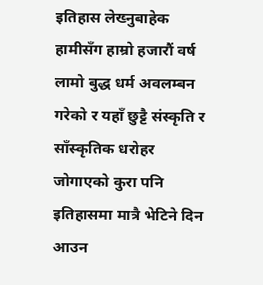इतिहास लेख्नुबाहेक हामीसँग हाम्रो हजारौं वर्ष लामो बुद्ध धर्म अवलम्बन गरेको र यहाँ छुट्टै संस्कृति र साँस्कृतिक धरोहर जोगाएको कुरा पनि इतिहासमा मात्रै भेटिने दिन आउन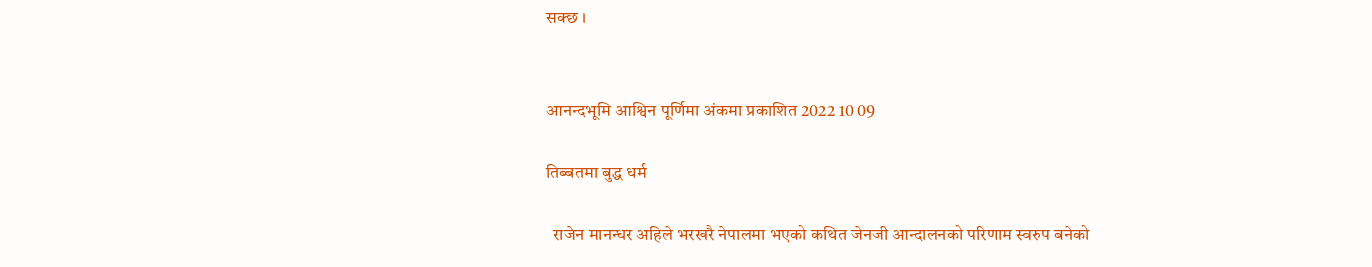सक्छ ।


आनन्दभूमि आश्विन पूर्णिमा अंकमा प्रकाशित 2022 10 09

तिब्बतमा बुद्ध धर्म

  राजेन मानन्धर अहिले भरखरै नेपालमा भएको कथित जेनजी आन्दालनको परिणाम स्वरुप बनेको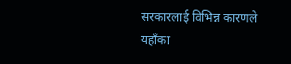सरकारलाई विभिन्न कारणले यहाँका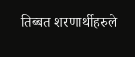तिब्बत शरणार्थीहरुले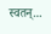स्वतन्...